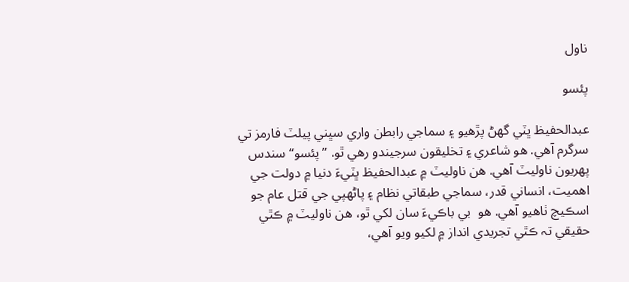ناول

پئسو

عبدالحفيظ ڀٽي گهڻ پڙھيو ۽ سماجي رابطن واري سڀني پيلٽ فارمز تي سرگرم آھي. ھو شاعري ۽ تخليقون سرجيندو رھي ٿو. ”پئسو“ سندس پھريون ناوليٽ آهي. هن ناوليٽ ۾ عبدالحفيظ ڀٽيءَ دنيا ۾ دولت جي اهميت، انساني قدر، سماجي طبقاتي نظام ۽ پاڻھپي جي قتل عام جو اسڪيچ ٺاهيو آهي. ھو  بي باڪيءَ سان لکي ٿو، هن ناوليٽ ۾ ڪٿي حقيقي تہ ڪٿي تجريدي انداز ۾ لکيو ويو آهي،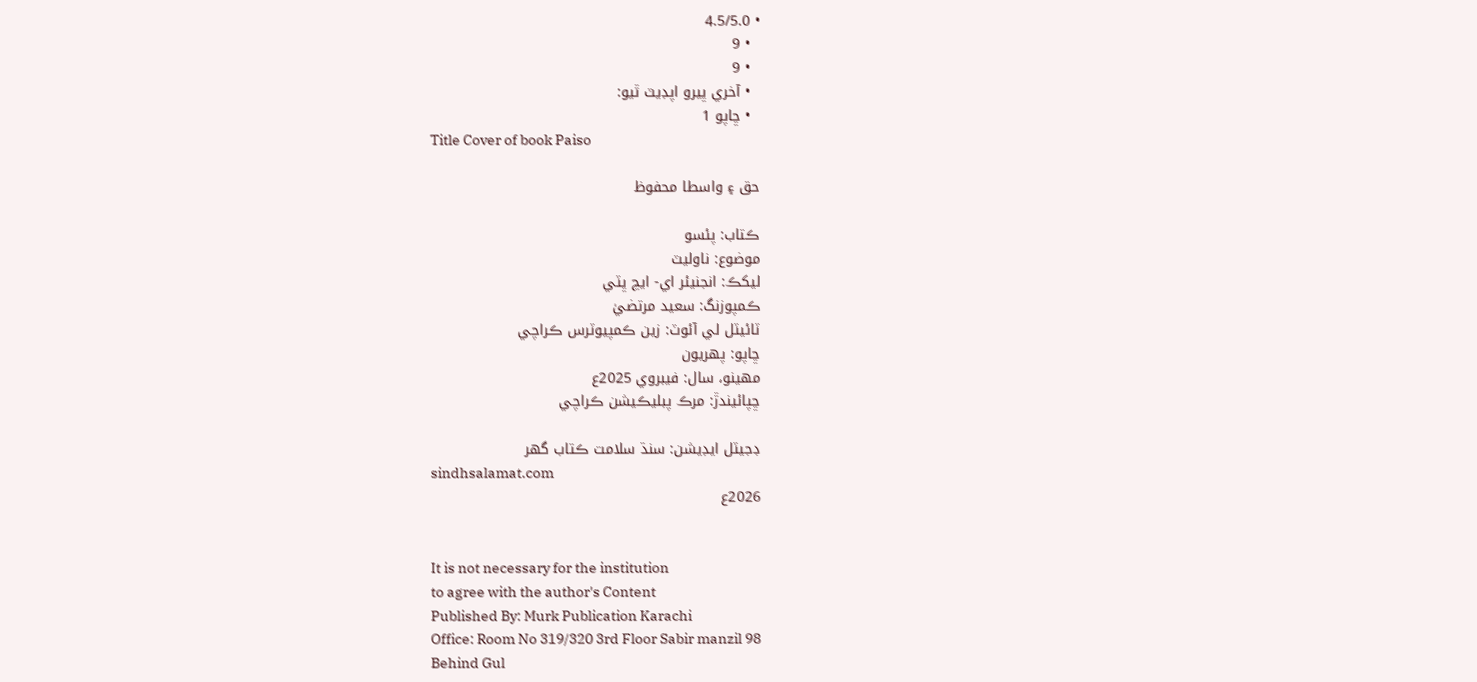• 4.5/5.0
  • 9
  • 9
  • آخري ڀيرو اپڊيٽ ٿيو:
  • ڇاپو 1
Title Cover of book Paiso

حق ۽ واسطا محفوظ

ڪتاب: پئسو
موضوع: ناوليٽ
ليکڪ: انجنيئر اي- ايڇ ڀٽي
ڪمپوزنگ: سعيد مرتضيٰ
ٽائيٽل لي آئوٽ: زين ڪمپيوٽرس ڪراچي
ڇاپو: پھريون
مھينو، سال: فيبروي 2025ع
ڇپائيندڙ: مرڪ پبليڪيشن ڪراچي

ڊجيٽل ايڊيشن: سنڌ سلامت ڪتاب گهر
sindhsalamat.com
2026ع


It is not necessary for the institution
to agree with the author's Content
Published By: Murk Publication Karachi
Office: Room No 319/320 3rd Floor Sabir manzil 98
Behind Gul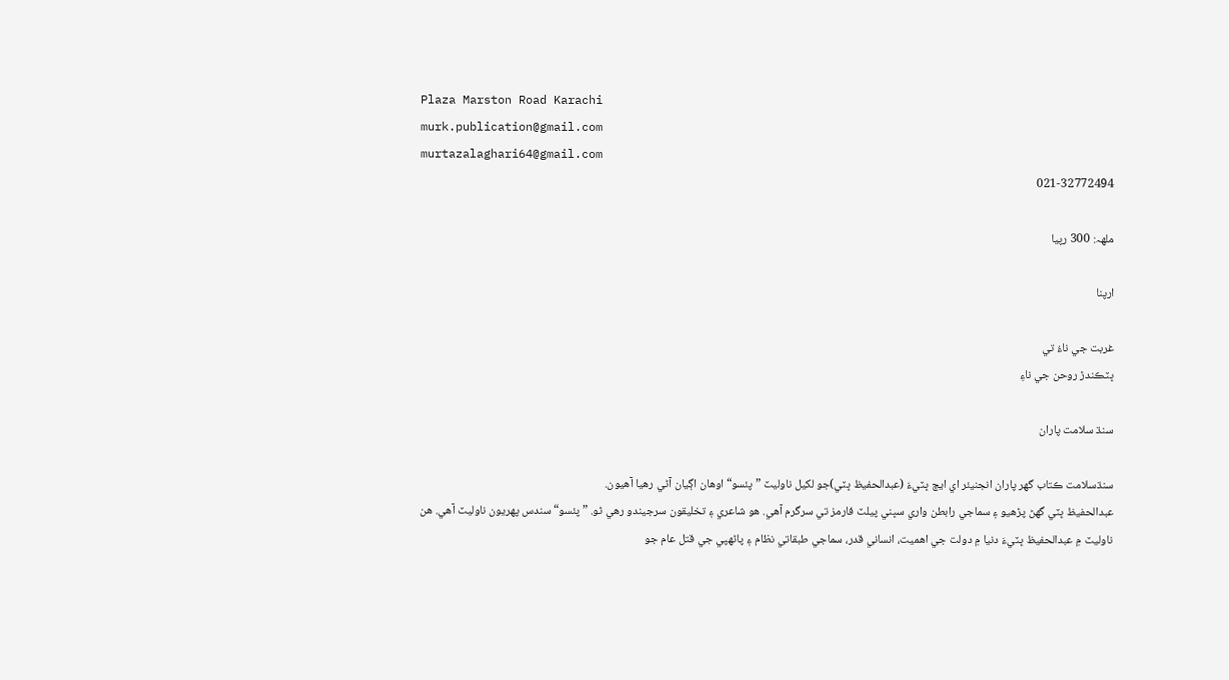Plaza Marston Road Karachi
murk.publication@gmail.com
murtazalaghari64@gmail.com
021-32772494

ملھہ: 300 رپيا

ارپنا

غربت جي ناءُ تي
ڀٽڪندڙ روحن جي ناءِ

سنڌ سلامت پاران

سنڌسلامت ڪتاب گهر پاران انجنيئر اي ايڇ ڀٽيءَ (عبدالحفيظ ڀٽي)جو لکيل ناوليٽ ”پئسو“ اوھان اڳيان آڻي رھيا آھيون.
عبدالحفيظ ڀٽي گهڻ پڙھيو ۽ سماجي رابطن واري سڀني پيلٽ فارمز تي سرگرم آھي. ھو شاعري ۽ تخليقون سرجيندو رھي ٿو. ”پئسو“ سندس پھريون ناوليٽ آهي. هن ناوليٽ ۾ عبدالحفيظ ڀٽيءَ دنيا ۾ دولت جي اهميت، انساني قدر، سماجي طبقاتي نظام ۽ پاڻھپي جي قتل عام جو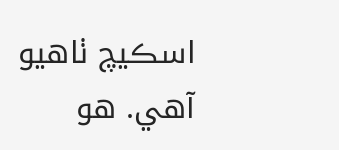اسڪيچ ٺاهيو آهي. ھو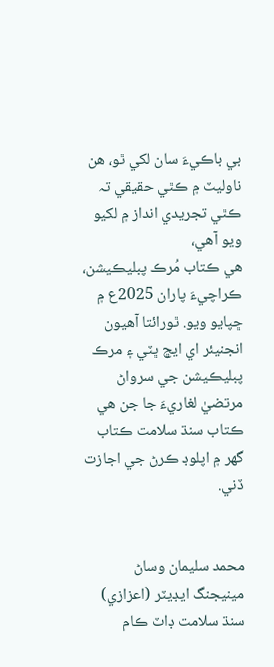بي باڪيءَ سان لکي ٿو، هن ناوليٽ ۾ ڪٿي حقيقي تہ ڪٿي تجريدي انداز ۾ لکيو ويو آهي،
ھي ڪتاب مُرڪ پبليڪيشن، ڪراچيءَ پاران 2025ع ۾ ڇپايو ويو. ٿورائتا آھيون انجنيئر اي ايڇ ڀٽي ۽ مرڪ پبليڪيشن جي سرواڻ مرتضيٰ لغاريءَ جا جن ھي ڪتاب سنڌ سلامت ڪتاب گهر ۾ اپلوڊ ڪرڻ جي اجازت ڏني.


محمد سليمان وساڻ
مينيجنگ ايڊيٽر (اعزازي)
سنڌ سلامت ڊاٽ ڪام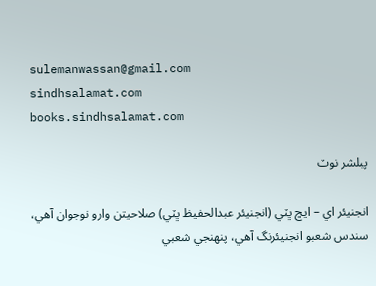sulemanwassan@gmail.com
sindhsalamat.com
books.sindhsalamat.com

پبلشر نوٽ

انجنيئر اي – ايڇ ڀٽي (انجنيئر عبدالحفيظ ڀٽي) صلاحيتن وارو نوجوان آهي، سندس شعبو انجنيئرنگ آهي، پنھنجي شعبي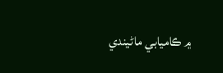۾ ڪاميابي ماڻيندي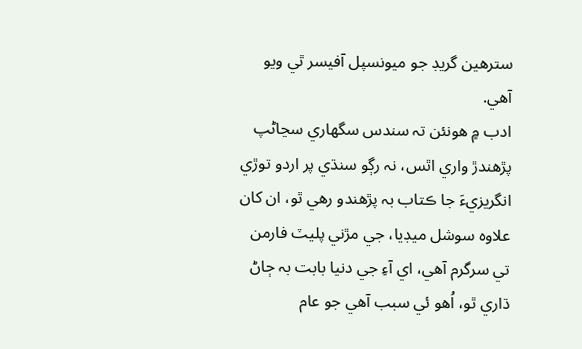سترهين گريڊ جو ميونسپل آفيسر ٿي ويو آهي.
ادب ۾ هونئن تہ سندس سگهاري سڃاڻپ پڙهندڙ واري اٿس، نہ رڳو سنڌي پر اردو توڙي انگريزيءَ جا ڪتاب بہ پڙهندو رهي ٿو، ان کان علاوہ سوشل ميڊيا، جي مڙني پليٽ فارمن تي سرگرم آهي، اي آءِ جي دنيا بابت بہ ڄاڻ ڌاري ٿو، اُهو ئي سبب آهي جو عام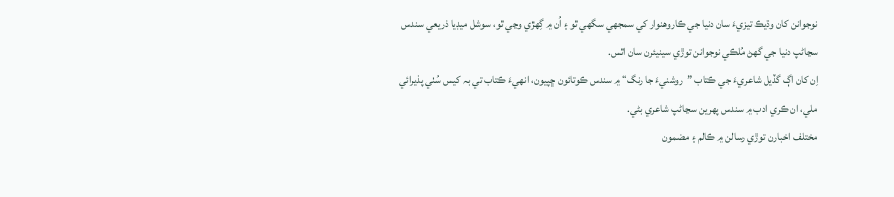نوجوانن کان وڌيڪ تيزيءَ سان دنيا جي ڪاروهنوار کي سمجهي سگهي ٿو ۽ اُن ۾ گِهڙي وڃي ٿو، سوشل ميڊيا ذريعي سندس سڃاڻپ دنيا جي گهڻ مُلڪي نوجوانن توڙي سينيئرن سان اٿس.
اِن کان اڳ گڏيل شاعريءَ جي ڪتاب ”روشنيءَ جا رنگ“ ۾ سندس ڪوتائون ڇپيون، انھيءَ ڪتاب تي بہ کيس سُٺي پذيرائي ملي، ان ڪري ادب ۾ سندس پھرين سڃاڻپ شاعري بڻي.
مختلف اخبارن توڙي رسالن ۾ ڪالم ۽ مضمون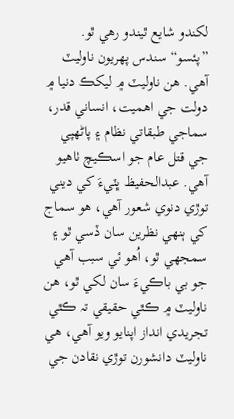لکندو شايع ٿيندو رهي ٿو.
”پئسو“ سندس پھريون ناوليٽ آهي. هن ناوليٽ ۾ ليکڪ دنيا ۾ دولت جي اهميت، انساني قدر، سماجي طبقاتي نظام ۽ پاڻھپي جي قتل عام جو اسڪيچ ٺاهيو آهي. عبدالحفيظ ڀٽيءَ کي ديني توڙي دنوي شعور آهي، هو سماج کي ٻنھي نظرين سان ڏسي ٿو ۽ سمجهي ٿو، اُهو ئي سبب آهي جو بي باڪيءَ سان لکي ٿو، هن ناوليٽ ۾ ڪٿي حقيقي تہ ڪٿي تجريدي انداز اپنايو ويو آهي، هي ناوليٽ دانشورن توڙي نقادن جي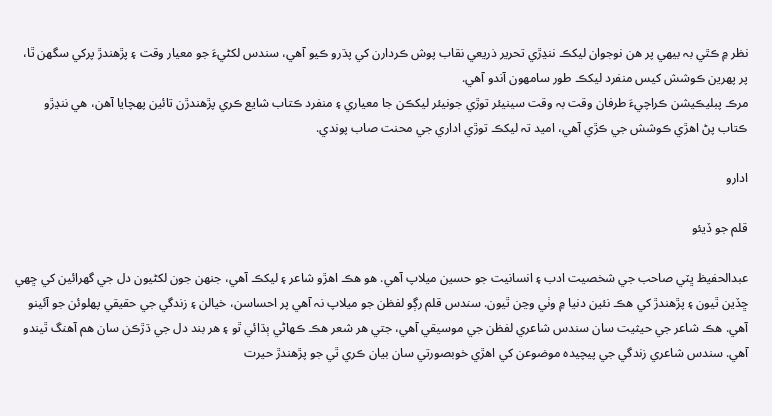نظر ۾ ڪٿي بہ بيھي پر هن نوجوان ليکڪ ننڍڙي تحرير ذريعي نقاب پوش ڪردارن کي پڌرو ڪيو آهي، سندس لکڻيءَ جو معيار وقت ۽ پڙهندڙ پرکي سگهن ٿا، پر پھرين ڪوشش کيس منفرد ليکڪ طور سامھون آندو آهي.
مرڪ پبليڪيشن ڪراچيءَ طرفان وقت بہ وقت سينيئر توڙي جونيئر ليکڪن جا معياري ۽ منفرد ڪتاب شايع ڪري پڙهندڙن تائين پھچايا آهن، هي ننڍڙو ڪتاب پڻ اهڙي ڪوشش جي ڪڙي آهي، اميد تہ ليکڪ توڙي اداري جي محنت صاب پوندي.

ادارو

قلم جو ڏيئو

عبدالحفيظ ڀٽي صاحب جي شخصيت ادب ۽ انسانيت جو حسين ميلاپ آهي. هو هڪ اهڙو شاعر ۽ ليکڪ آهي، جنھن جون لکڻيون دل جي گھرائين کي ڇھي ڇڏين ٿيون ۽ پڙهندڙ کي هڪ نئين دنيا ۾ وٺي وڃن ٿيون. سندس قلم رڳو لفظن جو ميلاپ نہ آهي پر احساسن، خيالن ۽ زندگي جي حقيقي پھلوئن جو آئينو آهي. هڪ شاعر جي حيثيت سان سندس شاعري لفظن جي موسيقي آهي، جتي هر شعر هڪ ڪھاڻي ٻڌائي ٿو ۽ هر بند دل جي ڌڙڪن سان هم آهنگ ٿيندو آهي. سندس شاعري زندگي جي پيچيدہ موضوعن کي اهڙي خوبصورتي سان بيان ڪري ٿي جو پڙهندڙ حيرت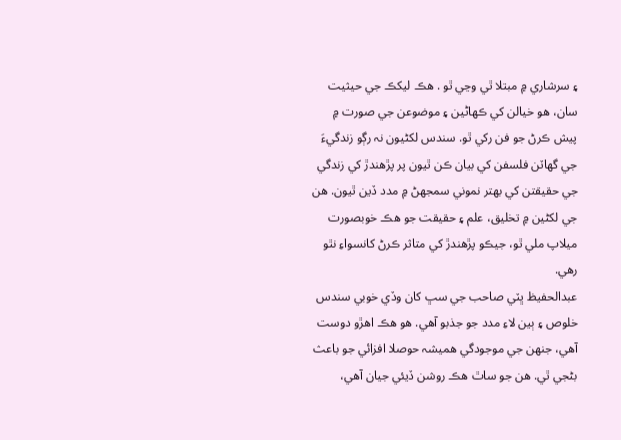۽ سرشاري ۾ مبتلا ٿي وڃي ٿو . هڪ ليکڪ جي حيثيت سان، هو خيالن کي ڪھاڻين ۽ موضوعن جي صورت ۾ پيش ڪرڻ جو فن رکي ٿو. سندس لکڻيون نہ رڳو زندگيءَ جي گهاٽن فلسفن کي بيان ڪن ٿيون پر پڙهندڙ کي زندگي جي حقيقتن کي بھتر نموني سمجهڻ ۾ مدد ڏين ٿيون. هن جي لکڻين ۾ تخليق، علم ۽ حقيقت جو هڪ خوبصورت ميلاپ ملي ٿو، جيڪو پڙهندڙ کي متاثر ڪرڻ کانسواءِ نٿو رهي.
عبدالحفيظ ڀٽي صاحب جي سڀ کان وڏي خوبي سندس خلوص ۽ ٻين لاءِ مدد جو جذبو آهي. هو هڪ اهڙو دوست آهي، جنھن جي موجودگي هميشہ حوصلا افزائي جو باعث بڻجي ٿي. هن جو ساٿ هڪ روشن ڏيئي جيان آهي،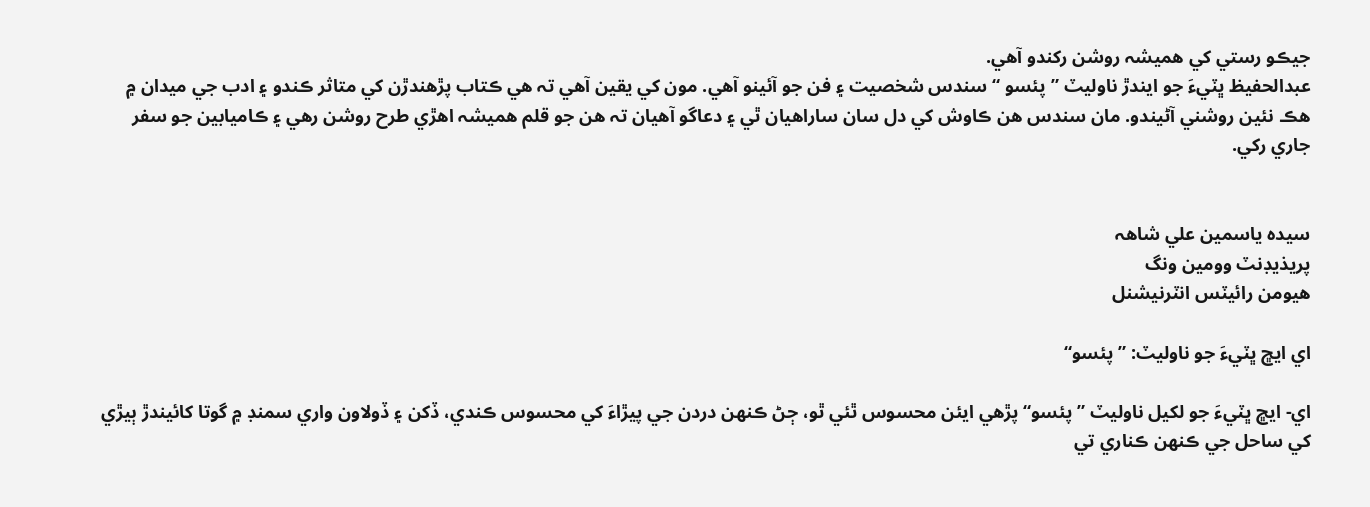جيڪو رستي کي هميشہ روشن رکندو آهي.
عبدالحفيظ ڀٽيءَ جو ايندڙ ناوليٽ ”پئسو “ سندس شخصيت ۽ فن جو آئينو آهي. مون کي يقين آهي تہ هي ڪتاب پڙهندڙن کي متاثر ڪندو ۽ ادب جي ميدان ۾ هڪ نئين روشني آڻيندو. مان سندس هن ڪاوش کي دل سان ساراهيان ٿي ۽ دعاگو آهيان تہ هن جو قلم هميشہ اهڙي طرح روشن رهي ۽ ڪاميابين جو سفر جاري رکي.


سيدہ ياسمين علي شاھہ
پريذيڊنٽ وومين ونگ
ھيومن رائيٽس انٽرنيشنل

اي ايڇ ڀٽيءَ جو ناوليٽ: ”پئسو“

اي- ايڇ ڀٽيءَ جو لکيل ناوليٽ ”پئسو“ پڙھي ايئن محسوس ٿئي ٿو، ڄڻ ڪنھن دردن جي پيڙاءَ کي محسوس ڪندي، ڏکن ۽ ڏولاون واري سمنڊ ۾ گوتا کائيندڙ ٻيڙي کي ساحل جي ڪنھن ڪناري تي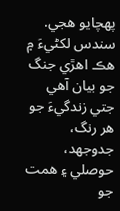پھچايو ھجي. سندس لکڻيءَ ۾ ھڪ اھڙي جنگ جو بيان آھي جتي زندگيءَ جو ھر رنگ، جدوجھد، حوصلي ۽ ھمت جو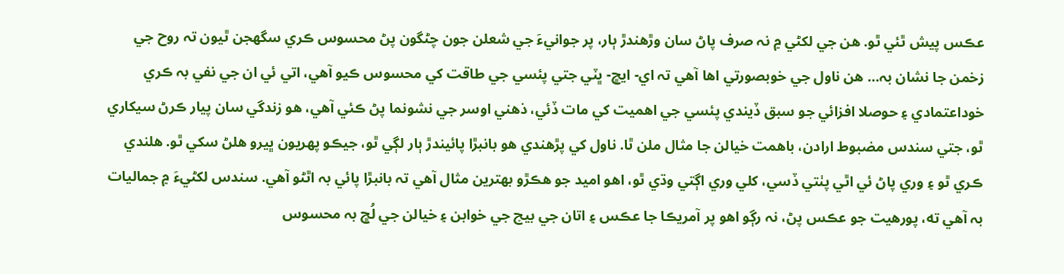عڪس پيش ٿئي ٿو. ھن جي لکڻي ۾ نہ صرف پاڻ سان وڙھندڙ ٻار، پر جوانيءَ جي شعلن جون چڻگون پڻ محسوس ڪري سگهجن ٿيون تہ روح جي زخمن جا نشان بہ... ھن ناول جي خوبصورتي اھا آھي تہ اي- ايڇ- ڀٽي جتي پئسي جي طاقت کي محسوس ڪيو آھي، اتي ئي ان جي نفي بہ ڪري خوداعتمادي ۽ حوصلا افزائي جو سبق ڏيندي پئسي جي اھميت کي مات ڏئي، ذھني اوسر جي نشونما پڻ ڪئي آھي، ھو زندگي سان پيار ڪرڻ سيکاري ٿو، جتي سندس مضبوط ارادن، باھمت خيالن جا مثال ملن ٿا. ناول کي پڙھندي ھو بانبڙا پائيندڙ ٻار لڳي ٿو، جيڪو پھريون ڀيرو ھلڻ سکي ٿو. ھلندي ڪري ٿو ۽ وري پاڻ ئي اٿي پٺتي ڏسي، کلي وري اڳتي وڌي ٿو، اھو اميد جو ھڪڙو بھترين مثال آھي تہ بانبڙا پائي بہ اٿڻو آھي. سندس لکڻيءَ ۾ جماليات بہ آهي ته، پورهيت جو عڪس پڻ، نہ رڳو اهو پر آمريڪا جا عڪس ۽ اتان جي بيچ جي خوابن ۽ خيالن جي لُڇ بہ محسوس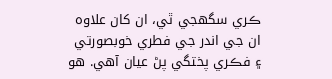ڪري سگهجي ٿي، ان کان علاوہ ان جي اندر جي فطري خوبصورتي ۽ فڪري پختگي پڻ عيان آهي. ھو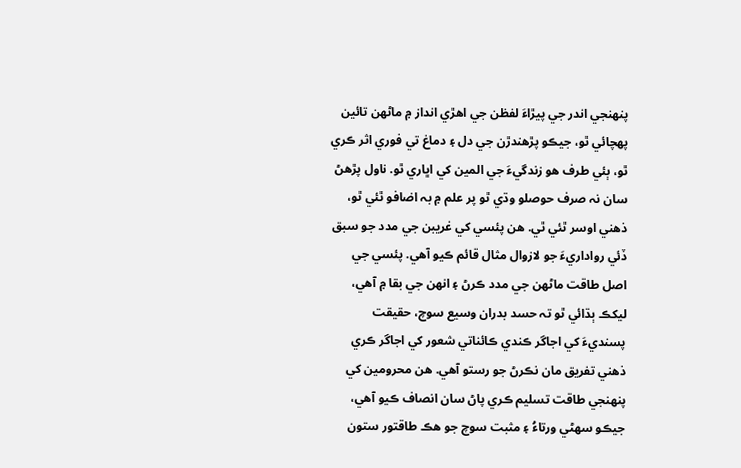پنھنجي اندر جي پيڙاءَ لفظن جي اھڙي انداز ۾ ماڻھن تائين پھچائي ٿو، جيڪو پڙھندڙن جي دل ۽ دماغ تي فوري اثر ڪري ٿو، ٻئي طرف ھو زندگيءَ جي المين کي اڀاري ٿو. ناول پڙھڻ سان نہ صرف حوصلو وڌي ٿو پر علم ۾ بہ اضافو ٿئي ٿو، ذھني اوسر ٿئي ٿي. ھن پئسي کي غريبن جي مدد جو سبق ڏئي رواداريءَ جو لازوال مثال قائم ڪيو آھي. پئسي جي اصل طاقت ماڻھن جي مدد ڪرڻ ۽ انھن جي بقا ۾ آھي، ليکڪ ٻڌائي ٿو تہ حسد بدران وسيع سوچ، حقيقت پسنديءَ کي اجاگر ڪندي ڪائناتي شعور کي اجاگر ڪري ذھني تفريق مان نڪرڻ جو رستو آھي. ھن محرومين کي پنھنجي طاقت تسليم ڪري پاڻ سان انصاف ڪيو آهي، جيڪو سھڻي ورتاءُ ۽ مثبت سوچ جو ھڪ طاقتور ستون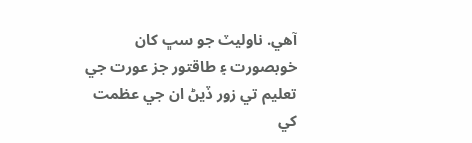آھي. ناوليٽ جو سڀ کان خوبصورت ۽ طاقتور جز عورت جي تعليم تي زور ڏيڻ ان جي عظمت کي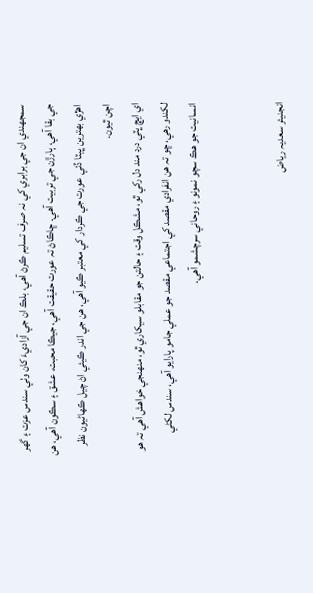سمجهندي ان جي برابري کي نہ صرف تسليم ڪرڻ آھي، بلڪ ان جي آزاديءَ کان وٺي سندس عزت ۽ گهر جي بقا آهي، ٻارڙن جي تربيت آهي. ڇاڪاڻ تہ عورت حقيقت آھي، جيڪا محبت، عشق ۽ سڪون آھي، هن اھڙي بھترين ڀيٽا ڏئي عورت جي ڪردار کي معتبر ڪيو آھي، ھن جي اندر ڪيئي اڻ چيل ڪھاڻيون نظر اچن ٿيون.
اي ايڇ ڀٽي درد مند دل رکي ٿو، مشڪل وقت ۽ حالتن جو مقابلو سيکاري ٿو، منھنجي خواھش آھي تہ ھو لکندو رھي، ڇو تہ ھن انفرادي مقصد کي اجتماعي مقصد جو عملي جامو پارايو آھي، سندس لکڻي انسانيت جو ھڪ سچو نمونو ۽ روحاني سرچشمو آھي.


انجنيئر سعديہ رياض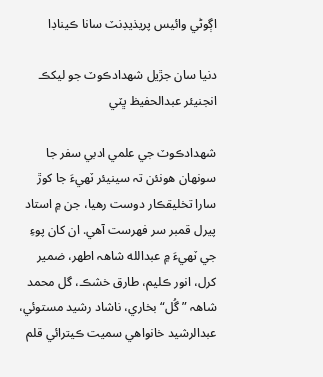اڳوڻي وائيس پريذيڊنٽ سانا ڪيناڊا

دنيا سان جڙيل شھدادڪوٽ جو ليکڪ انجنيئر عبدالحفيظ ڀٽي

شھدادڪوٽ جي علمي ادبي سفر جا سونھان هونئن تہ سينيئر ٽھيءَ جا کوڙ سارا تخليقڪار دوست رهيا، جن ۾ استاد پيرل قمبر سر فھرست آهي. ان کان پوءِ جي ٽھيءَ ۾ عبدالله شاھہ اطھر، ضمير کرل، انور ڪليم، طارق خشڪ، گل محمد شاھہ ”گُل“ بخاري، ناشاد رشيد مستوئي، عبدالرشيد خانواهي سميت ڪيترائي قلم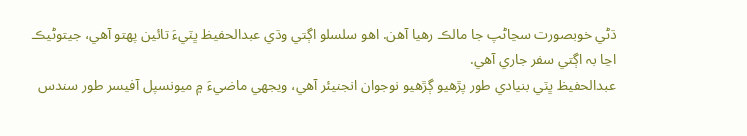ڌڻي خوبصورت سڃاڻپ جا مالڪ رهيا آهن. اهو سلسلو اڳتي وڌي عبدالحفيظ ڀٽيءَ تائين پھتو آهي، جيتوڻيڪ اڃا بہ اڳتي سفر جاري آهي.
عبدالحفيظ ڀٽي بنيادي طور پڙهيو ڳڙهيو نوجوان انجنيئر آهي، ويجهي ماضيءَ ۾ ميونسپل آفيسر طور سندس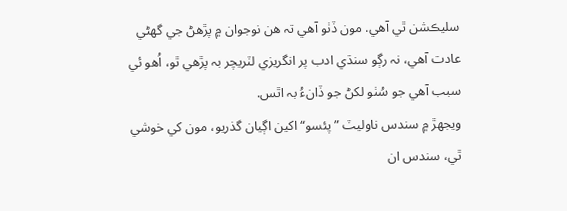سليڪشن ٿي آهي. مون ڏٺو آهي تہ هن نوجوان ۾ پڙهڻ جي گهڻي عادت آهي، نہ رڳو سنڌي ادب پر انگريزي لٽريچر بہ پڙهي ٿو، اُهو ئي سبب آهي جو سُٺو لکڻ جو ڏانءُ بہ اٿس.
ويجهڙ ۾ سندس ناوليٽ ”پئسو“ اکين اڳيان گذريو، مون کي خوشي ٿي، سندس ان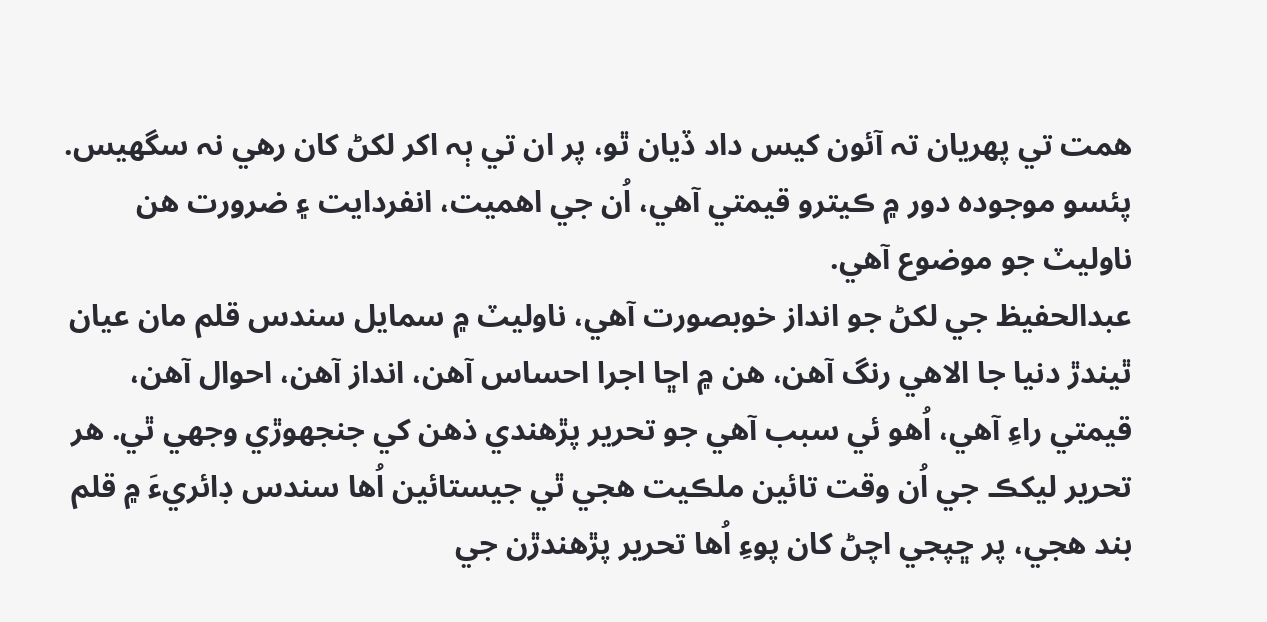همت تي پھريان تہ آئون کيس داد ڏيان ٿو، پر ان تي ٻہ اکر لکڻ کان رهي نہ سگهيس. پئسو موجودہ دور ۾ ڪيترو قيمتي آهي، اُن جي اهميت، انفردايت ۽ ضرورت هن ناوليٽ جو موضوع آهي.
عبدالحفيظ جي لکڻ جو انداز خوبصورت آهي، ناوليٽ ۾ سمايل سندس قلم مان عيان ٿيندڙ دنيا جا الاهي رنگ آهن، هن ۾ اڇا اجرا احساس آهن، انداز آهن، احوال آهن، قيمتي راءِ آهي، اُهو ئي سبب آهي جو تحرير پڙهندي ذهن کي جنجهوڙي وجهي ٿي. هر تحرير ليکڪ جي اُن وقت تائين ملڪيت هجي ٿي جيستائين اُها سندس ڊائريءَ ۾ قلم بند هجي، پر ڇپجي اچڻ کان پوءِ اُها تحرير پڙهندڙن جي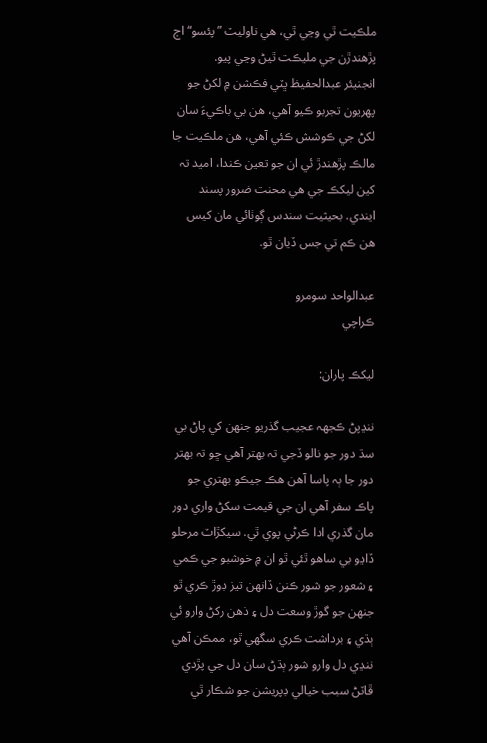ملڪيت ٿي وڃي ٿي، هي ناوليٽ ”پئسو“ اڄ پڙهندڙن جي مليڪت ٿيڻ وڃي پيو.
انجنيئر عبدالحفيظ ڀٽي فڪشن ۾ لکڻ جو پھريون تجربو ڪيو آهي، هن بي باڪيءَ سان لکڻ جي ڪوشش ڪئي آهي، هن ملڪيت جا مالڪ پڙهندڙ ئي ان جو تعين ڪندا، اميد تہ کين ليکڪ جي هي محنت ضرور پسند ايندي. بحيثيت سندس ڳوٺائي مان کيس هن ڪم تي جس ڏيان ٿو.

عبدالواحد سومرو
ڪراچي

ليکڪ پاران:

ننڍپڻ ڪجهہ عجيب گذريو جنھن کي پاڻ بي سڌ دور جو نالو ڏجي تہ بھتر آھي ڇو تہ بھتر دور جا ٻہ پاسا آھن ھڪ جيڪو بھتري جو پاڪ سفر آھي ان جي قيمت سکڻ واري دور مان گذري ادا ڪرڻي پوي ٿي. سيکڙاٽ مرحلو ڏاڍو بي ساھو ٿئي ٿو ان ۾ خوشبو جي ڪمي ۽ شعور جو شور ڪنن ڏانھن تيز ڊوڙ ڪري ٿو جنھن جو گوڙ وسعت دل ۽ ذھن رکڻ وارو ئي ٻڌي ۽ برداشت ڪري سگهي ٿو، ممڪن آھي ننڍي دل وارو شور ٻڌڻ سان دل جي پڙدي ڦاٽڻ سبب خيالي ڊپريشن جو شڪار ٿي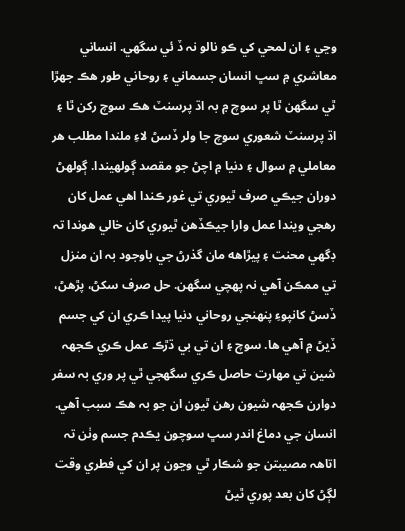وڃي ۽ ان لمحي کي ڪو نالو نہ ڏ ئي سگهي. انساني معاشري ۾ سڀ انسان جسماني ۽ روحاني طور ھڪ جھڙا ٿي سگهن ٿا پر سوچ ۾ بہ اڌ پرسنٽ ھڪ سوچ رکن ٿا ۽ اڌ پرسنٽ شعوري سوچ جا ولر ڏسڻ لاءِ ملندا مطلب ھر معاملي ۾ سوال ۽ دنيا ۾ اچڻ جو مقصد ڳولھيندا. ڳولھڻ دوران جيڪي صرف ٿيوري تي غور ڪندا اھي عمل کان رھجي ويندا عمل وارا جيڪڏھن ٿيوري کان خالي ھوندا تہ ڊگهي محنت ۽ پيڙاھه مان گذرڻ جي باوجود بہ ان منزل تي ممڪن آھي نہ پھچي سگهن. حل صرف سکڻ، پڙھڻ، ڏسڻ کانپوءِ پنھنجي روحاني دنيا پيدا ڪري ان کي جسم ڏيڻ ۾ آھي ھا. سوچ ۽ ان تي بي ڌڙڪ عمل ڪري ڪجهہ شين تي مھارت حاصل ڪري سگهجي ٿي پر وري بہ سفر دوارن ڪجهہ شيون رھن ٿيون ان جو بہ ھڪ سبب آھي.
انسان جي دماغ اندر سڀ سوچون يڪدم جسم وٺن تہ اتاھہ مصيبتن جو شڪار ٿي وڃون پر ان کي فطري وقت لڳڻ کان بعد پوري ٿيڻ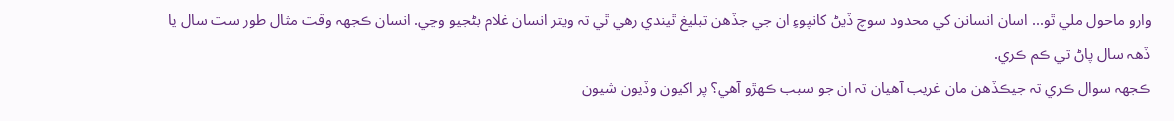وارو ماحول ملي ٿو... اسان انسانن کي محدود سوچ ڏيڻ کانپوءِ ان جي جڏھن تبليغ ٿيندي رھي ٿي تہ ويتر انسان غلام بڻجيو وڃي. انسان ڪجهہ وقت مثال طور ست سال يا ڏھہ سال پاڻ تي ڪم ڪري.
ڪجهہ سوال ڪري تہ جيڪڏھن مان غريب آھيان تہ ان جو سبب ڪھڙو آھي؟ پر اکيون وڏيون شيون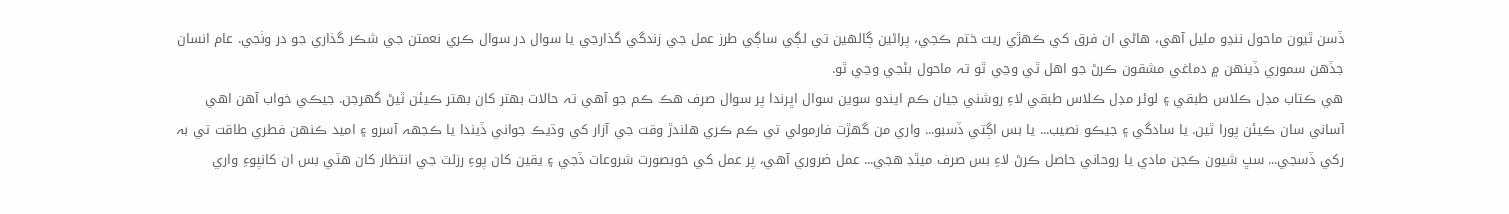ڏسن ٿيون ماحول ننڍو مليل آھي، ھاڻي ان فرق کي ڪھڙي ريت ختم ڪجي، پراڻين ڳالھين تي لڳي ساڳي طرز عمل جي زندگي گذارجي يا سوال در سوال ڪري نعمتن جي شڪر گذاري جو در وٺجي. عام انسان جڏھن سموري ڏينھن ۾ دماغي مشقون ڪرڻ جو اھل ٿي وڃي ٿو تہ ماحول بڻجي وڃي ٿو.
ھي ڪتاب مڊل ڪلاس طبقي ۽ لوئر مڊل ڪلاس طبقي لاءِ روشني جيان ڪم ايندو سوين سوال اڀرندا پر سوال صرف ھڪ ڪم جو آھي تہ حالات بھتر کان بھتر ڪيئن ٿيڻ گهرجن. جيڪي خواب آھن اھي آساني سان ڪيئن پورا ٿين. يا سادگي ۽ جيڪو نصيب... يا بس اڳتي ڏسبو... واري من گهڙت فارمولي تي ڪم ڪري ھلندڙ وقت جي آزار کي وڌيڪ جواني ڏيندا يا ڪجهہ آسرو ۽ اميد ڪنھن فطري طاقت تي بہ رکي ڏسجي... سڀ شيون ڪجن مادي يا روحاني حاصل ڪرڻ لاءِ بس صرف ميٿڊ ھجي... عمل ضروري آھي، پر عمل کي خوبصورت شروعات ڏجي ۽ يقين کان پوءِ رزلٽ جي انتظار کان ھٽي بس ان کانپوءِ واري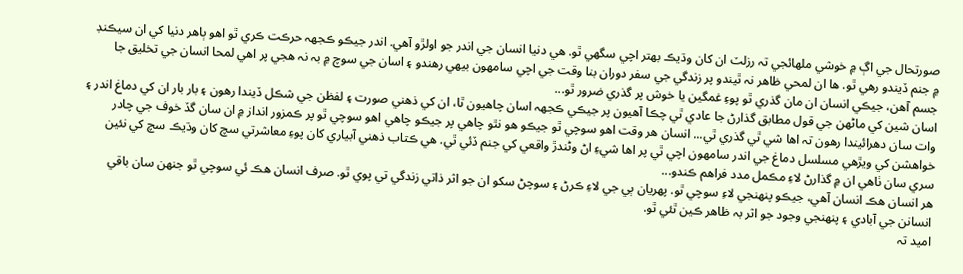صورتحال جي اڳ ۾ خوشي ملھائجي تہ رزلٽ ان کان وڌيڪ بھتر اچي سگهي ٿو. ھي دنيا انسان جي اندر جو اولڙو آھي. اندر جيڪو ڪجهہ حرڪت ڪري ٿو اھو ٻاھر دنيا کي ان سيڪنڊ ۾ جنم ڏيندو رھي ٿو. ھا ان لمحي ظاھر نہ ٿيندو پر زندگي جي سفر دوران بنا وقت جي اچي سامھون بيھي رھندو ۽ اسان جي سوچ ۾ بہ نہ ھجي پر اھي لمحا انسان جي تخليق جا جسم آھن، جيڪي انسان ان مان گذري ٿو پوءِ غمگين يا خوش پر گذري ضرور ٿو...
اسان شين کي ماڻھن جي قول مطابق گذارڻ جا عادي ٿي چڪا آھيون پر جيڪي ڪجهہ اسان چاھيون ٿا، ان کي ذھني صورت ۽ لفظن جي شڪل ڏيندا رھون ۽ بار بار ان کي دماغ اندر ۽ وات سان دھرائيندا رھون تہ اھا شي ٿي گذري ٿي... انسان ھر وقت اھو سوچي ٿو جيڪو ھو نٿو چاھي پر جيڪو چاھي اھو سوچي ٿو پر ڪمزور انداز ۾ ان سان گڏ خوف جي چادر خواھشن کي ويڙھي مسلسل دماغ جي اندر سامھون اچي ٿي پر اھا شيءِ اڻ وڻندڙ واقعي کي جنم ڏئي ٿي. ھي ڪتاب ذھني آبياري کان پوءِ معاشرتي سچ کان وڌيڪ سچ کي نئين سري سان ٺاھي ان ۾ گذارڻ لاءِ مڪمل مدد فراھم ڪندو...
ھر انسان ھڪ انسان آھي، جيڪو پنھنجي لاءِ سوچي ٿو. پھريان ٻي جي لاءِ ڪرڻ ۽ سوچڻ سکو ان جو اثر ذاتي زندگي تي پوي ٿو. صرف انسان ھڪ ئي سوچي ٿو جنھن سان باقي انسانن جي آبادي ۽ پنھنجي وجود جو اثر بہ ظاھر ڪين ٿئي ٿو.
اميد تہ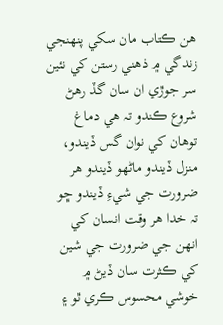ھن ڪتاب مان سکي پنھنجي زندگي ۾ ذھني رستن کي نئين سر جوڙي ان سان گڏ رھڻ شروع ڪندو تہ ھي دماغ توھان کي نوان گس ڏيندو، منزل ڏيندو ماڻھو ڏيندو ھر ضرورت جي شيءِ ڏيندو ڇو تہ خدا ھر وقت انسان کي انھن جي ضرورت جي شين کي ڪثرت سان ڏيڻ ۾ خوشي محسوس ڪري ٿو ۽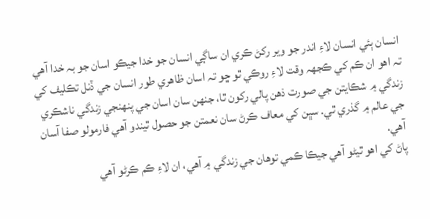انسان ٻئي انسان لاءِ اندر جو وير رکڻ ڪري ان ساڳي انسان جو خدا جيڪو اسان جو بہ خدا آھي تہ اھو ان ڪم کي ڪجهہ وقت لاءِ روڪي ٿو ڇو تہ اسان ظاھري طور انسان جي ڏنل تڪليف کي زندگي ۾ شڪايتن جي صورت ذھن پالي رکون ٿا، جنھن سان اسان جي پنھنجي زندگي ناشڪري جي عالم ۾ گذري ٿي. سڀن کي معاف ڪرڻ سان نعمتن جو حصول ٿيندو آھي فارمولو صفا آسان آھي.
پاڻ کي اھو ٿيڻو آھي جيڪا ڪمي توھان جي زندگي ۾ آھي، ان لاءِ ڪم ڪرڻو آھي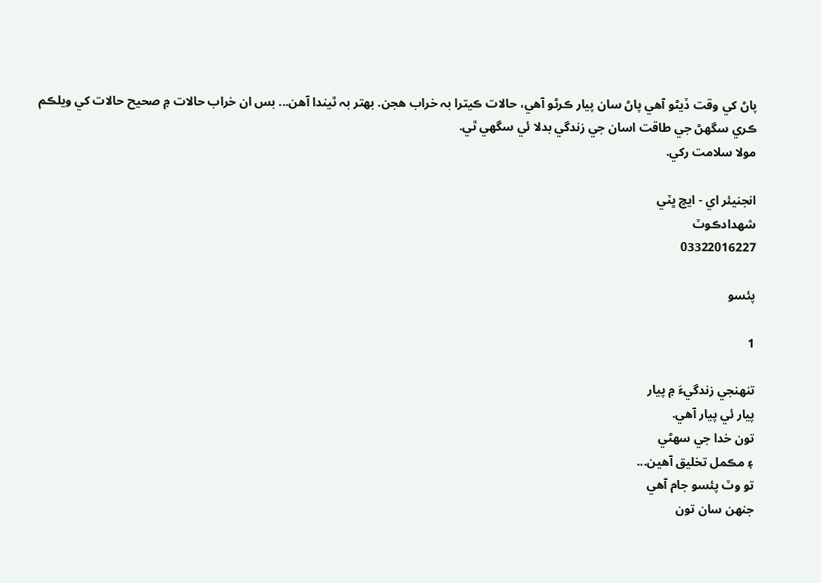پاڻ کي وقت ڏيڻو آھي پاڻ سان پيار ڪرڻو آھي، حالات ڪيترا بہ خراب ھجن. بھتر بہ ٿيندا آھن... بس ان خراب حالات ۾ صحيح حالات کي ويلڪم ڪري سگهڻ جي طاقت اسان جي زندگي بدلا ئي سگهي ٿي.
مولا سلامت رکي.

انجنيئر اي - ايڇ ڀٽي
شھدادڪوٽ
03322016227

پئسو

1

تنھنجي زندگيءَ ۾ پيار
پيار ئي پيار آھي.
تون خدا جي سھڻي
۽ مڪمل تخليق آھين...
تو وٽ پئسو جام آھي
جنھن سان تون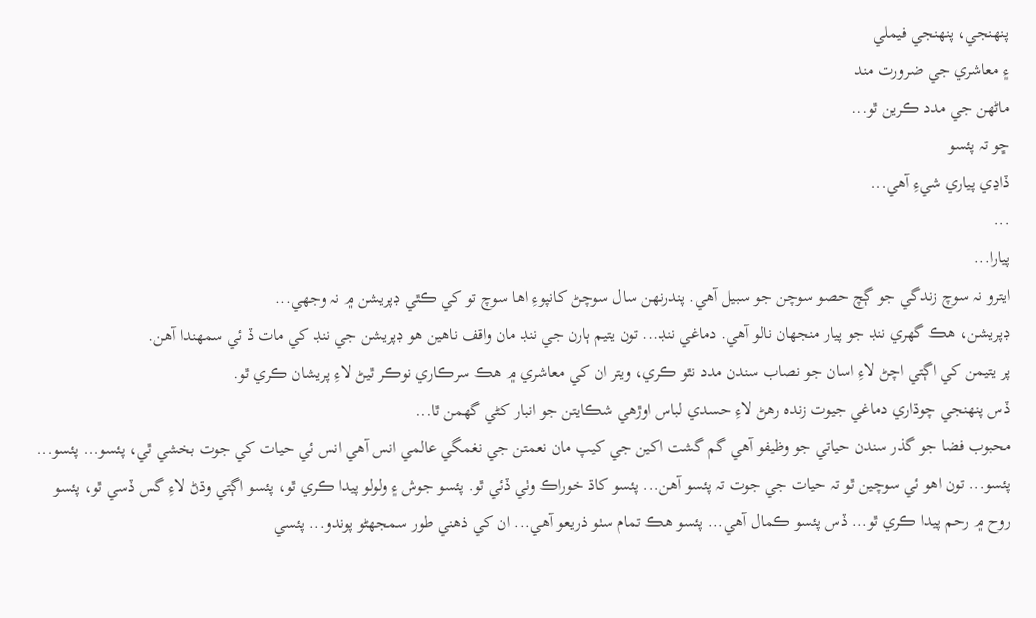پنھنجي، پنھنجي فيملي
۽ معاشري جي ضرورت مند
ماڻھن جي مدد ڪرين ٿو...
ڇو تہ پئسو
ڏاڍي پياري شيءِ آھي...
...
پيارا...
ايترو نہ سوچ زندگي جو ڳچ حصو سوچن جو سبيل آھي. پندرنھن سال سوچڻ کانپوءِ اھا سوچ تو کي ڪٿي ڊپريشن ۾ نہ وجهي...
ڊپريشن، ھڪ گهري ننڊ جو پيار منجهان نالو آھي. دماغي ننڊ... تون يتيم ٻارن جي ننڊ مان واقف ناھين ھو ڊپريشن جي ننڊ کي مات ڏ ئي سمھندا آھن.
پر يتيمن کي اڳتي اچڻ لاءِ اسان جو نصاب سندن مدد نٿو ڪري، ويتر ان کي معاشري ۾ ھڪ سرڪاري نوڪر ٿيڻ لاءِ پريشان ڪري ٿو.
ڏس پنھنجي چوڌاري دماغي جيوت زندہ رھڻ لاءِ حسدي لباس اوڙھي شڪايتن جو انبار کڻي گهمن ٿا...
محبوب فضا جو گذر سندن حياتي جو وظيفو آھي گم گشت اکين جي کيپ مان نعمتن جي نغمگي عالمي انس آھي انس ئي حيات کي جوت بخشي ٿي، پئسو... پئسو... پئسو... تون اھو ئي سوچين ٿو تہ حيات جي جوت تہ پئسو آھن... پئسو کاڌ خوراڪ وٺي ڏئي ٿو. پئسو جوش ۽ ولولو پيدا ڪري ٿو، پئسو اڳتي وڌڻ لاءِ گس ڏسي ٿو، پئسو روح ۾ رحم پيدا ڪري ٿو... ڏس پئسو ڪمال آھي... پئسو ھڪ تمام سٺو ذريعو آھي... ان کي ذھني طور سمجهڻو پوندو... پئسي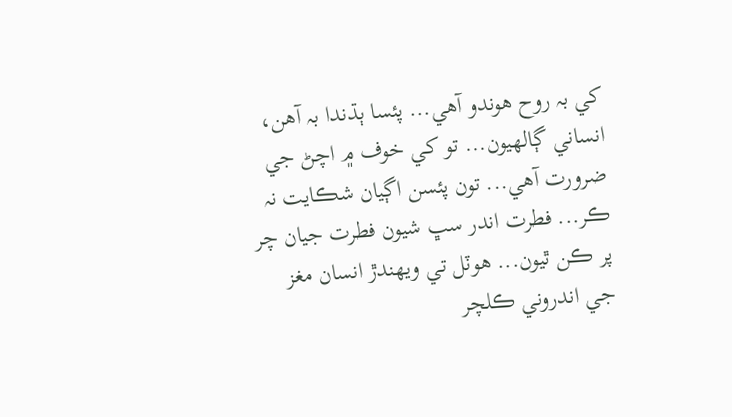کي بہ روح ھوندو آھي... پئسا ٻڌندا بہ آھن، انساني ڳالھيون... تو کي خوف ۾ اچڻ جي ضرورت آھي... تون پئسن اڳيان شڪايت نہ ڪر... فطرت اندر سڀ شيون فطرت جيان چر پر ڪن ٿيون... ھوٽل تي ويھندڙ انسان مغز جي اندروني ڪلچر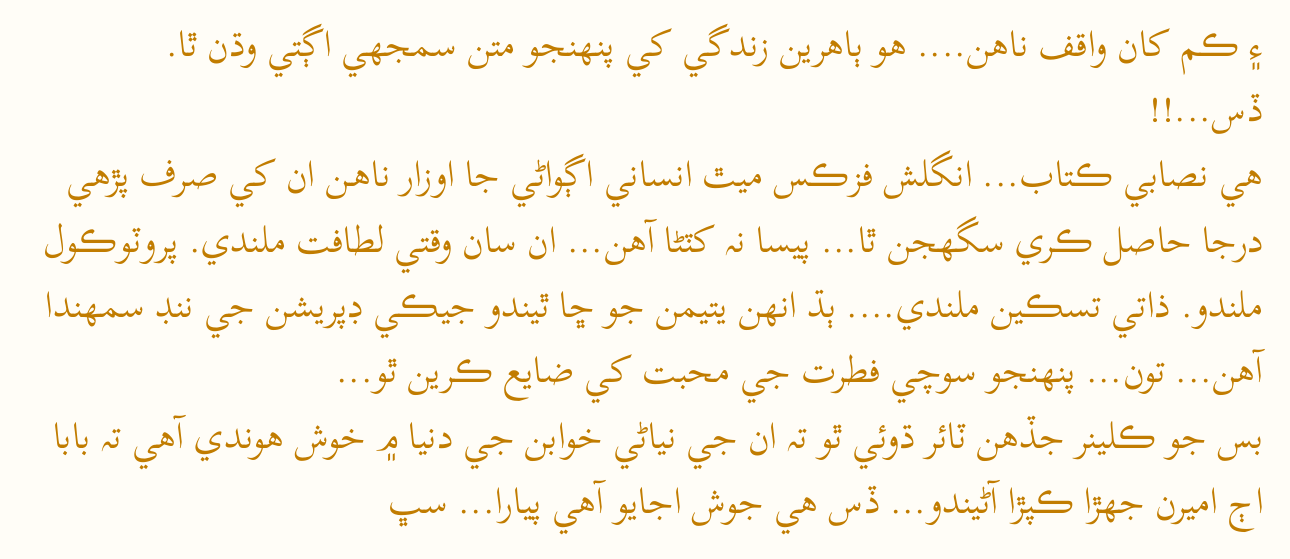۽ ڪم کان واقف ناھن.... ھو ٻاھرين زندگي کي پنھنجو متن سمجهي اڳتي وڌن ٿا.
ڏس...!!
ھي نصابي ڪتاب... انگلش فزڪس ميٿ انساني اڳواڻي جا اوزار ناھـن ان کي صرف پڙھي درجا حاصل ڪري سگهجن ٿا... پيسا نہ کٽڻا آهن... ان سان وقتي لطافت ملندي. پروٽوڪول ملندو. ذاتي تسڪين ملندي.... ٻڌ انھن يتيمن جو ڇا ٿيندو جيڪي ڊپريشن جي ننڊ سمھندا آھن... تون... پنھنجو سوچي فطرت جي محبت کي ضايع ڪرين ٿو...
بس جو ڪلينر جڏھن ٽائر ڌوئي ٿو تہ ان جي نياڻي خوابن جي دنيا ۾ خوش ھوندي آھي تہ بابا اڄ اميرن جھڙا ڪپڙا آڻيندو... ڏس ھي جوش اجايو آھي پيارا... سڀ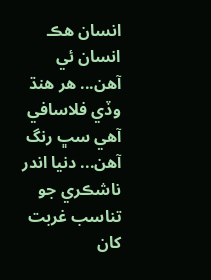انسان ھڪ انسان ئي آھن... ھر ھنڌ وڏي فلاسافي آھي سڀ رنگ آھن... دنيا اندر ناشڪري جو تناسب غربت کان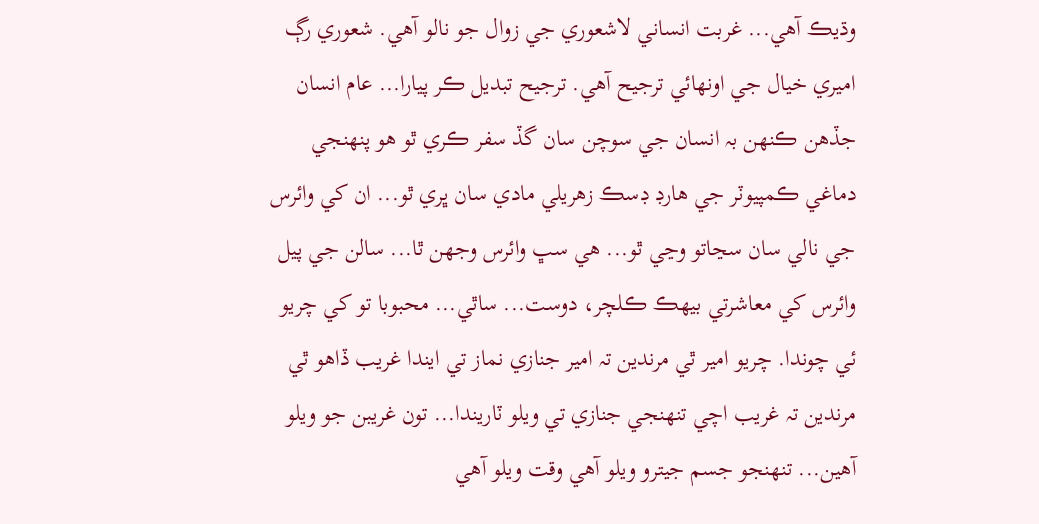وڌيڪ آھي... غربت انساني لاشعوري جي زوال جو نالو آھي. شعوري رڳ اميري خيال جي اونھائي ترجيح آھي. ترجيح تبديل ڪر پيارا... عام انسان جڏھن ڪنھن بہ انسان جي سوچن سان گڏ سفر ڪري ٿو ھو پنھنجي دماغي ڪمپيوٽر جي ھارڊ ڊسڪ زھريلي مادي سان ڀري ٿو... ان کي وائرس جي نالي سان سڃاتو وڃي ٿو... ھي سڀ وائرس وجهن ٿا... سالن جي پيل وائرس کي معاشرتي بيھڪ ڪلچر، دوست... ساٿي... محبوبا تو کي چريو ئي چوندا. چريو امير ٿي مرندين تہ امير جنازي نماز تي ايندا غريب ڏاھو ٿي مرندين تہ غريب اچي تنھنجي جنازي تي ويلو ٽاريندا... تون غريبن جو ويلو آھين... تنھنجو جسم جيترو ويلو آھي وقت ويلو آھي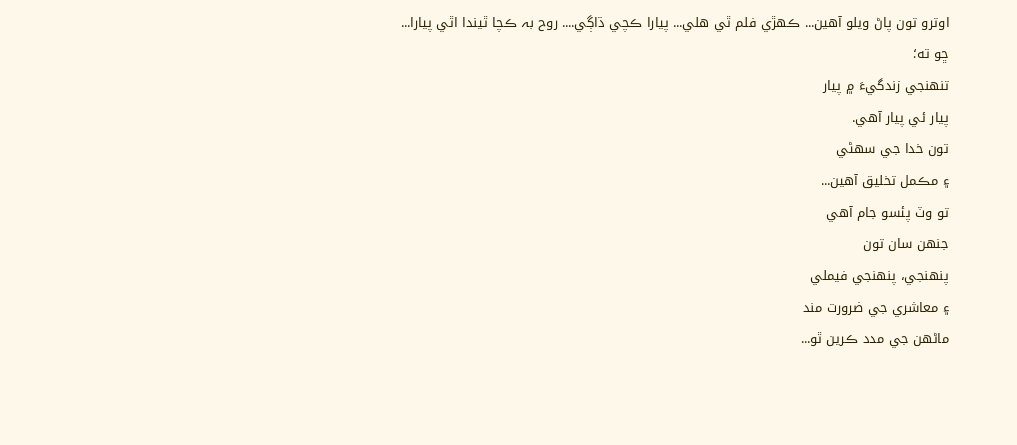اوترو تون پاڻ ويلو آھين... ڪھڙي فلم ٿي ھلي... پيارا ڪچي ڌاڳي.... روح بہ ڪچا ٿيندا اٿي پيارا... ڇو ته؛
تنھنجي زندگيءَ ۾ پيار
پيار ئي پيار آھي.
تون خدا جي سھڻي
۽ مڪمل تخليق آھين...
تو وٽ پئسو جام آھي
جنھن سان تون
پنھنجي، پنھنجي فيملي
۽ معاشري جي ضرورت مند
ماڻھن جي مدد ڪرين ٿو...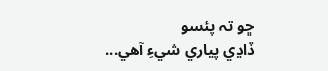ڇو تہ پئسو
ڏاڍي پياري شيءِ آھي...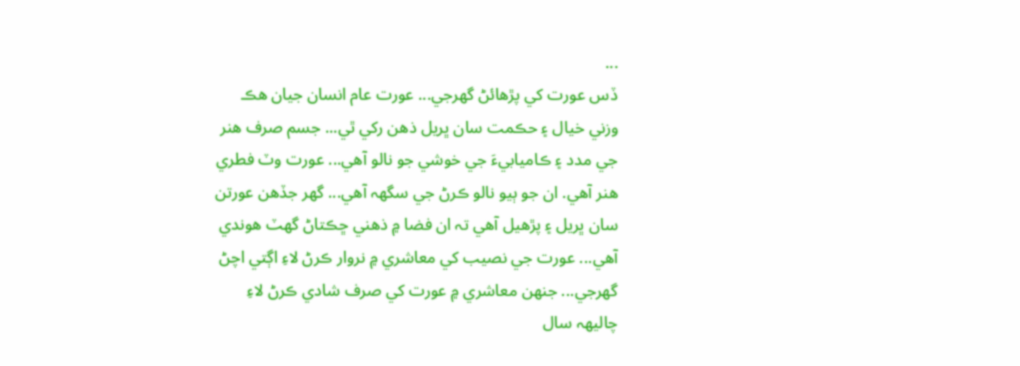...
ڏس عورت کي پڙھائڻ گهرجي... عورت عام انسان جيان ھڪ وزني خيال ۽ حڪمت سان ڀريل ذھن رکي ٿي... جسم صرف ھنر جي مدد ۽ ڪاميابيءَ جي خوشي جو نالو آھي... عورت وٽ فطري ھنر آھي. ان جو ٻيو نالو ڪرڻ جي سگهہ آھي... گهر جڏھن عورتن سان ڀريل ۽ پڙھيل آھي تہ ان فضا ۾ ذھني ڇڪتاڻ گهٽ ھوندي آهي... عورت جي نصيب کي معاشري ۾ نروار ڪرڻ لاءِ اڳتي اچڻ گهرجي... جنھن معاشري ۾ عورت کي صرف شادي ڪرڻ لاءِ چاليھہ سال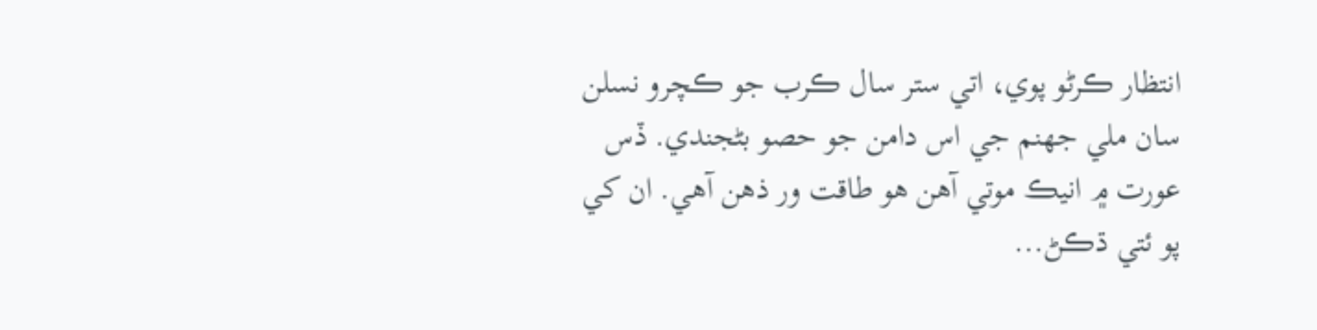انتظار ڪرڻو پوي، اتي ستر سال ڪرب جو ڪچرو نسلن سان ملي جھنم جي اس دامن جو حصو بڻجندي. ڏس عورت ۾ انيڪ موتي آھن ھو طاقت ور ذھن آھي. ان کي پو ئتي ڌڪڻ...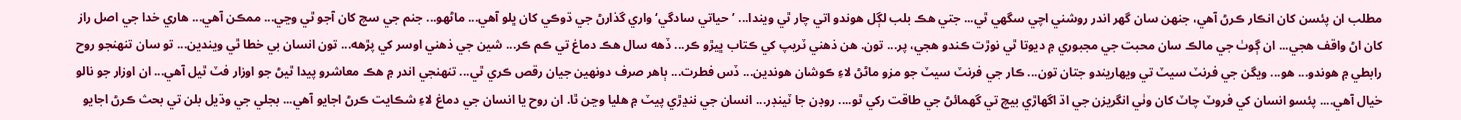مطلب ان پئسن کان انڪار ڪرڻ آھي، جنھن سان گهر اندر روشني اچي سگهي ٿي... جتي ھڪ بلب لڳل ھوندو اتي چار ٿي ويندا... ’حياتي سادگي‘ واري گذارڻ جي ڌوڪي کان ڀلو آھي... ماڻھو... جنم جي سچ کان آجو ٿي وڃي... ممڪن آھي... ھاري خدا جي اصل راز کان اڻ واقف ھجي... ان ڳوٺ جي مالڪ سان محبت جي مجبوري ۾ ديوتا ٿي نوڙت ڪندو ھجي، پر... تون. ھن ذھني ٽريپ کي ڪتاب ڀيڙو ڪر... ڏھه سال ھڪ دماغ تي ڪم ڪر... شين جي ذھني اوسر کي پڙھه... تون انسان بي خطا ٿي ويندين... تو سان تنھنجو روح رابطي ۾ ھوندو... ھو... ويگن جي فرنٽ سيٽ تي ويھاريندو جتان تون... ڪار جي فرنٽ سيٽ جو مزو ماڻڻ لاءِ ڪوشان ھوندين... ڏس فطرت... ٻاھر صرف دونھين جيان رقص ڪري ٿي... تنھنجي اندر ۾ ھڪ معاشرو پيدا ٿيڻ جو اوزار فٽ ٿيل آھي... ان اوزار جو نالو خيال آھي.... پئسو انسان کي فروٽ چاٽ کان وٺي انگريزن جي اڌ اگهاڙي بيچ تي گهمائڻ جي طاقت رکي ٿو.... روڊن جا ٽينڊر... انسان جي ننڍڙي پيٽ ۾ ھليا وڃن ٿا. ان روح يا انسان جي دماغ لاءِ شڪايت ڪرڻ اجايو آھي... بجلي جي وڌيل بلن تي بحث ڪرڻ اجايو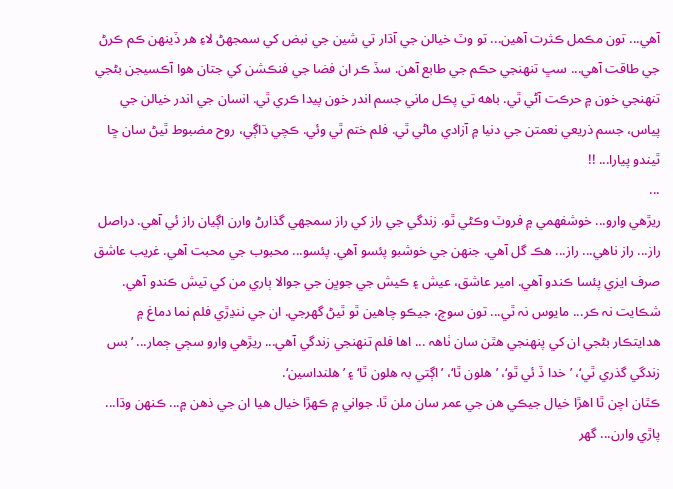آھي... تون مڪمل ڪثرت آھين... تو وٽ خيالن جي آڌار تي شين جي نبض کي سمجهڻ لاءِ ھر ڏينھن ڪم ڪرڻ جي طاقت آھي... سڀ تنھنجي حڪم جي طابع آھن. سڏ ڪر ان فضا جي فنڪشن کي جتان ھوا آڪسيجن بڻجي تنھنجي خون ۾ حرڪت آڻي ٿي. باھه تي پڪل ماني جسم اندر خون پيدا ڪري ٿي. انسان جي اندر خيالن جي پياس، جسم ذريعي نعمتن جي دنيا ۾ آزادي ماڻي ٿي. فلم ختم ٿي وئي. ڪچي ڌاڳي، روح مضبوط ٿيڻ سان ڇا ٿيندو پيارا... !!
...
ريڙھي وارو... خوشفھمي ۾ فروٽ وڪڻي ٿو. زندگي جي راز کي راز سمجهي گذارڻ وارن اڳيان راز ئي آھي. دراصل راز... راز ناھي... راز... ھڪ گل آھي. جنھن جي خوشبو پئسو آھي. پئسو... محبوب جي محبت آھي. غريب عاشق صرف ايزي پئسا ڪندو آھي. امير عاشق، عيش ۽ ڪيش جي جوڀن جي جوالا ٻاري من کي تيش ڪندو آھي. شڪايت نہ ڪر... مايوس نہ ٿي... تون سوچ، جيڪو چاھين ٿو ٿيڻ گهرجي. ان جي ننڍڙي فلم نما دماغ ۾ ھدايتڪار بڻجي ان کي پنھنجي ھٿن سان ٺاھہ ... اھا فلم تنھنجي زندگي آھي... ريڙھي وارو سڄي ڄمار... ’بس زندگي گذري ٿي‘، ’خدا ڏ ئي ٿو‘، ’ھلون ٿا‘، ’اڳتي بہ ھلون ٿا‘ ۽ ’ھلنداسين‘.
ڪٿان اچن ٿا اھڙا خيال جيڪي ھن جي عمر سان ملن ٿا. جواني ۾ ڪھڙا خيال ھيا ان جي ذھن ۾... ڪنھن وڌا... پاڙي وارن... گهر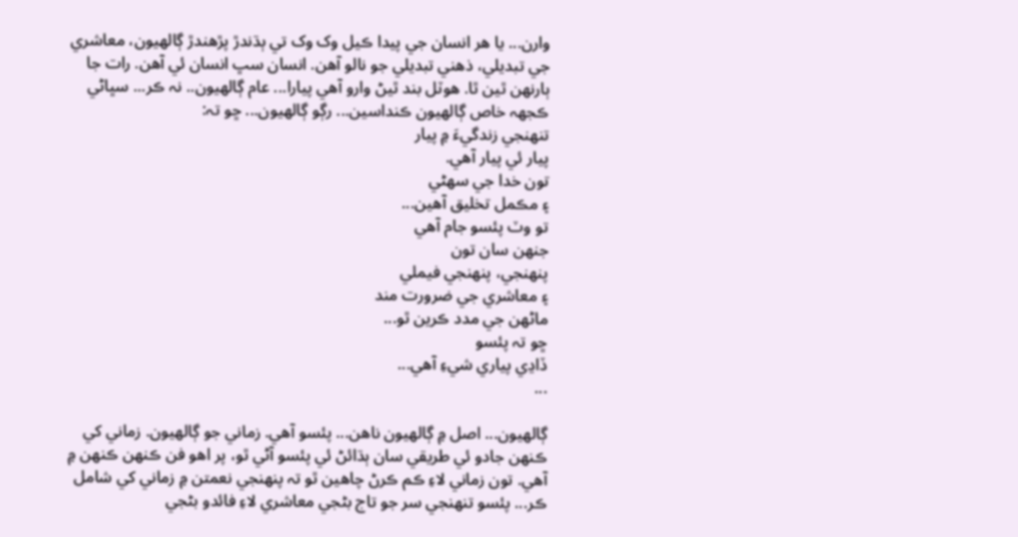وارن... يا ھر انسان جي پيدا ڪيل وک وک تي ٻڌندڙ پڙھندڙ ڳالھيون، معاشري جي تبديلي، ذھني تبديلي جو نالو آھن. انسان سڀ انسان ئي آھن. رات جا ٻارنھن ٿين ٿا. ھوٽل بند ٿيڻ وارو آھي پيارا... عام ڳالھيون.. نہ ڪر... سڀاڻي ڪجهہ خاص ڳالھيون ڪنداسين... رڳو ڳالھيون... ڇو تہ:
تنھنجي زندگيءَ ۾ پيار
پيار ئي پيار آھي.
تون خدا جي سھڻي
۽ مڪمل تخليق آھين...
تو وٽ پئسو جام آھي
جنھن سان تون
پنھنجي، پنھنجي فيملي
۽ معاشري جي ضرورت مند
ماڻھن جي مدد ڪرين ٿو...
ڇو تہ پئسو
ڏاڍي پياري شيءِ آھي...
...

ڳالھيون... اصل ۾ ڳالھيون ناھن... پئسو آھي. زماني جو ڳالھيون. زماني کي ڪنھن جادو ئي طريقي سان ٻڌائڻ ئي پئسو آڻي ٿو، پر اھو فن ڪنھن ڪنھن ۾ آھي. تون زماني لاءِ ڪم ڪرڻ چاھين ٿو تہ پنھنجي نعمتن ۾ زماني کي شامل ڪر... پئسو تنھنجي سر جو تاج بڻجي معاشري لاءِ فائدو بڻجي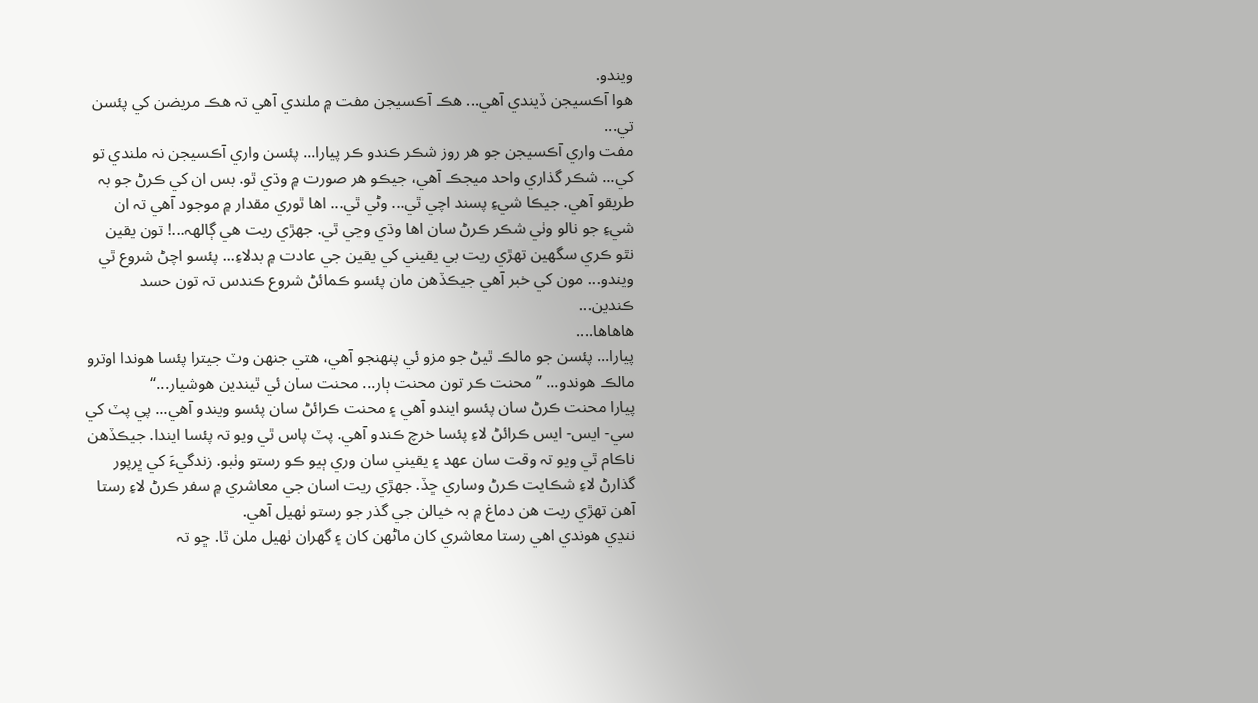ويندو.
ھوا آڪسيجن ڏيندي آھي... ھڪ آڪسيجن مفت ۾ ملندي آھي تہ ھڪ مريضن کي پئسن تي...
مفت واري آڪسيجن جو ھر روز شڪر ڪندو ڪر پيارا... پئسن واري آڪسيجن نہ ملندي تو کي... شڪر گذاري واحد ميجڪ آھي، جيڪو ھر صورت ۾ وڌي ٿو. بس ان کي ڪرڻ جو بہ طريقو آھي. جيڪا شيءِ پسند اچي ٿي... وڻي ٿي... اھا ٿوري مقدار ۾ موجود آھي تہ ان شيءِ جو نالو وٺي شڪر ڪرڻ سان اھا وڌي وڃي ٿي. جهڙي ريت ھي ڳالھہ...! تون يقين نٿو ڪري سگهين تھڙي ريت بي يقيني کي يقين جي عادت ۾ بدلاءِ... پئسو اچڻ شروع ٿي ويندو... مون کي خبر آھي جيڪڏھن مان پئسو ڪمائڻ شروع ڪندس تہ تون حسد ڪندين...
ھاھاھا....
پيارا... پئسن جو مالڪ ٿيڻ جو مزو ئي پنھنجو آھي، ھتي جنھن وٽ جيترا پئسا ھوندا اوترو مالڪ ھوندو... ”محنت ڪر تون محنت ٻار... محنت سان ئي ٿيندين ھوشيار...“
پيارا محنت ڪرڻ سان پئسو ايندو آھي ۽ محنت ڪرائڻ سان پئسو ويندو آھي... پي پٽ کي سي- ايس- ايس ڪرائڻ لاءِ پئسا خرچ ڪندو آھي. پٽ پاس ٿي ويو تہ پئسا ايندا. جيڪڏھن ناڪام ٿي ويو تہ وقت سان عھد ۽ يقيني سان وري ٻيو ڪو رستو وٺبو. زندگيءَ کي ڀرپور گذارڻ لاءِ شڪايت ڪرڻ وساري ڇڏ. جهڙي ريت اسان جي معاشري ۾ سفر ڪرڻ لاءِ رستا آھن تھڙي ريت ھن دماغ ۾ بہ خيالن جي گذر جو رستو ٺھيل آھي.
ننڍي ھوندي اھي رستا معاشري کان ماڻھن کان ۽ گهران ٺھيل ملن ٿا. ڇو تہ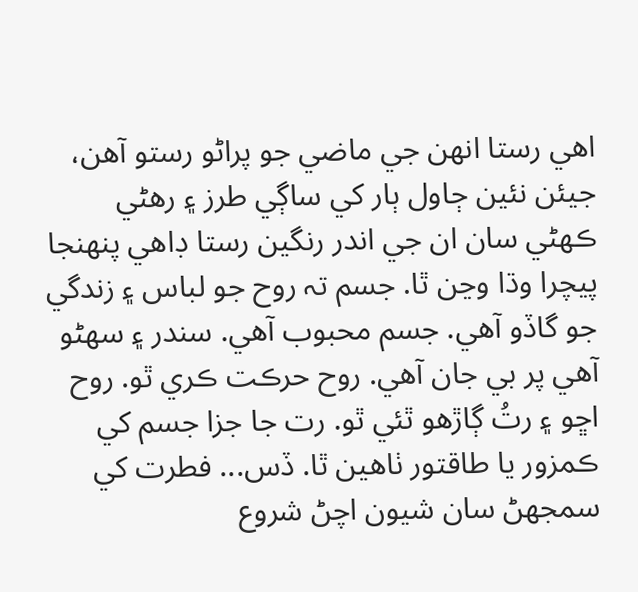اھي رستا انھن جي ماضي جو پراڻو رستو آھن، جيئن نئين ڄاول ٻار کي ساڳي طرز ۽ رھڻي ڪھڻي سان ان جي اندر رنگين رستا ڊاھي پنھنجا پيچرا وڌا وڃن ٿا. جسم تہ روح جو لباس ۽ زندگي جو گاڏو آھي. جسم محبوب آھي. سندر ۽ سھڻو آھي پر بي جان آھي. روح حرڪت ڪري ٿو. روح اڇو ۽ رتُ ڳاڙھو ٿئي ٿو. رت جا جزا جسم کي ڪمزور يا طاقتور ٺاھين ٿا. ڏس... فطرت کي سمجهڻ سان شيون اچڻ شروع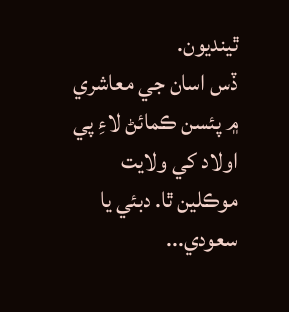ٿينديون.
ڏس اسان جي معاشري ۾ پئسن ڪمائڻ لاءِ پي اولاد کي ولايت موڪلين ٿا. دبئي يا سعودي...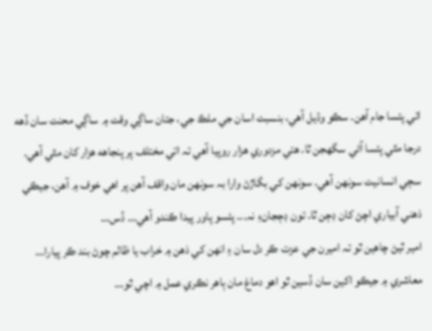اتي پئسا جام آھن. سڪو وڌيل آھي، بنسبت اسان جي ملڪ جي، جتان ساڳي وقت ۾ ساڳي محنت سان ڏھه درجا مٿي پئسا آڻي سگهجن ٿا. ھتي مزدوري ھزار روپيا آھي تہ اتي مختلف پر پنجاھه ھزار کان مٿي آھي. سڄي انسانيت سونھن آھي. سونھن کي بگاڙڻ وارا بہ سونھن مان واقف آھن پر اھي خوف ۾ آھن، جيڪي ذھني آبياري اچڻ کان ڊڄن ٿا. تون ڊڄجانءِ نہ... پئسو پاور پيدا ڪندو آھي... ڏس...
امير ٿيڻ چاھين ٿو تہ اميرن جي عزت ڪر دل سان ۽ انھن کي ذھن ۾ خراب يا ظالم چوڻ بند ڪر پيارا...
معاشري ۾ جيڪو اکين سان ڏسين ٿو اھو دماغ مان ٻاھر نڪري عمل ۾ اچي ٿو...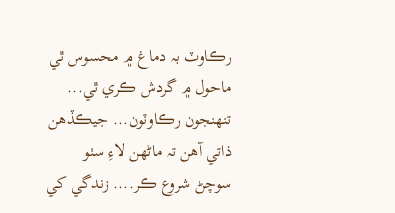رڪاوٽ بہ دماغ ۾ محسوس ٿي ماحول ۾ گردش ڪري ٿي... تنھنجون رڪاوٽون... جيڪڏھن ذاتي آھن تہ ماڻھن لاءِ سٺو سوچڻ شروع ڪر.... زندگي کي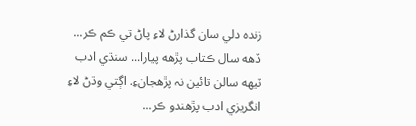زندہ دلي سان گذارڻ لاءِ پاڻ تي ڪم ڪر... ڏھه سال ڪتاب پڙھه پيارا... سنڌي ادب ٽيھه سالن تائين نہ پڙھجانءِ. اڳتي وڌڻ لاءِ انگريزي ادب پڙھندو ڪر...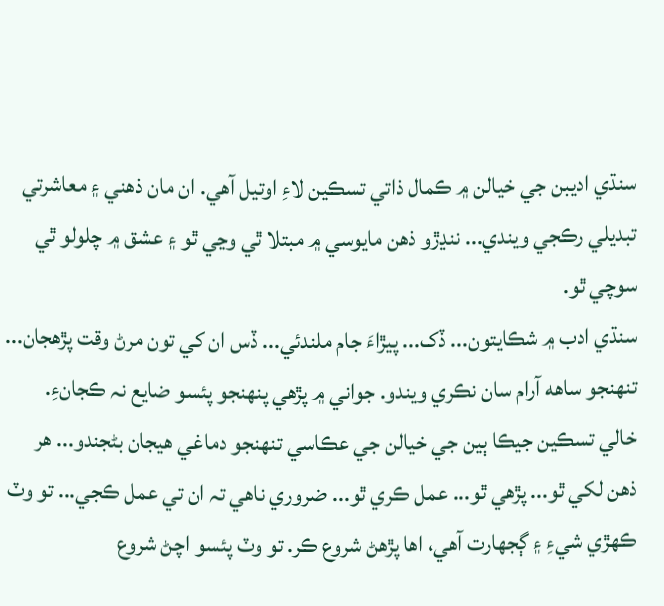سنڌي اديبن جي خيالن ۾ ڪمال ذاتي تسڪين لاءِ اوتيل آھي. ان مان ذھني ۽ معاشرتي تبديلي رڪجي ويندي... ننڍڙو ذھن مايوسي ۾ مبتلا ٿي وڃي ٿو ۽ عشق ۾ چلولو ٿي سوچي ٿو.
سنڌي ادب ۾ شڪايتون... ڏک... پيڙاءَ جام ملندئي... ڏس ان کي تون مرڻ وقت پڙھجان... تنھنجو ساھه آرام سان نڪري ويندو. جواني ۾ پڙھي پنھنجو پئسو ضايع نہ ڪجانءِ.
خالي تسڪين جيڪا ٻين جي خيالن جي عڪاسي تنھنجو دماغي ھيجان بڻجندو... ھر ذھن لکي ٿو... پڙھي ٿو... عمل ڪري ٿو... ضروري ناھي تہ ان تي عمل ڪجي... تو وٽ ڪھڙي شيءِ ۽ ڳجهارت آھي، اھا پڙھڻ شروع ڪر. تو وٽ پئسو اچڻ شروع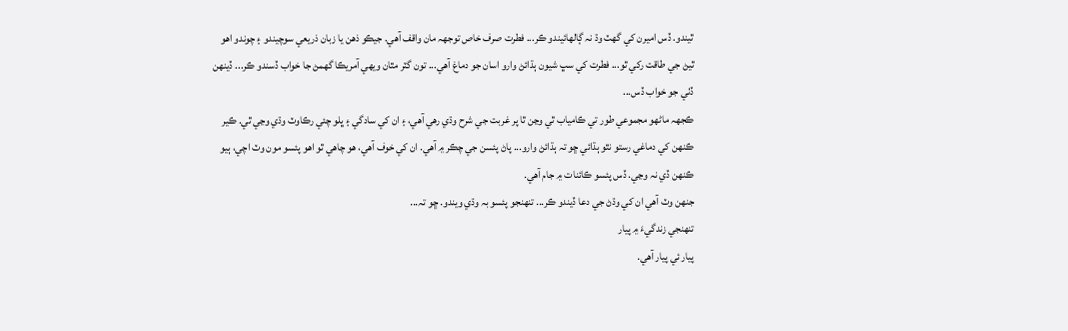ٿيندو. ڏس اميرن کي گهٽ وڌ نہ ڳالھائيندو ڪر... فطرت صرف خاص توجھہ مان واقف آھي. جيڪو ذھن يا زبان ذريعي سوچيندو ۽ چوندو اھو ٿيڻ جي طاقت رکي ٿو... فطرت کي سڀ شيون ٻڌائڻ وارو اسان جو دماغ آھي... تون گٽر مٿان ويھي آمريڪا گهمڻ جا خواب ڏسندو ڪر... ڏينھن ڏٺي جو خواب ڏس...
ڪجهہ ماڻھو مجموعي طور تي ڪامياب ٿي وڃن ٿا پر غربت جي شرح وڌي رھي آھي، ۽ ان کي سادگي ۽ ڀلو چئي رڪاوٽ وڌي وڃي ٿي. ڪير ڪنھن کي دماغي رستو نٿو ٻڌائي ڇو تہ ٻڌائڻ وارو... پاڻ پئسن جي چڪر ۾ آھي. ان کي خوف آھي، هو چاهي ٿو اھو پئسو مون وٽ اچي، ٻيو ڪنھن ڏي نہ وڃي. ڏس پئسو ڪائنات ۾ جام آھي.
جنھن وٽ آھي ان کي وڌڻ جي دعا ڏيندو ڪر... تنھنجو پئسو بہ وڌي ويندو. ڇو تہ...
تنھنجي زندگيءَ ۾ پيار
پيار ئي پيار آھي.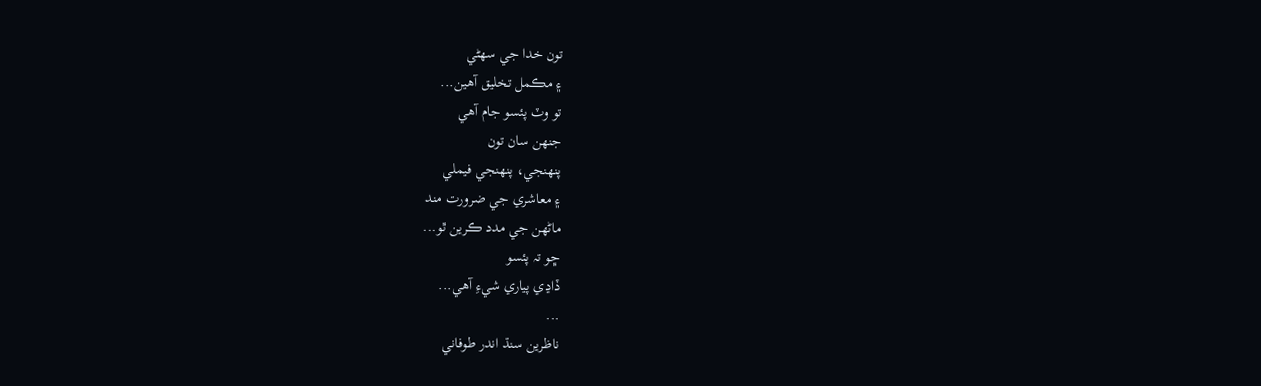تون خدا جي سھڻي
۽ مڪمل تخليق آھين...
تو وٽ پئسو جام آھي
جنھن سان تون
پنھنجي، پنھنجي فيملي
۽ معاشري جي ضرورت مند
ماڻھن جي مدد ڪرين ٿو...
ڇو تہ پئسو
ڏاڍي پياري شيءِ آھي...
...
ناظرين سنڌ اندر طوفاني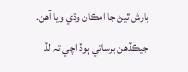بارش ٿيڻ جا امڪان وڌي ويا آھن. جيڪڏھن برساتي ٻوڏ اچي تہ لڏ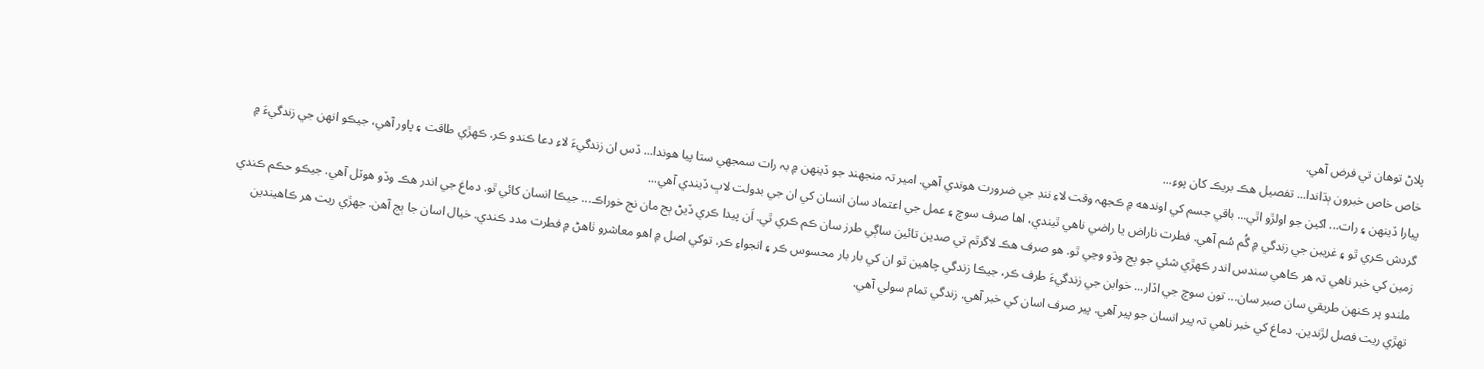پلاڻ توھان تي فرض آھي.
خاص خاص خبرون ٻڌاندا... تفصيل هڪ بريڪ کان پوءِ...
پيارا ڏينھن ۽ رات... اکين جو اولڙو اٿي... باقي جسم کي اوندھه ۾ ڪجهہ وقت لاءِ ننڊ جي ضرورت ھوندي آھي. امير تہ منجهند جو ڏينھن ۾ بہ رات سمجهي ستا پيا ھوندا... ڏس ان زندگيءَ لاءِ دعا ڪندو ڪر. ڪھڙي طاقت ۽ پاور آھي، جيڪو انھن جي زندگيءَ ۾ گردش ڪري ٿو ۽ غريبن جي زندگي ۾ گُم سُم آھي. فطرت ناراض يا راضي ناھي ٿيندي، اھا صرف سوچ ۽ عمل جي اعتماد سان انسان کي ان جي بدولت لاڀ ڏيندي آھي...
زمين کي خبر ناھي تہ ھر ڪاھي سندس اندر ڪھڙي شئي جو ٻج وڌو وڃي ٿو. ھو صرف ھڪ لاگرٿم تي صدين تائين ساڳي طرز سان ڪم ڪري ٿي. اَن پيدا ڪري ڏيڻ ٻج مان نج خوراڪ... جيڪا انسان کائي ٿو. دماغ جي اندر ھڪ وڏو ھوٽل آھي. جيڪو حڪم ڪندي ملندو پر ڪنھن طريقي سان صبر سان... تون سوچ جي اڏار... خوابن جي زندگيءَ طرف ڪر، جيڪا زندگي چاھين ٿو ان کي بار بار محسوس ڪر ۽ انجواءِ ڪر. توکي اصل ۾ اھو معاشرو ٺاھڻ ۾ فطرت مدد ڪندي. خيال اسان جا ٻج آھن. جهڙي ريت ھر ڪاھيندين تھڙي ريت فصل لڙندين. دماغ کي خبر ناھي تہ پير انسان جو پير آھي. پير صرف اسان کي خبر آھي. زندگي تمام سولي آھي.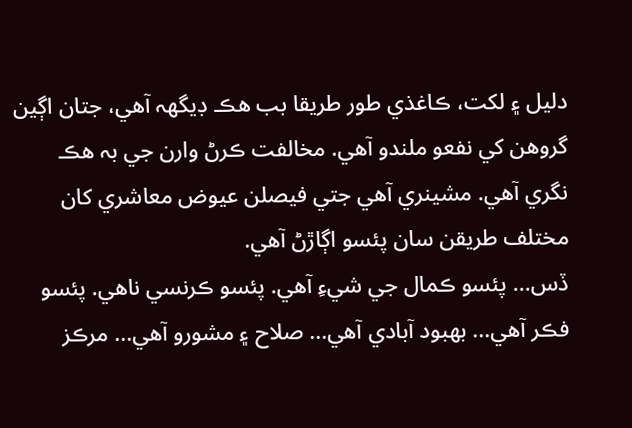دليل ۽ لکت، ڪاغذي طور طريقا بب ھڪ ڊيگهہ آھي، جتان اڳين گروھن کي نفعو ملندو آھي. مخالفت ڪرڻ وارن جي بہ ھڪ نگري آھي. مشينري آھي جتي فيصلن عيوض معاشري کان مختلف طريقن سان پئسو اڳاڙڻ آھي.
ڏس... پئسو ڪمال جي شيءِ آھي. پئسو ڪرنسي ناھي. پئسو فڪر آھي... بھبود آبادي آھي... صلاح ۽ مشورو آھي... مرڪز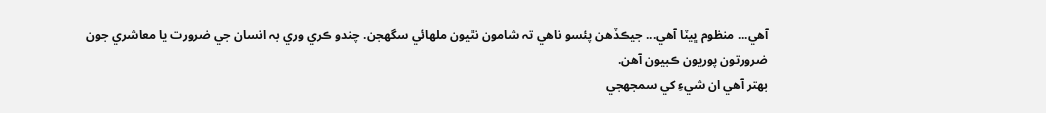آھي... منظوم ڀيٽا آھي... جيڪڏھن پئسو ناھي تہ شامون نٿيون ملھائي سگهجن. چندو ڪري وري بہ انسان جي ضرورت يا معاشري جون ضرورتون پوريون ڪبيون آھن.
بھتر آھي ان شيءِ کي سمجهجي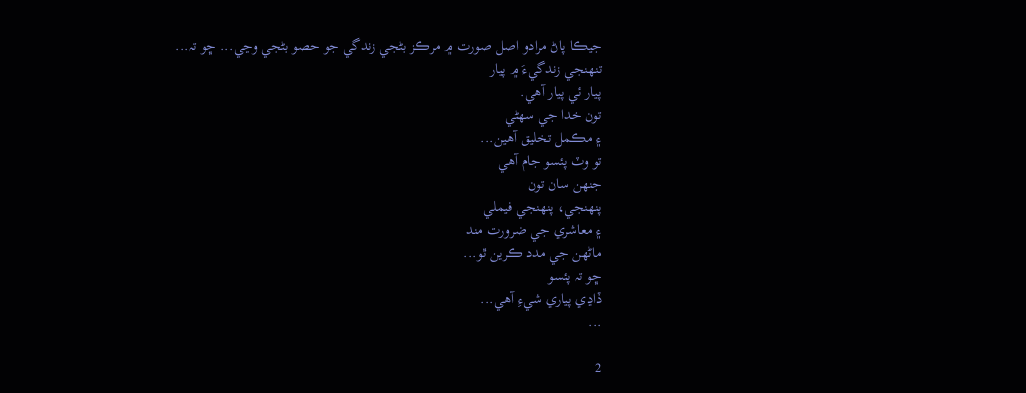جيڪا پاڻ مرادو اصل صورت ۾ مرڪز بڻجي زندگي جو حصو بڻجي وڃي... ڇو تہ...
تنھنجي زندگيءَ ۾ پيار
پيار ئي پيار آھي.
تون خدا جي سھڻي
۽ مڪمل تخليق آھين...
تو وٽ پئسو جام آھي
جنھن سان تون
پنھنجي، پنھنجي فيملي
۽ معاشري جي ضرورت مند
ماڻھن جي مدد ڪرين ٿو...
ڇو تہ پئسو
ڏاڍي پياري شيءِ آھي...
...

2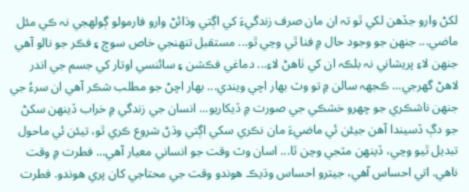لکڻ وارو جڏھن لکي ٿو تہ ان مان صرف زندگيءَ کي اڳتي وڌائڻ وارو فارمولو ڳولھجي نہ ڪي مئل ماضي... جنھن جو وجود حال ۾ فنا ٿي وڃي ٿو... مستقبل تنھنجي خاص سوچ ۽ فڪر جو نالو آھي جنھن لاءِ پريشاني نہ بلڪہ ان کي ٺاھڻ لاءِ... دماغي فڪشن ۽ سائنسي اوتار کي جسم جي اندر لاھڻ گهرجي... ڪجهہ سالن ۾ تو وٽ بھار اچي ويندي... بھار اچڻ جو مطلب شڪر آھي ان سرءُ جي جنھن ناشڪري جو چھرو خشڪي جي صورت ۾ ڏيکاريو... انسان جي زندگي ۾ خراب ڏينھن سکڻ جو دڳ ڏسيندا آھن جيئن ئي ماضيءَ مان نڪري سکي اڳتي وڌڻ شروع ڪري ٿو، تيئن ئي ماحول تبديل ٿيو وڃي، ڏينھن مٽجي وڃن ٿا... اسان وٽ وقت جو انساني معيار آھي... فطرت ۾ وقت ناھي. اتي احساس آھي، جيترو احساس وڌيڪ ھوندو وقت جي محتاجي کان پري ھوندو. فطرت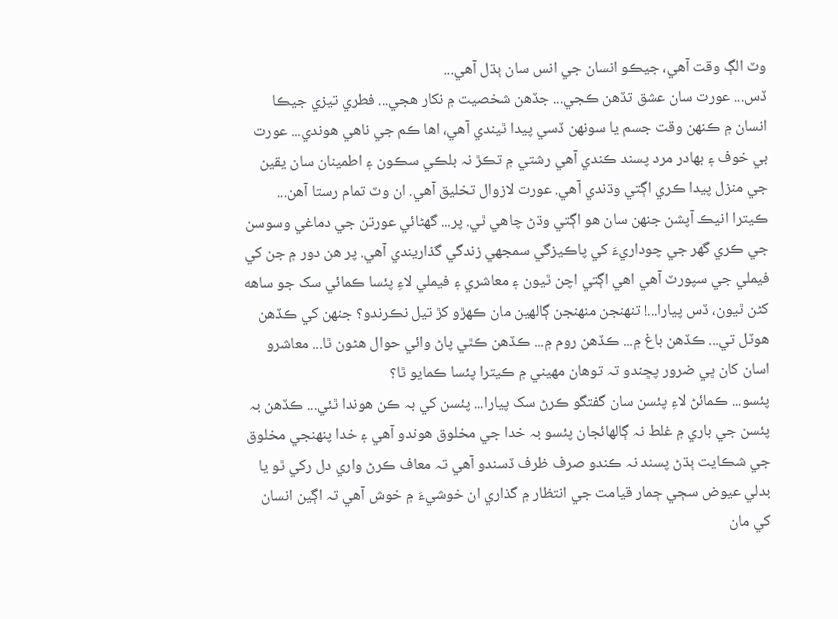وٽ الڳ وقت آھي، جيڪو انسان جي انس سان ٻڌل آھي...
ڏس... عورت سان عشق تڏھن ڪجي... جڏھن شخصيت ۾ نکار ھجي... فطري تيزي جيڪا انسان ۾ ڪنھن وقت جسم يا سونھن ڏسي پيدا ٿيندي آھي، اھا ڪم جي ناھي ھوندي... عورت بي خوف ۽ بھادر مرد پسند ڪندي آھي رشتي ۾ تڪڙ نہ بلڪي سڪون ۽ اطمينان سان يقين جي منزل پيدا ڪري اڳتي وڌندي آھي. عورت لازوال تخليق آھي. ان وٽ تمام رستا آھن... ڪيترا انيڪ آپشن جنھن سان ھو اڳتي وڌڻ چاھي ٿي. پر... گهڻائي عورتن جي دماغي وسوسن جي ڪري گهر جي چوداريءَ کي پاڪيزگي سمجهي زندگي گذاريندي آھي. پر ھن دور ۾ جن کي فيملي جي سپورٽ آھي اھي اڳتي اچن ٿيون ۽ معاشري ۽ فيملي لاءِ پئسا ڪمائي سک جو ساھه کڻن ٿيون، ڏس پيارا...! تنھنجن منھنجن ڳالھين مان ڪھڙو کڙ تيل نڪرندو؟ جنھن کي ڪڏھن ھوٽل تي... ڪڏھن باغ ۾... ڪڏھن روم ۾... ڪڏھن ڪٿي پاڻ وائي حوال ھڻون ٿا... معاشرو اسان کان ڀي ضرور پڇندو تہ توھان مھيني ۾ ڪيترا پئسا ڪمايو ٿا؟
پئسو... ڪمائڻ لاءِ پئسن سان گفتگو ڪرڻ سک پيارا... پئسن کي بہ ڪن ھوندا ٿئي... ڪڏھن بہ پئسن جي باري ۾ غلط نہ ڳالھائجان پئسو بہ خدا جي مخلوق ھوندو آھي ۽ خدا پنھنجي مخلوق جي شڪايت ٻڌڻ پسند نہ ڪندو صرف ظرف ڏسندو آھي تہ معاف ڪرڻ واري دل رکي ٿو يا بدلي عيوض سڄي ڄمار قيامت جي انتظار ۾ گذاري ان خوشيءَ ۾ خوش آھي تہ اڳين انسان کي مان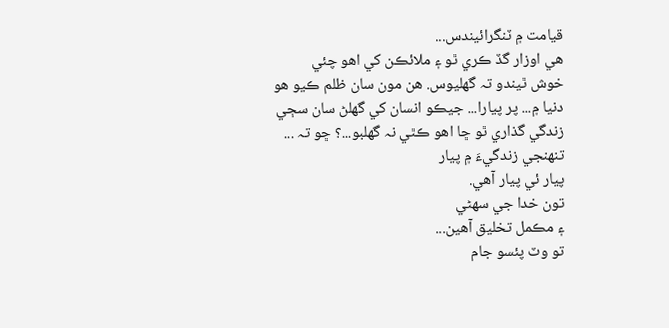قيامت ۾ ٽنگرائيندس...
ھي اوزار گڏ ڪري ٿو ۽ ملائڪن کي اھو چئي
خوش ٿيندو تہ گهليوس. ھن مون سان ظلم ڪيو ھو دنيا ۾... پر پيارا... جيڪو انسان کي گهلڻ سان سڄي زندگي گذاري ٿو ڇا اھو ڪٿي نہ گهلبو...؟ ڇو تہ ...
تنھنجي زندگيءَ ۾ پيار
پيار ئي پيار آھي.
تون خدا جي سھڻي
۽ مڪمل تخليق آھين...
تو وٽ پئسو جام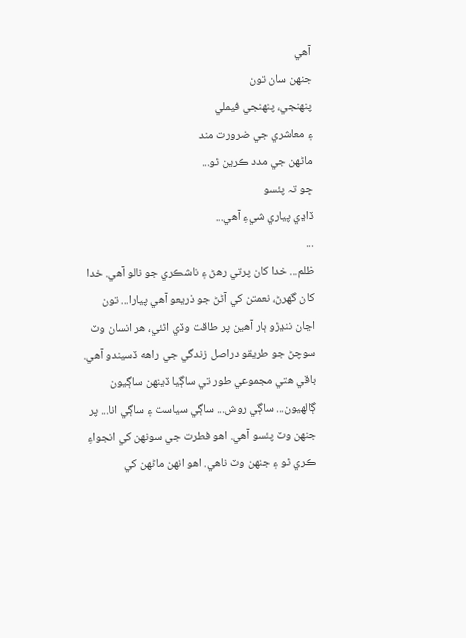آھي
جنھن سان تون
پنھنجي، پنھنجي فيملي
۽ معاشري جي ضرورت مند
ماڻھن جي مدد ڪرين ٿو...
ڇو تہ پئسو
ڏاڍي پياري شيءِ آھي...
...
ظلم... خدا کان پرتي رھڻ ۽ ناشڪري جو نالو آھي. خدا کان گهرڻ، نعمتن کي آڻڻ جو ذريعو آھي پيارا... تون اڃان ننڍڙو ٻار آھين پر طاقت وڏي اٿئي، ھر انسان وٽ سوچڻ جو طريقو دراصل زندگي جي راھه ڏسيندو آھي. باقي ھتي مجموعي طور تي ساڳيا ڏينھن ساڳيون ڳالھيون... ساڳي روش... ساڳي سياست ۽ ساڳي انا... پر جنھن وٽ پئسو آھي. اھو فطرت جي سونھن کي انجواءِ ڪري ٿو ۽ جنھن وٽ ناھي. اھو انھن ماڻھن کي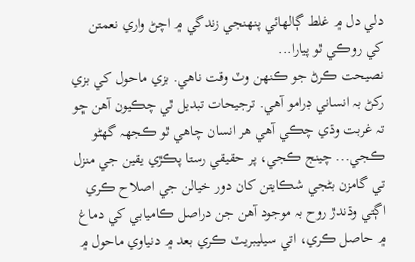دلي دل ۾ غلط ڳالھائي پنھنجي زندگي ۾ اچڻ واري نعمتن کي روڪي ٿو پيارا...
نصيحت ڪرڻ جو ڪنھن وٽ وقت ناھي. بزي ماحول کي بزي رکڻ بہ انساني ڊرامو آھي. ترجيحات تبديل ٿي چڪيون آھن ڇو تہ غربت وڌي چڪي آھي ھر انسان چاھي ٿو ڪجهہ گهڻو ڪجي... چينج ڪجي، پر حقيقي رستا پڪڙي يقين جي منزل تي گامزن بڻجي شڪايتن کان دور خيالن جي اصلاح ڪري اڳتي وڌندڙ روح بہ موجود آھن جن دراصل ڪاميابي کي دماغ ۾ حاصل ڪري، اتي سيليبريٽ ڪري بعد ۾ دنياوي ماحول ۾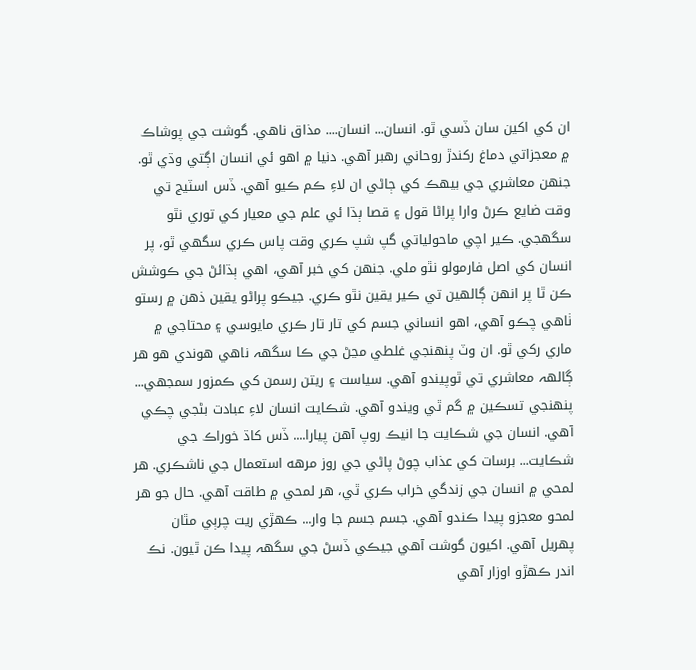ان کي اکين سان ڏسي ٿو. انسان... انسان.... مذاق ناھي. گوشت جي پوشاڪ ۾ معجزاتي دماغ رکندڙ روحاني رھبر آھي. دنيا ۾ اھو ئي انسان اڳتي وڌي ٿو. جنھن معاشري جي بيھڪ کي ڄاڻي ان لاءِ ڪم ڪيو آھي. ڏس اسٽيج تي وقت ضايع ڪرڻ وارا پراڻا قول ۽ قصا ٻڌا ئي علم جي معيار کي توري نٿو سگهجي. ڪير اچي ماحولياتي گپ شپ ڪري وقت پاس ڪري سگهي ٿو، پر انسان کي اصل فارمولو نٿو ملي. جنھن کي خبر آھي، اھي ٻڌائڻ جي ڪوشش ڪن ٿا پر انھن ڳالھين تي ڪير يقين نٿو ڪري. جيڪو پراڻو يقين ذھن ۾ رستو ٺاھي چڪو آھي، اھو انساني جسم کي تار تار ڪري مايوسي ۽ محتاجي ۾ ماري رکي ٿو. ان وٽ پنھنجي غلطي مڃڻ جي ڪا سگهہ ناھي ھوندي ھو ھر ڳالھہ معاشري تي ٿوپيندو آھي. سياست ۽ ريتن رسمن کي ڪمزور سمجهي... پنھنجي تسڪين ۾ گم ٿي ويندو آھي. شڪايت انسان لاءِ عبادت بڻجي چڪي آھي. انسان جي شڪايت جا انيڪ روپ آھن پيارا.... ڏس کاڌ خوراڪ جي شڪايت... برسات کي عذاب چوڻ پاڻي جي روز مرھه استعمال جي ناشڪري. ھر لمحي ۾ انسان جي زندگي خراب ڪري ٿي، ھر لمحي ۾ طاقت آھي. حال جو ھر لمحو معجزو پيدا ڪندو آھي. جسم جسم جا وار... ڪھڙي ريت چرٻي مٿان پھريل آھي. اکيون گوشت آھي جيڪي ڏسڻ جي سگهہ پيدا ڪن ٿيون. نڪ اندر ڪھڙو اوزار آھي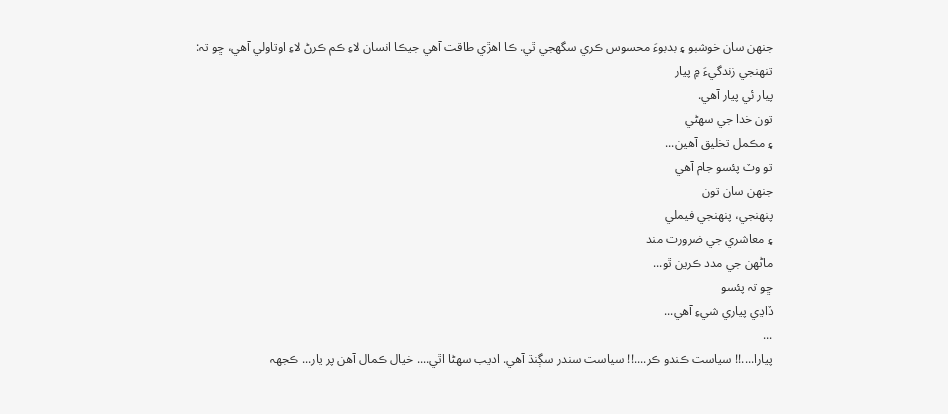جنھن سان خوشبو ۽ بدبوءَ محسوس ڪري سگهجي ٿي. ڪا اھڙي طاقت آھي جيڪا انسان لاءِ ڪم ڪرڻ لاءِ اوتاولي آھي، ڇو تہ:
تنھنجي زندگيءَ ۾ پيار
پيار ئي پيار آھي.
تون خدا جي سھڻي
۽ مڪمل تخليق آھين...
تو وٽ پئسو جام آھي
جنھن سان تون
پنھنجي، پنھنجي فيملي
۽ معاشري جي ضرورت مند
ماڻھن جي مدد ڪرين ٿو...
ڇو تہ پئسو
ڏاڍي پياري شيءِ آھي...
...
پيارا....!! سياست ڪندو ڪر....!! سياست سندر سڳنڌ آھي. اديب سھڻا اٿي.... خيال ڪمال آھن پر يار... ڪجهہ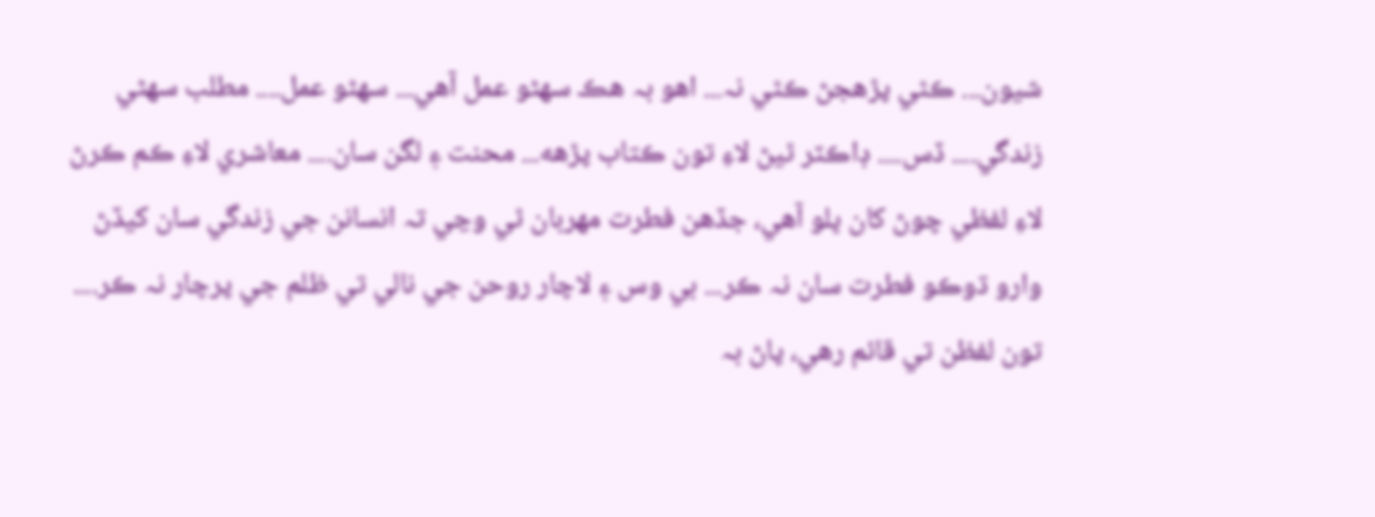شيون... ڪٿي پڙھجڻ ڪٿي نہ... اھو بہ ھڪ سھڻو عمل آھي... سھڻو عمل.... مطلب سھڻي زندگي.... ڏس.... ڊاڪٽر ٿيڻ لاءِ تون ڪتاب پڙھه... محنت ۽ لگن سان.... معاشري لاءِ ڪم ڪرڻ لاءِ لفظي چوڻ کان ڀلو آھي، جڏھن فطرت مھربان ٿي وڃي تہ انسانن جي زندگي سان کيڏڻ وارو ڌوڪو فطرت سان نہ ڪر... بي وس ۽ لاچار روحن جي نالي تي ظلم جي پرچار نہ ڪر.... تون لفظن تي قائم رھي، پاڻ بہ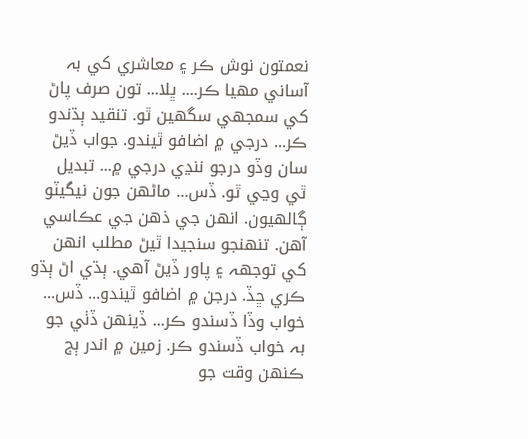نعمتون نوش ڪر ۽ معاشري کي بہ آساني مھيا ڪر.... ڀلا... تون صرف پاڻ کي سمجهي سگهين ٿو. تنقيد ٻڌندو ڪر... درجي ۾ اضافو ٿيندو. جواب ڏيڻ سان وڏو درجو ننڍي درجي ۾... تبديل ٿي وڃي ٿو. ڏس... ماڻھن جون نيگيٽو ڳالھيون. انھن جي ذھن جي عڪاسي آھن. تنھنجو سنجيدا ٿيڻ مطلب انھن کي توجھہ ۽ پاور ڏيڻ آھي. ٻڌي اڻ ٻڌو ڪري ڇڏ. درجن ۾ اضافو ٿيندو... ڏس... خواب وڏا ڏسندو ڪر... ڏينھن ڏٺي جو بہ خواب ڏسندو ڪر. زمين ۾ اندر ٻج ڪنھن وقت جو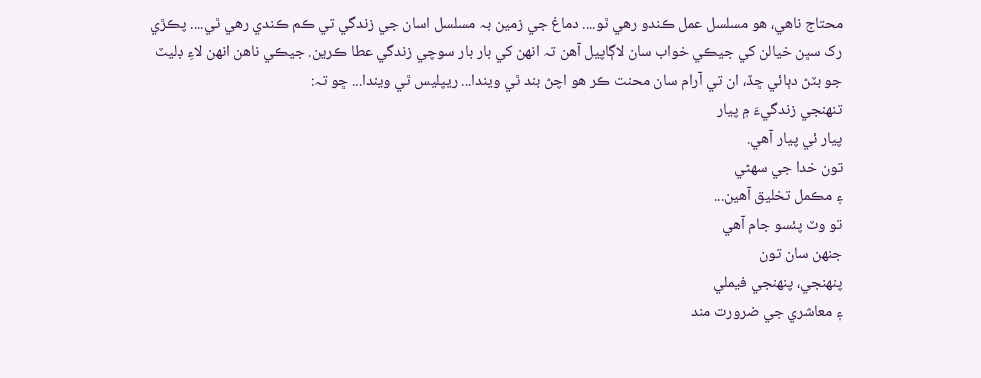محتاج ناھي، ھو مسلسل عمل ڪندو رھي ٿو.... دماغ جي زمين بہ مسلسل اسان جي زندگي تي ڪم ڪندي رھي ٿي.... پڪڙي رک سڀن خيالن کي جيڪي خواب سان لاڳاپيل آھن تہ انھن کي بار بار سوچي زندگي عطا ڪرين. جيڪي ناھن انھن لاءِ ڊليٽ جو بٽڻ دٻائي ڇڏ، ان تي آرام سان محنت ڪر ھو اچڻ بند ٿي ويندا... ريپليس ٿي ويندا... ڇو تہ:
تنھنجي زندگيءَ ۾ پيار
پيار ئي پيار آھي.
تون خدا جي سھڻي
۽ مڪمل تخليق آھين...
تو وٽ پئسو جام آھي
جنھن سان تون
پنھنجي، پنھنجي فيملي
۽ معاشري جي ضرورت مند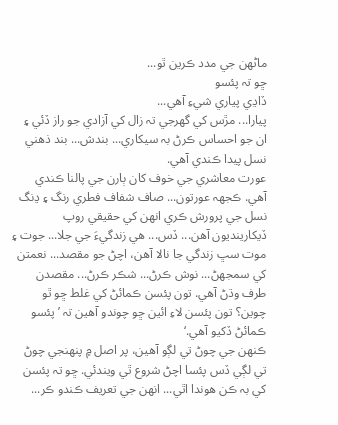ماڻھن جي مدد ڪرين ٿو...
ڇو تہ پئسو
ڏاڍي پياري شيءِ آھي...
پيارا... مڙس کي گهرجي تہ زال کي آزادي جو راز ڏئي ۽ ان جو احساس ڪرڻ بہ سيکاري... بندش... بند ذھني نسل پيدا ڪندي آھي.
عورت معاشري جي خوف کان ٻارن جي پالنا ڪندي آھي. ڪجهہ عورتون... صاف شفاف فطري رنگ ۽ ڍنگ نسل جي پرورش ڪري انھن کي حقيقي روپ ڏيکارينديون آھن... ڏس... ھي زندگيءَ جي جلا... جوت ۽ موت سڀ زندگي جا نالا آھن، اچڻ جو مقصد... نعمتن کي سمجهڻ... نوش ڪرڻ... شڪر ڪرڻ... مقصدن طرف وڌڻ آھي. تون پئسن ڪمائڻ کي غلط ڇو ٿو چوين؟ تون پئسن لاءِ ائين ڇو چوندو آھين تہ ’پئسو ڪمائڻ ڏکيو آھي.‘
ڪنھن جي چوڻ تي لڳو آھين، پر اصل ۾ پنھنجي چوڻ تي لڳي ڏس پئسا اچڻ شروع ٿي ويندئي. ڇو تہ پئسن کي بہ ڪن ھوندا اٿي... انھن جي تعريف ڪندو ڪر...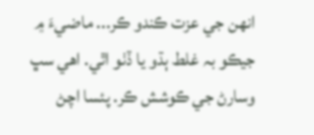انھن جي عزت ڪندو ڪر... ماضيءَ ۾ جيڪو بہ غلط ٻڌو يا ڏٺو اٿي. اھي سڀ وسارڻ جي ڪوشش ڪر. پئسا اچڻ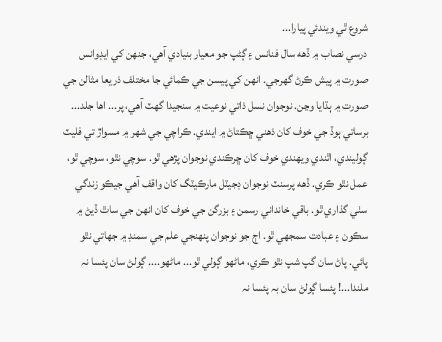شروع ٿي ويندئي پيارا...
درسي نصاب ۾ ڏھه سال فنانس ۽ ڳڻپ جو معيار بنيادي آھي، جنھن کي ايڊوانس صورت ۾ پيش ڪرڻ گهرجي. انھن کي پيسن جي ڪمائي جا مختلف ذريعا مثالن جي صورت ۾ ٻڌايا وڃن. نوجوان نسل ذاتي نوعيت ۾ سنجيدا گهٽ آھي، پر... اھا جلد... برساتي ٻوڏ جي خوف کان ذھني ڇڪتاڻ ۾ ايندي. ڪراچي جي شھر ۾ مسواڙ تي فليٽ ڳوليندي، اٿندي ويھندي خوف کان ڇرڪندي نوجوان پڙھي ٿو. سوچي نٿو، سوچي ٿو، عمل نٿو ڪري. ڏھه پرسنٽ نوجوان ڊجيٽل مارڪيٽگ کان واقف آھي جيڪو زندگي سٺي گذاري ٿو. باقي خانداني رسمن ۽ بزرگن جي خوف کان انھن جي ساٿ ڏيڻ ۾ سڪون ۽ عبادت سمجهي ٿو. اڄ جو نوجوان پنھنجي علم جي سمنڊ ۾ جهاتي نٿو پائي. پاڻ سان گپ شپ نٿو ڪري، ماڻھو ڳولي ٿو... ماڻھو.... ڳولڻ سان پئسا نہ ملندا...! پئسا ڳولڻ سان بہ پئسا نہ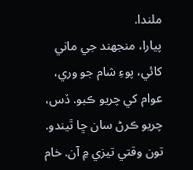ملندا.
پيارا، منجهند جي ماني کائي، پوءِ شام جو وري، عوام کي چريو ڪبو. ڏس، چريو ڪرڻ سان ڇا ٿيندو. تون وقتي تيزي ۾ آن. خام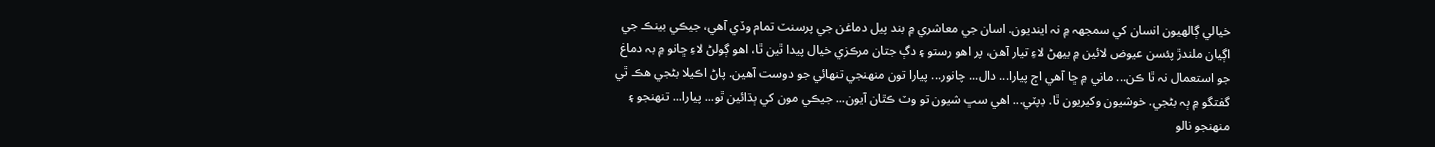خيالي ڳالھيون انسان کي سمجهہ ۾ نہ اينديون. اسان جي معاشري ۾ بند پيل دماغن جي پرسنٽ تمام وڏي آھي، جيڪي بينڪ جي اڳيان ملندڙ پئسن عيوض لائين ۾ بيھڻ لاءِ تيار آھن، پر اھو رستو ۽ دڳ جتان مرڪزي خيال پيدا ٿين ٿا، اھو ڳولڻ لاءِ ڇانو ۾ بہ دماغ جو استعمال نہ ٿا ڪن... ماني ۾ ڇا آھي اڄ پيارا... دال... چانور... پيارا تون منھنجي تنھائي جو دوست آھين. پاڻ اڪيلا بڻجي ھڪ ٿي گفتگو ۾ ٻہ بڻجي. خوشيون وکيريون ٿا. ڊپٽي... اھي سڀ شيون تو وٽ ڪٿان آيون... جيڪي مون کي ٻڌائين ٿو... پيارا... تنھنجو ۽ منھنجو نالو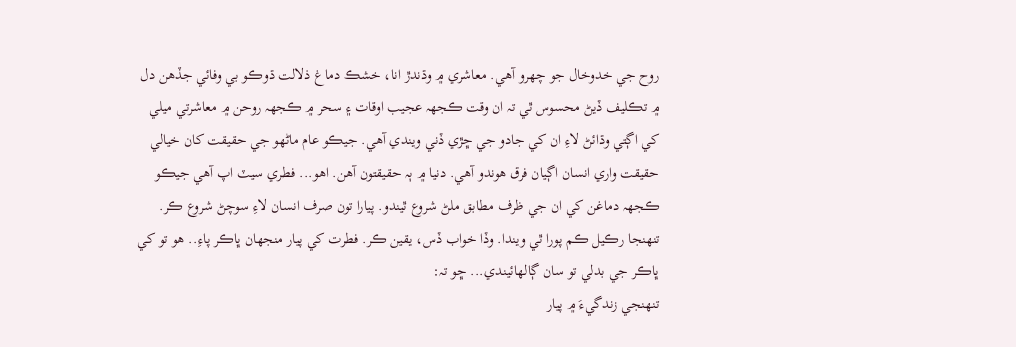روح جي خدوخال جو چھرو آھي. معاشري ۾ وڌندڙ انا، خشڪ دماغ ذلالت ڌوڪو بي وفائي جڏھن دل ۾ تڪليف ڏيڻ محسوس ٿي تہ ان وقت ڪجهہ عجيب اوقات ۽ سحر ۾ ڪجهہ روحن ۾ معاشرتي ميلي کي اڳتي وڌائڻ لاءِ ان کي جادو جي ڇڙي ڏني ويندي آھي. جيڪو عام ماڻھو جي حقيقت کان خيالي حقيقت واري انسان اڳيان فرق ھوندو آھي. دنيا ۾ ٻہ حقيقتون آھن. اھو... فطري سيٽ اپ آھي جيڪو ڪجهہ دماغن کي ان جي ظرف مطابق ملڻ شروع ٿيندو. پيارا تون صرف انسان لاءِ سوچڻ شروع ڪر. تنھنجا رڪيل ڪم پورا ٿي ويندا. وڏا خواب ڏس، يقين ڪر. فطرت کي پيار منجهان ڀاڪر پاءِ.. ھو تو کي ڀاڪر جي بدلي تو سان ڳالھائيندي... ڇو تہ:
تنھنجي زندگيءَ ۾ پيار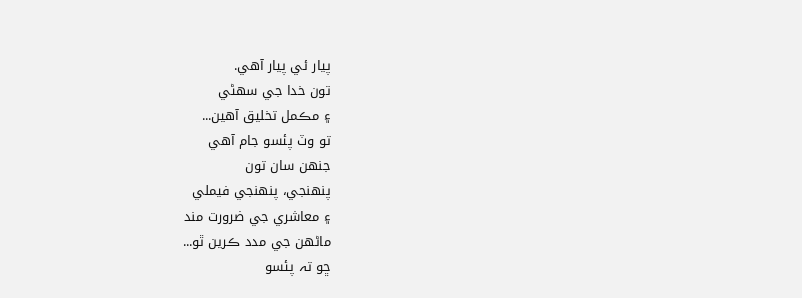پيار ئي پيار آھي.
تون خدا جي سھڻي
۽ مڪمل تخليق آھين...
تو وٽ پئسو جام آھي
جنھن سان تون
پنھنجي، پنھنجي فيملي
۽ معاشري جي ضرورت مند
ماڻھن جي مدد ڪرين ٿو...
ڇو تہ پئسو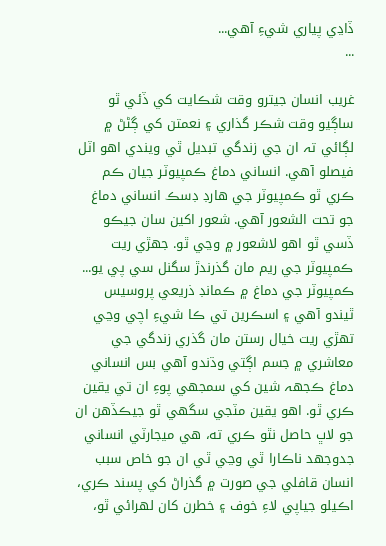ڏاڍي پياري شيءِ آھي...
...

غريب انسان جيترو وقت شڪايت کي ڏئي ٿو ساڳيو وقت شڪر گذاري ۽ نعمتن کي ڳڻڻ ۾ لڳائي تہ ان جي زندگي تبديل ٿي ويندي اھو اٽل فيصلو آھي. انساني دماغ ڪمپيوٽر جيان ڪم ڪري ٿو ڪمپيوٽر جي ھارڊ ڊسڪ انساني دماغ جو تحت الشعور آھي. شعور اکين سان جيڪو ڏسي ٿو اھو لاشعور ۾ وڃي ٿو. جهڙي ريت ڪمپيوٽر جي ريم مان گذرندڙ سگنل سي پي يو... ڪمپيوٽر جي دماغ ۾ ڪمانڊ ذريعي پروسيس ٿيندو آھي ۽ اسڪرين تي ڪا شيءِ اچي وڃي تھڙي ريت خيال رستن مان گذري زندگي جي معاشري ۾ جسم اڳتي وڌندو آھي بس انساني دماغ ڪجهہ شين کي سمجهي پوءِ ان تي يقين ڪري ٿو. اھو يقين مٽجي سگهي ٿو جيڪڏھن ان جو لاڀ حاصل نٿو ڪري ته، ھي ميجارٽي انساني جدوجھد ناڪارا ٿي وڃي ٿي ان جو خاص سبب انسان قافلي جي صورت ۾ گذراڻ کي پسند ڪري، اڪيلو جياپي لاءِ خوف ۽ خطرن کان لھرائي ٿو،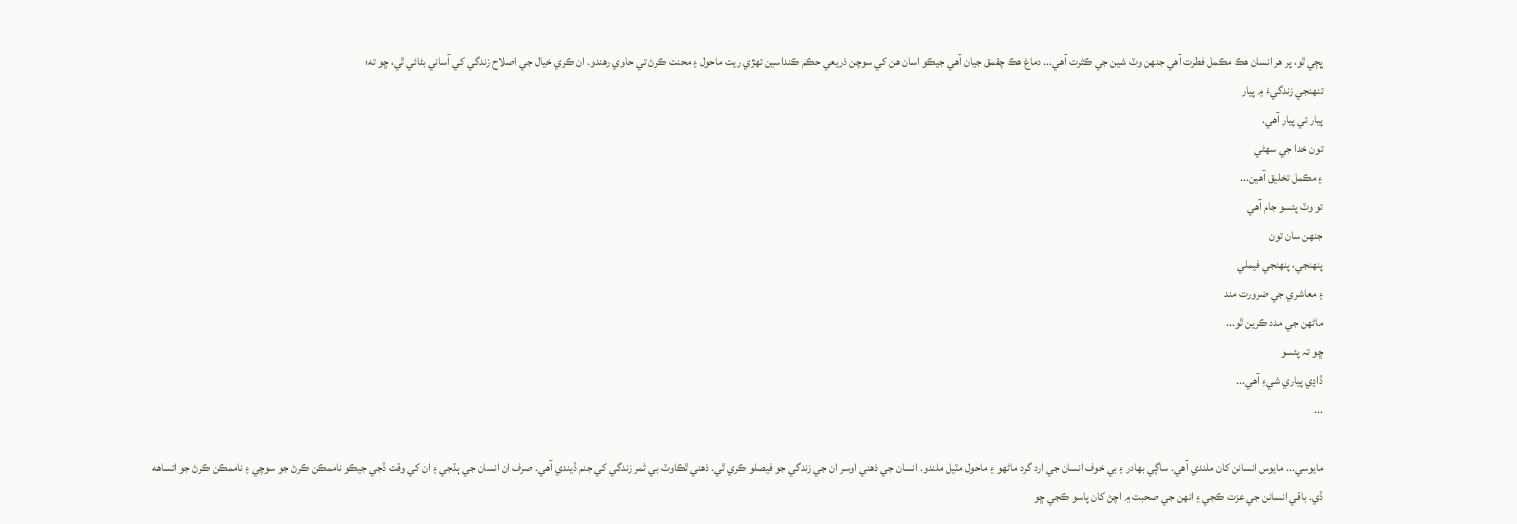ڀڄي ٿو، پر ھر انسان ھڪ مڪمل فطرت آھي جنھن وٽ شين جي ڪثرت آھي... دماغ ھڪ چقمق جيان آھي جيڪو اسان ھن کي سوچن ذريعي حڪم ڪنداسين تھڙي ريت ماحول ۽ محنت ڪرڻ تي حاوي رھندو. ان ڪري خيال جي اصلاح زندگي کي آساني بڻائي ٿي، ڇو ته؛
تنھنجي زندگيءَ ۾ پيار
پيار ئي پيار آھي.
تون خدا جي سھڻي
۽ مڪمل تخليق آھين...
تو وٽ پئسو جام آھي
جنھن سان تون
پنھنجي، پنھنجي فيملي
۽ معاشري جي ضرورت مند
ماڻھن جي مدد ڪرين ٿو...
ڇو تہ پئسو
ڏاڍي پياري شيءِ آھي...
...

مايوسي... مايوس انسانن کان ملندي آھي. ساڳي بھادر ۽ بي خوف انسان جي ارد گرد ماڻھو ۽ ماحول مٽيل ملندو. انسان جي ذھني اوسر ان جي زندگي جو فيصلو ڪري ٿي. ذھني ٿڪاوٽ بي ثمر زندگي کي جنم ڏيندي آھي. صرف ان انسان جي ٻڌجي ۽ ان کي وقت ڏجي جيڪو ناممڪن ڪرڻ جو سوچي ۽ ناممڪن ڪرڻ جو اتساھه ڏي. باقي انسانن جي عزت ڪجي ۽ انھن جي صحبت ۾ اچڻ کان پاسو ڪجي ڇو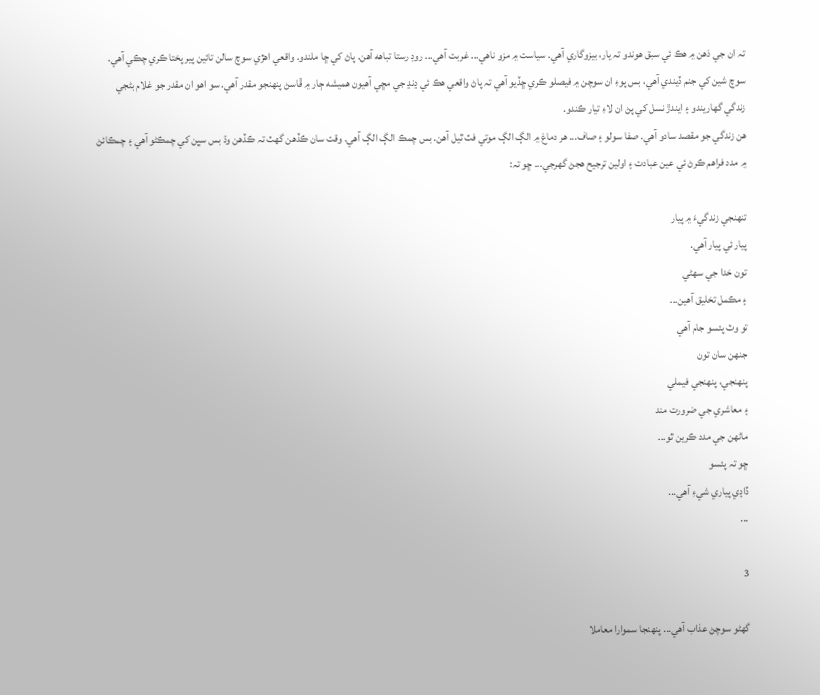تہ ان جي ذھن ۾ ھڪ ئي سبق ھوندو تہ يار، بيزوگاري آھي. سياست ۾ مزو ناھي... غربت آھي... روڊ رستا تباھه آھن. پاڻ کي ڇا ملندو. واقعي اھڙي سوچ سالن تائين پير پختا ڪري چڪي آھي. سوچ شين کي جنم ڏيندي آھي، بس پوءِ ان سوچن ۾ فيصلو ڪري ڇڏيو آھي تہ پاڻ واقعي ھڪ ئي ڍنڍ جي مڇي آھيون ھميشه ڄار ۾ ڦاسڻ پنھنجو مقدر آھي. سو اھو ان مقدر جو غلام بڻجي زندگي گهاريندو ۽ ايندڙ نسل کي پڻ ان لاءِ تيار ڪندو.
ھن زندگي جو مقصد سادو آھي. صفا سولو ۽ صاف... ھر دماغ ۾ الڳ الڳ موتي فٽ ٿيل آھن. بس چمڪ الڳ الڳ آھي. وقت سان ڪڏھن گهٽ تہ ڪڏھن وڌ بس سڀن کي چمڪڻو آھي ۽ چمڪائڻ ۾ مدد فراھم ڪرڻ ئي عين عبادت ۽ اولين ترجيح ھجڻ گهرجي... ڇو تہ:

تنھنجي زندگيءَ ۾ پيار
پيار ئي پيار آھي.
تون خدا جي سھڻي
۽ مڪمل تخليق آھين...
تو وٽ پئسو جام آھي
جنھن سان تون
پنھنجي، پنھنجي فيملي
۽ معاشري جي ضرورت مند
ماڻھن جي مدد ڪرين ٿو...
ڇو تہ پئسو
ڏاڍي پياري شيءِ آھي...
...

3

گهڻو سوچڻ عذاب آھي... پنھنجا سموارا معاملا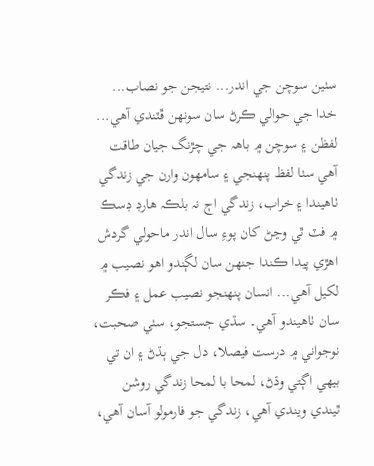سٺين سوچن جي اندر... نتيجن جو نصاب... خدا جي حوالي ڪرڻ سان سونھن ڦٽندي آھي... لفظن ۽ سوچن ۾ باھہ جي چڙنگ جيان طاقت آھي سٺا لفظ پنھنجي ۽ سامھون وارن جي زندگي ٺاھيندا ۽ خراب، زندگي اڄ نہ بلڪہ ھارڊ ڊسڪ ۾ فٽ ٿي وڃڻ کان پوءِ سال اندر ماحولي گردش اھڙي پيدا ڪندا جنھن سان لڳندو اھو نصيب ۾ لکيل آھي... انسان پنھنجو نصيب عمل ۽ فڪر سان ٺاھيندو آھي۔ سڌي جستجو، سٺي صحبت، نوجواني ۾ درست فيصلا، دل جي ٻڌڻ ۽ ان تي بيھي اڳتي وڌڻ، لمحا با لمحا زندگي روشن ٿيندي ويندي آھي، زندگي جو فارمولو آسان آھي،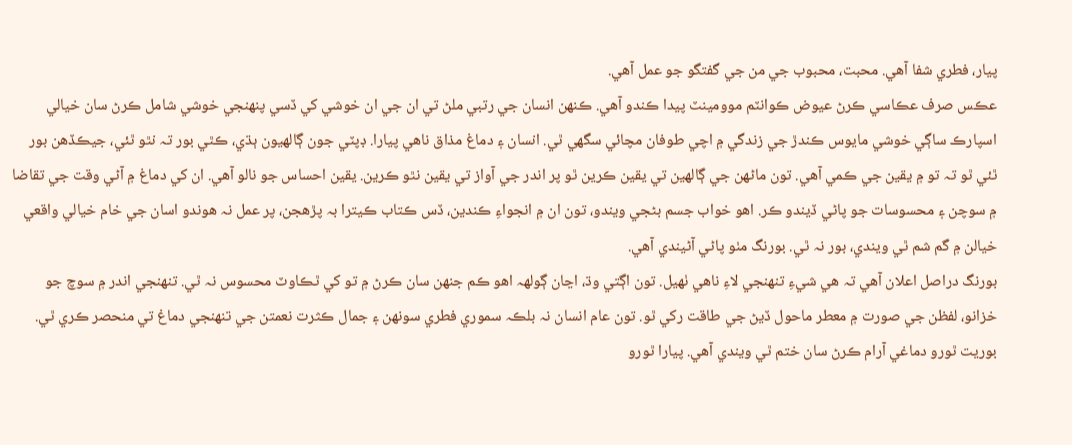پيار، فطري شفا آھي. محبت، محبوب جي من جي گفتگو جو عمل آھي.
عڪس صرف عڪاسي ڪرڻ عيوض ڪوانٽم موومينٽ پيدا ڪندو آھي. ڪنھن انسان جي رتبي ملڻ تي ان جي ان خوشي کي ڏسي پنھنجي خوشي شامل ڪرڻ سان خيالي اسپارڪ ساڳي خوشي مايوس ڪندڙ جي زندگي ۾ اچي طوفان مچائي سگهي ٿي. انسان ۽ دماغ مذاق ناھي پيارا. ڊپٽي جون ڳالھيون ٻڌي، ڪٿي بور تہ نٿو ٿئي، جيڪڏھن بور ٿئي ٿو تہ تو ۾ يقين جي ڪمي آھي. تون ماڻھن جي ڳالھين تي يقين ڪرين ٿو پر اندر جي آواز تي يقين نٿو ڪرين. يقين احساس جو نالو آھي. ان کي دماغ ۾ آڻي وقت جي تقاضا ۾ سوچن ۽ محسوسات جو پاڻي ڏيندو ڪر. اھو خواب جسم بڻجي ويندو، تون ان ۾ انجواءِ ڪندين، ڏس ڪتاب ڪيترا بہ پڙھجن، پر عمل نہ ھوندو اسان جي خام خيالي واقعي خيالن ۾ گم شم ٿي ويندي، بور نہ ٿي. بورنگ مٺو پاڻي آڻيندي آھي.
بورنگ دراصل اعلان آھي تہ ھي شيءِ تنھنجي لاءِ ناھي ٺھيل. تون اڳتي وڌ، اڃان ڳولھہ اھو ڪم جنھن سان ڪرڻ ۾ تو کي ٿڪاوٽ محسوس نہ ٿي. تنھنجي اندر ۾ سوچ جو خزانو، لفظن جي صورت ۾ معطر ماحول ڏيڻ جي طاقت رکي ٿو. تون عام انسان نہ بلڪہ سموري فطري سونھن ۽ جمال ڪثرت نعمتن جي تنھنجي دماغ تي منحصر ڪري ٿي. بوريت ٿورو دماغي آرام ڪرڻ سان ختم ٿي ويندي آھي. پيارا ٿورو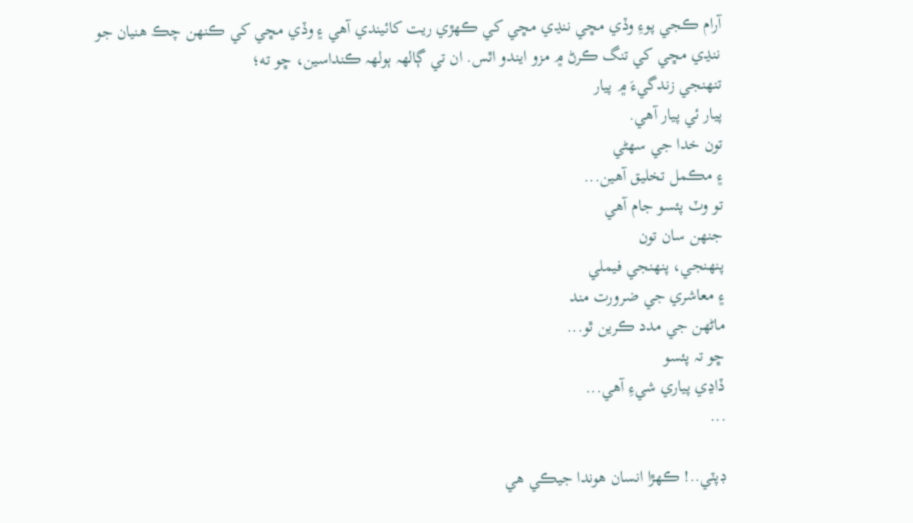آرام ڪجي پوءِ وڏي مڇي ننڍي مڇي کي ڪھڙي ريت کائيندي آھي ۽ وڏي مڇي کي ڪنھن چڪ ھنيان جو ننڍي مڇي کي تنگ ڪرڻ ۾ مزو ايندو اٿس. ان تي ڳالھہ ٻولھہ ڪنداسين، ڇو ته؛
تنھنجي زندگيءَ ۾ پيار
پيار ئي پيار آھي.
تون خدا جي سھڻي
۽ مڪمل تخليق آھين...
تو وٽ پئسو جام آھي
جنھن سان تون
پنھنجي، پنھنجي فيملي
۽ معاشري جي ضرورت مند
ماڻھن جي مدد ڪرين ٿو...
ڇو تہ پئسو
ڏاڍي پياري شيءِ آھي...
...

ڊپٽي..! ڪھڙا انسان ھوندا جيڪي ھي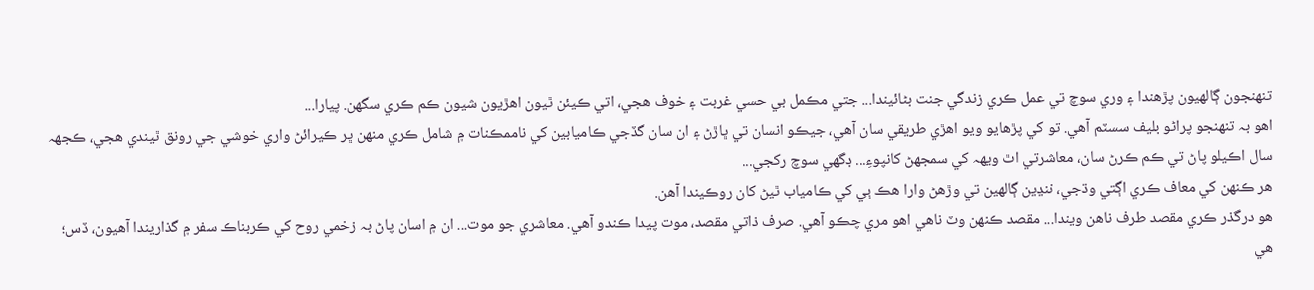تنھنجون ڳالھيون پڙھندا ۽ وري سوچ تي عمل ڪري زندگي جنت بڻائيندا... جتي مڪمل بي حسي غربت ۽ خوف ھجي، اتي ڪيئن ٿيون اھڙيون شيون ڪم ڪري سگهن. پيارا...
اھو بہ تنھنجو پراڻو بليف سسٽم آھي. تو کي پڙھايو ويو اھڙي طريقي سان آھي، جيڪو انسان تي ڀاڙڻ ۽ ان سان گڏجي ڪاميابين کي ناممڪنات ۾ شامل ڪري منھن ڀر ڪيرائڻ واري خوشي جي رونق ٿيندي ھجي، ڪجهہ سال اڪيلو پاڻ تي ڪم ڪرڻ سان، معاشرتي اٿ ويھہ کي سمجهڻ کانپوءِ... ڊگهي سوچ رکجي...
ھر ڪنھن کي معاف ڪري اڳتي وڌجي، ننڍين ڳالھين تي وڙھڻ وارا ھڪ ٻي کي ڪامياب ٿيڻ کان روڪيندا آھن.
ھو درگذر ڪري مقصد طرف ناھن ويندا... مقصد ڪنھن وٽ ناھي اھو مري چڪو آھي. صرف ذاتي مقصد، موت پيدا ڪندو آھي. معاشري جو موت... ان ۾ اسان پاڻ بہ زخمي روح کي ڪربناڪ سفر ۾ گذاريندا آھيون، ڏس؛
ھي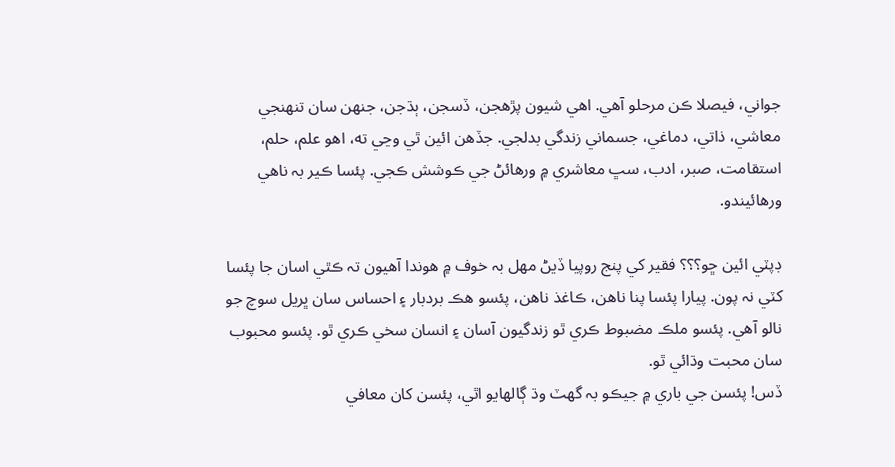جواني، فيصلا ڪن مرحلو آھي. اھي شيون پڙھجن، ڏسجن، ٻڌجن، جنھن سان تنھنجي معاشي، ذاتي، دماغي، جسماني زندگي بدلجي. جڏھن ائين ٿي وڃي ته، اھو علم، حلم، استقامت، صبر، ادب، سڀ معاشري ۾ ورھائڻ جي ڪوشش ڪجي. پئسا ڪير بہ ناھي ورھائيندو.

ڊپٽي ائين ڇو؟؟؟ فقير کي پنج روپيا ڏيڻ مھل بہ خوف ۾ ھوندا آھيون تہ ڪٿي اسان جا پئسا کٽي نہ پون. پيارا پئسا پنا ناھن، ڪاغذ ناھن، پئسو ھڪ بردبار ۽ احساس سان ڀريل سوچ جو نالو آھي. پئسو ملڪ مضبوط ڪري ٿو زندگيون آسان ۽ انسان سخي ڪري ٿو. پئسو محبوب سان محبت وڌائي ٿو.
ڏس! پئسن جي باري ۾ جيڪو بہ گهٽ وڌ ڳالھايو اٿي، پئسن کان معافي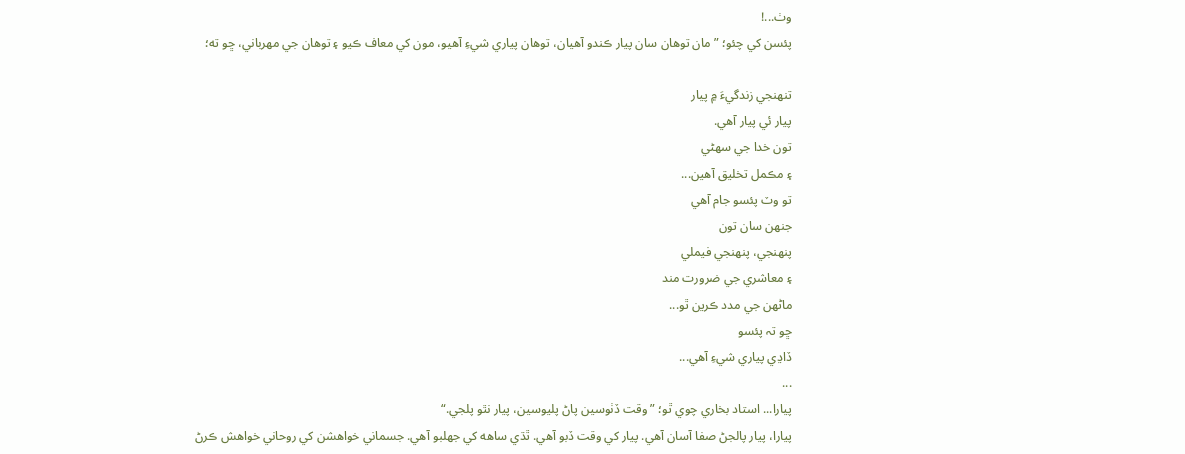وٺ...!
پئسن کي چئو؛ ”مان توهان سان پيار ڪندو آھيان، توهان پياري شيءِ آھيو، مون کي معاف ڪيو ۽ توھان جي مھرباني، ڇو ته؛

تنھنجي زندگيءَ ۾ پيار
پيار ئي پيار آھي.
تون خدا جي سھڻي
۽ مڪمل تخليق آھين...
تو وٽ پئسو جام آھي
جنھن سان تون
پنھنجي، پنھنجي فيملي
۽ معاشري جي ضرورت مند
ماڻھن جي مدد ڪرين ٿو...
ڇو تہ پئسو
ڏاڍي پياري شيءِ آھي...
...
پيارا... استاد بخاري چوي ٿو؛ ”وقت ڏٺوسين پاڻ پليوسين، پيار نٿو پلجي.“
پيارا، پيار پالجڻ صفا آسان آھي. پيار کي وقت ڏبو آھي. ٿڌي ساھه کي جهلبو آھي. جسماني خواھشن کي روحاني خواھش ڪرڻ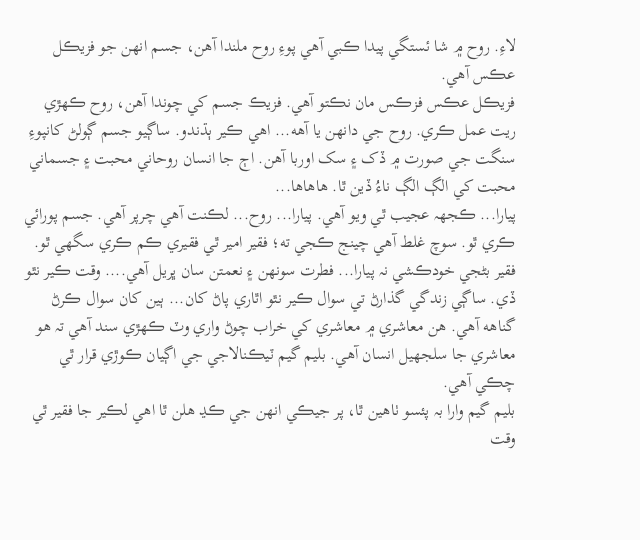لاءِ. روح ۾ شا ئستگي پيدا ڪبي آھي پوءِ روح ملندا آھن، جسم انھن جو فزيڪل عڪس آھي.
فزيڪل عڪس فزڪس مان نڪتو آھي. فزيڪ جسم کي چوندا آھن، روح ڪھڙي ريت عمل ڪري. روح جي دانھن يا آھه... اھي ڪير ٻڌندو. ساڳيو جسم ڳولڻ کانپوءِ سنگت جي صورت ۾ ڏک ۽ سک اوربا آھن. اڄ جا انسان روحاني محبت ۽ جسماني محبت کي الڳ الڳ ناءُ ڏين ٿا. ھاھاھا...
پيارا... ڪجهہ عجيب ٿي ويو آھي. پيارا... روح... لڪنت آھي چرپر آھي. جسم پورائي ڪري ٿو. سوچ غلط آھي چينج ڪجي ته؛ فقير امير ٿي فقيري ڪم ڪري سگهي ٿو.
فقير بڻجي خودڪشي نہ پيارا... فطرت سونھن ۽ نعمتن سان ڀريل آھي.... وقت ڪير نٿو ڏي. ساڳي زندگي گذارڻ تي سوال ڪير نٿو اٿاري پاڻ کان... ٻين کان سوال ڪرڻ گناھه آھي. ھن معاشري ۾ معاشري کي خراب چوڻ واري وٽ ڪھڙي سند آھي تہ ھو معاشري جا سلجهيل انسان آھي. بليم گيم ٽيڪنالاجي جي اڳيان ڪوڙي قرار ٿي چڪي آھي.
بليم گيم وارا بہ پئسو ٺاھين ٿا، پر جيڪي انھن جي ڪڍ ھلن ٿا اھي لڪير جا فقير ٿي وقت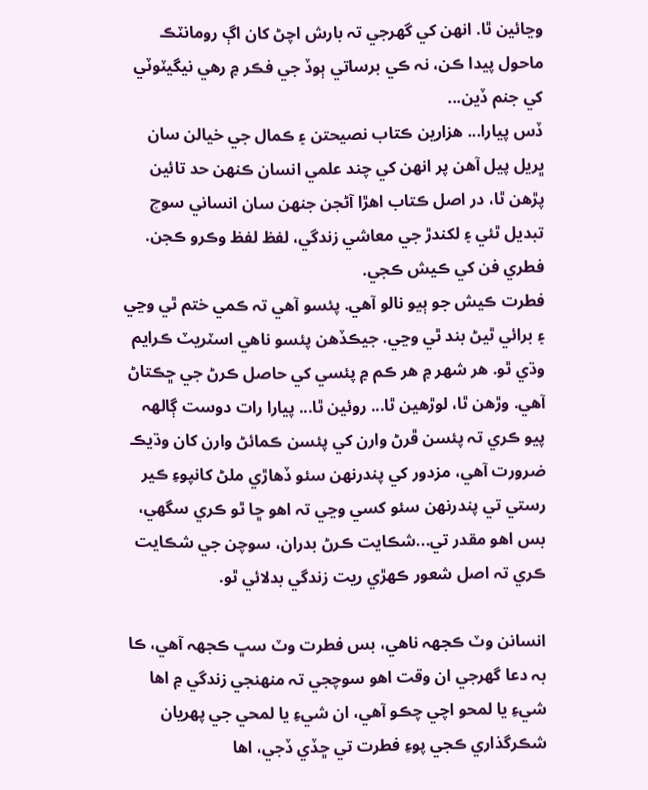وڃائين ٿا. انھن کي گهرجي تہ بارش اچڻ کان اڳ رومانٽڪ ماحول پيدا ڪن، نہ ڪي برساتي ٻوڏ جي فڪر ۾ رھي نيگيٽوٽي کي جنم ڏين...
ڏس پيارا... ھزارين ڪتاب نصيحتن ۽ ڪمال جي خيالن سان ڀريل پيل آھن پر انھن کي چند علمي انسان ڪنھن حد تائين پڙھن ٿا، در اصل ڪتاب اھڙا آڻجن جنھن سان انساني سوچ تبديل ٿئي ۽ لکندڙ جي معاشي زندگي، لفظ لفظ وڪرو ڪجن. فطري فن کي ڪيش ڪجي.
فطرت ڪيش جو ٻيو نالو آھي. پئسو آھي تہ ڪمي ختم ٿي وڃي ۽ برائي ٿيڻ بند ٿي وڃي. جيڪڏھن پئسو ناھي اسٽريٽ ڪرايم وڌي ٿو. ھر شھر ۾ ھر ڪم ۾ پئسي کي حاصل ڪرڻ جي ڇڪتاڻ آھي. وڙھن ٿا، لوڙھين ٿا... روئين ٿا... پيارا رات دوست ڳالھہ پيو ڪري تہ پئسن ڦرڻ وارن کي پئسن ڪمائڻ وارن کان وڌيڪ ضرورت آھي، مزدور کي پندرنھن سئو ڏھاڙي ملڻ کانپوءِ ڪير رستي تي پندرنھن سئو کسي وڃي تہ اھو ڇا ٿو ڪري سگهي، بس اھو مقدر تي...شڪايت ڪرڻ بدران، سوچن جي شڪايت ڪري تہ اصل شعور ڪھڙي ريت زندگي بدلائي ٿو.

انسانن وٽ ڪجهہ ناھي، بس فطرت وٽ سڀ ڪجهہ آھي، ڪا بہ دعا گهرجي ان وقت اھو سوچجي تہ منھنجي زندگي ۾ اھا شيءِ يا لمحو اچي چڪو آھي، ان شيءِ يا لمحي جي پھريان شڪرگذاري ڪجي پوءِ فطرت تي ڇڏي ڏجي، اھا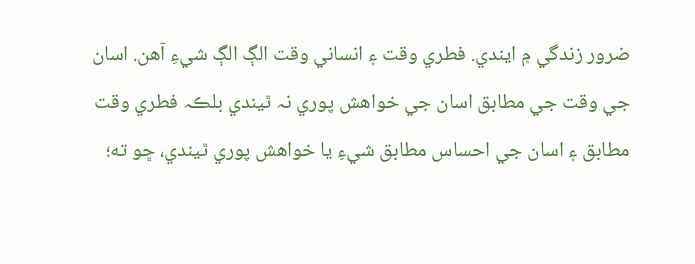ضرور زندگي ۾ ايندي. فطري وقت ۽ انساني وقت الڳ الڳ شيءِ آھن. اسان جي وقت جي مطابق اسان جي خواھش پوري نہ ٿيندي بلڪہ فطري وقت مطابق ۽ اسان جي احساس مطابق شيءِ يا خواھش پوري ٿيندي، ڇو ته؛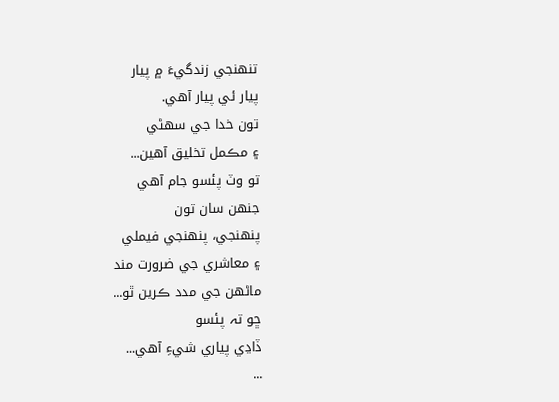تنھنجي زندگيءَ ۾ پيار
پيار ئي پيار آھي.
تون خدا جي سھڻي
۽ مڪمل تخليق آھين...
تو وٽ پئسو جام آھي
جنھن سان تون
پنھنجي، پنھنجي فيملي
۽ معاشري جي ضرورت مند
ماڻھن جي مدد ڪرين ٿو...
ڇو تہ پئسو
ڏاڍي پياري شيءِ آھي...
...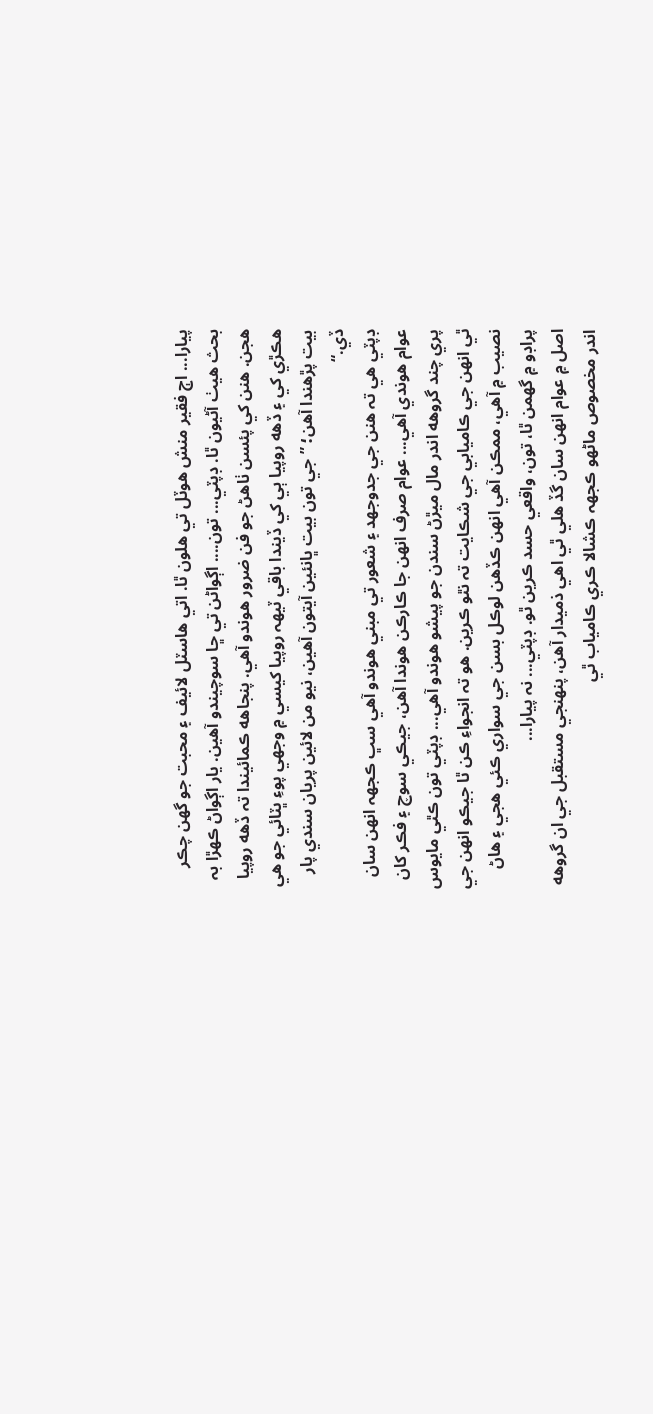پيارا... اڄ فقير منش ھوٽل تي ھلون ٿا. اتي ھاسٽل لائيف ۽ محبت جو گهن چڪر بحث ھيٺ آڻيون ٿا. ڊپٽي... تون.... اڳواڻن تي ڇا سوچيندو آھين. يار اڳواڻ ڪھڙا بہ ھجن. ھنن کي پئسن ٺاھڻ جو فن ضرور ھوندو آھي. پنجاھه ڪمائيندا تہ ڏھه روپيا ھڪڙي کي ۽ ڏھه روپيا ٻي کي ڏيندا باقي ٽيھہ روپيا کيسي ۾ وجهي پوءِ ڀٽائي جو ھي بيت پڙھندا آھن؛ ”جي تون بيت ڀانئين آيتون آھين، نيو من لائين پريان سندي پار ڏي.“
ڊپٽي ھي تہ ھنن جي جدوجھد ۽ شعور تي مبني ھوندو آھي سڀ ڪجهہ انھن سان عوام ھوندي آھي... عوام صرف انھن جا ڪارڪن ھوندا آھن، جيڪي سوچ ۽ فڪر کان پري چند گروھه اندر مال ميڙڻ سندن جو پيشو ھوندو آھي... ڊپٽي تون ڪٿي مايوس ٿي انھن جي ڪاميابي جي شڪايت تہ نٿو ڪرين. ھو تہ انجواءِ ڪن ٿا جيڪو انھن جي نصيب ۾ آھي، ممڪن آھي انھن ڪڏھن لوڪل بسن جي سواري ڪئي ھجي ۽ ھاڻ پراڊو ۾ گهمن ٿا، تون، واقعي حسد ڪرين ٿو. ڊپٽي... نہ پيارا...
اصل ۾ عوام انھن سان گڏ ھلي ٿي اھي ذميدار آھن، پنھنجي مستقبل جي ان گروھه اندر مخصوص ماڻھو ڪجهہ ڪشالا ڪري ڪامياب ٿي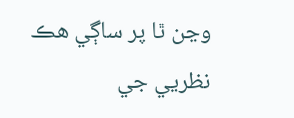وڃن ٿا پر ساڳي ھڪ نظريي جي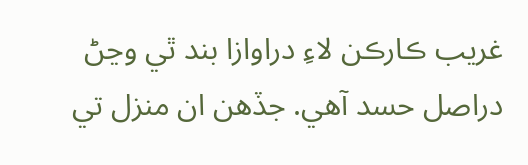غريب ڪارڪن لاءِ دراوازا بند ٿي وڃڻ دراصل حسد آھي. جڏھن ان منزل تي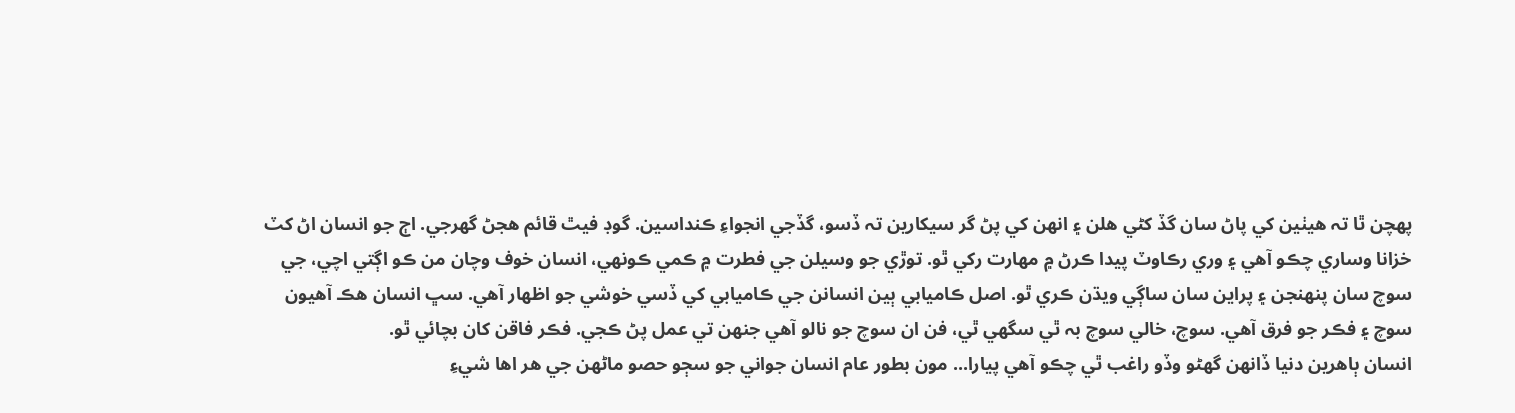پھچن ٿا تہ ھيٺين کي پاڻ سان گڏ کڻي ھلن ۽ انھن کي پڻ گر سيکارين تہ ڏسو، گڏجي انجواءِ ڪنداسين. گوڊ فيٿ قائم ھجڻ گهرجي. اڄ جو انسان اڻ کٽ خزانا وساري چڪو آھي ۽ وري رڪاوٽ پيدا ڪرڻ ۾ مھارت رکي ٿو. توڙي جو وسيلن جي فطرت ۾ ڪمي ڪونھي، انسان خوف وچان من ڪو اڳتي اچي، جي سوچ سان پنھنجن ۽ پراين سان ساڳي ويڌن ڪري ٿو. اصل ڪاميابي ٻين انسانن جي ڪاميابي کي ڏسي خوشي جو اظھار آھي. سڀ انسان ھڪ آھيون سوچ ۽ فڪر جو فرق آھي. سوچ، خالي سوچ بہ ٿي سگهي ٿي، فن ان سوچ جو نالو آھي جنھن تي عمل پڻ ڪجي. فڪر فاقن کان بچائي ٿو.
انسان ٻاھرين دنيا ڏانھن گهڻو وڏو راغب ٿي چڪو آھي پيارا... مون بطور عام انسان جواني جو سڄو حصو ماڻھن جي ھر اھا شيءِ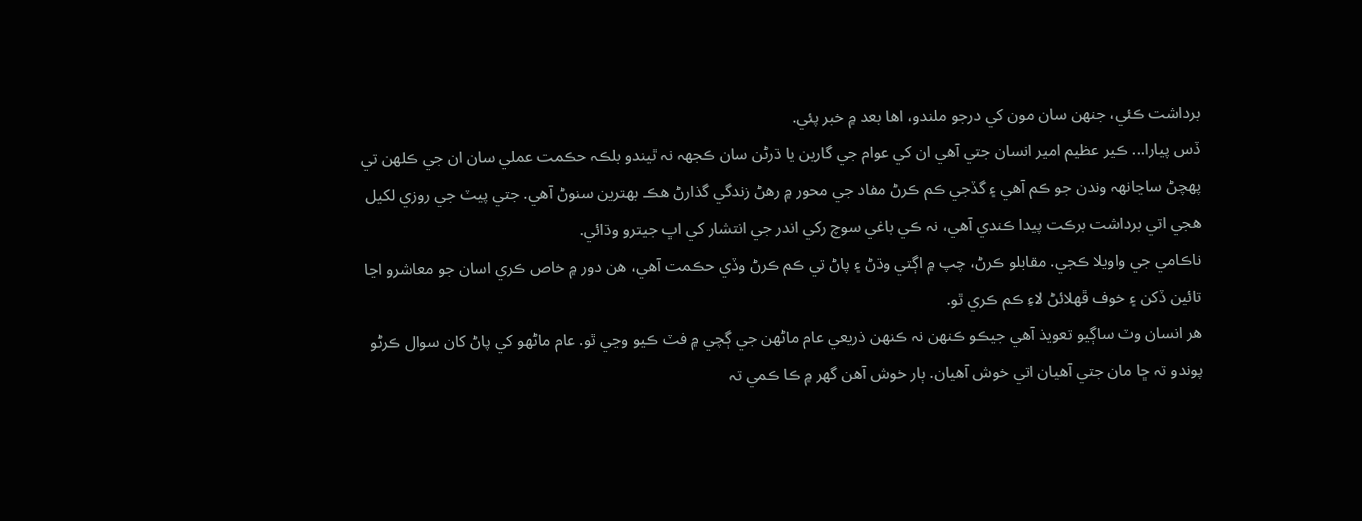برداشت ڪئي، جنھن سان مون کي درجو ملندو، اھا بعد ۾ خبر پئي.
ڏس پيارا... ڪير عظيم امير انسان جتي آھي ان کي عوام جي گارين يا ڌرڻن سان ڪجهہ نہ ٿيندو بلڪہ حڪمت عملي سان ان جي ڪلھن تي پھچڻ ساڃانھہ وندن جو ڪم آھي ۽ گڏجي ڪم ڪرڻ مفاد جي محور ۾ رھڻ زندگي گذارڻ ھڪ بھترين سنوڻ آھي. جتي پيٽ جي روزي لکيل ھجي اتي برداشت برڪت پيدا ڪندي آھي، نہ ڪي باغي سوچ رکي اندر جي انتشار کي اڀ جيترو وڌائي.
ناڪامي جي واويلا ڪجي. مقابلو ڪرڻ، چپ ۾ اڳتي وڌڻ ۽ پاڻ تي ڪم ڪرڻ وڏي حڪمت آھي، ھن دور ۾ خاص ڪري اسان جو معاشرو اڃا تائين ڏکن ۽ خوف ڦھلائڻ لاءِ ڪم ڪري ٿو.
ھر انسان وٽ ساڳيو تعويذ آھي جيڪو ڪنھن نہ ڪنھن ذريعي عام ماڻھن جي ڳچي ۾ فٽ ڪيو وڃي ٿو. عام ماڻھو کي پاڻ کان سوال ڪرڻو پوندو تہ ڇا مان جتي آھيان اتي خوش آھيان. ٻار خوش آھن گهر ۾ ڪا ڪمي تہ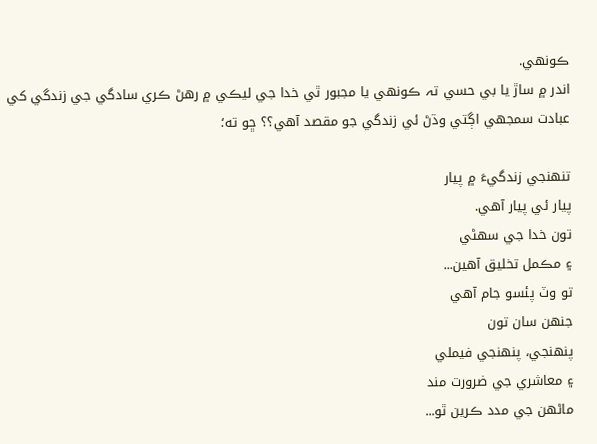ڪونھي.
اندر ۾ ساڙ يا بي حسي تہ ڪونھي يا مجبور ٿي خدا جي ليڪي ۾ رھڻ ڪري سادگي جي زندگي کي عبادت سمجهي اڳتي وڌڻ ئي زندگي جو مقصد آھي؟؟ ڇو ته؛

تنھنجي زندگيءَ ۾ پيار
پيار ئي پيار آھي.
تون خدا جي سھڻي
۽ مڪمل تخليق آھين...
تو وٽ پئسو جام آھي
جنھن سان تون
پنھنجي، پنھنجي فيملي
۽ معاشري جي ضرورت مند
ماڻھن جي مدد ڪرين ٿو...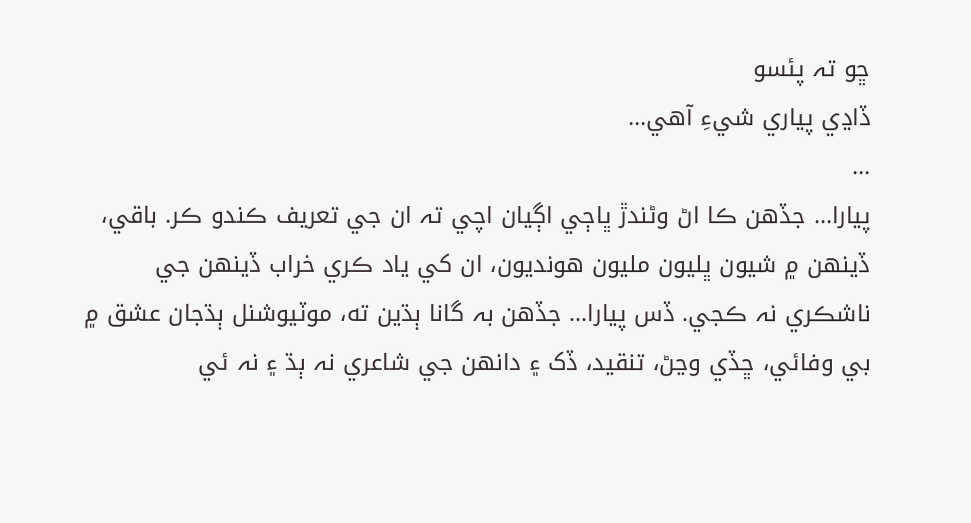ڇو تہ پئسو
ڏاڍي پياري شيءِ آھي...
...
پيارا... جڏھن ڪا اڻ وڻندڙ ڀاڄي اڳيان اچي تہ ان جي تعريف ڪندو ڪر. باقي، ڏينھن ۾ شيون ڀليون مليون ھونديون، ان کي ياد ڪري خراب ڏينھن جي ناشڪري نہ ڪجي. ڏس پيارا... جڏھن بہ گانا ٻڌين ته، موٽيوشنل ٻڌجان عشق ۾ بي وفائي، ڇڏي وڃڻ، تنقيد، ڏک ۽ دانھن جي شاعري نہ ٻڌ ۽ نہ ئي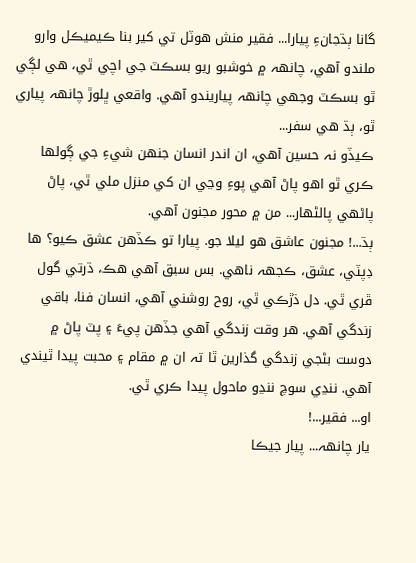گانا ٻڌجانءِ پيارا... فقير منش ھوٽل تي کير بنا ڪيميڪل وارو ملندو آھي، چانھہ ۾ خوشبو ريو بسڪٽ جي اچي ٿي، ھي لڳي ٿو بسڪٽ وجهي چانھہ پياريندو آھي. واقعي ڀلوڙ چانھہ پياري ٿو، ٻڌ ھي سفر...
ڪيڏو نہ حسين آھي، ان اندر انسان جنھن شيءِ جي ڳولھا ڪري ٿو اھو پاڻ آھي پوءِ وڃي ان کي منزل ملي ٿي، پاڻ پاڻھي پالڻھار... من ۾ محور مجنون آھي.
ٻڌ...! مجنون عاشق ھو ليلا جو. پيارا تو ڪڏھن عشق ڪيو؟ ھا ڊپٽي، عشق، ڪجهہ ناھي. بس سبق آھي ھڪ، ڌرتي گول ڦري ٿي. دل ڌڙڪي ٿي، روح روشني آھي، انسان فنا، باقي زندگي آھي. ھر وقت زندگي آھي جڏھن پيءَ ۽ پٽ پاڻ ۾ دوست بڻجي زندگي گذارين ٿا تہ ان ۾ مقام ۽ محبت پيدا ٿيندي آھي. ننڍي سوچ ننڍو ماحول پيدا ڪري ٿي.
او... فقير...!
يار چانھہ... پيار جيڪا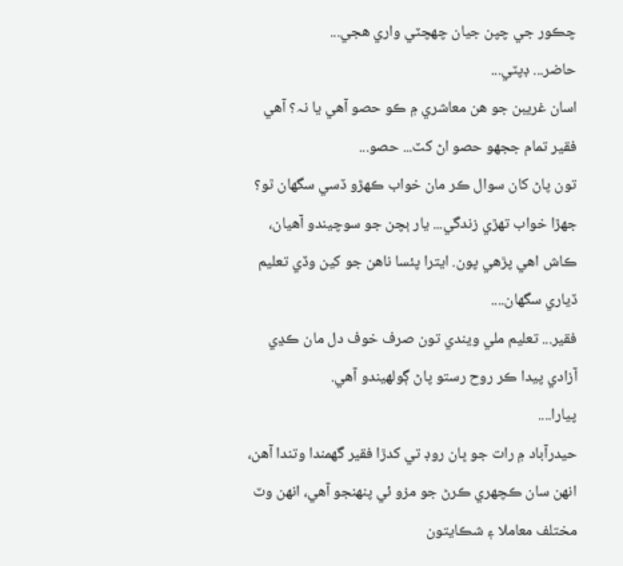چڪور جي چپن جيان چھچٽي واري ھجي...
حاضر... ڊپٽي...
اسان غريبن جو ھن معاشري ۾ ڪو حصو آھي يا نہ؟ آھي فقير تمام ججهو حصو اڻ کٽ... حصو...
تون پاڻ کان سوال ڪر مان خواب ڪھڙو ڏسي سگهان ٿو؟ جھڙا خواب تھڙي زندگي... يار ٻچن جو سوچيندو آھيان، ڪاش اھي پڙھي پون. ايترا پئسا ناھن جو کين وڏي تعليم ڏياري سگهان....
فقير... تعليم ملي ويندي تون صرف خوف دل مان ڪڍي آزادي پيدا ڪر روح رستو پاڻ ڳولھيندو آھي.
پيارا....
حيدرآباد ۾ رات جو ڀان روڊ تي کدڙا فقير گهمندا وتندا آھن، انھن سان ڪچھري ڪرڻ جو مزو ئي پنھنجو آھي، انھن وٽ مختلف معاملا ۽ شڪايتون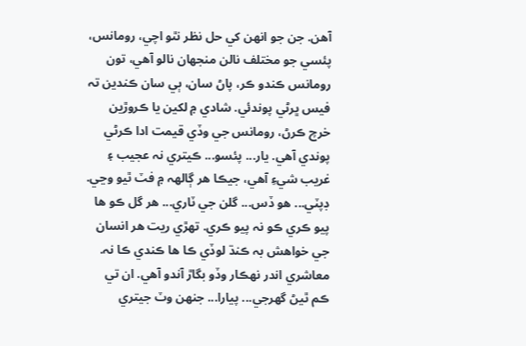آھن. جن جو انھن کي حل نظر نٿو اچي، رومانس، پئسي جو مختلف نالن منجهان نالو آھي، تون رومانس ڪندو ڪر، پاڻ سان، ٻي سان ڪندين تہ فيس ڀرڻي پوندئي. شادي ۾ لکين يا ڪروڙين خرچ ڪرڻ، رومانس جي وڏي قيمت ادا ڪرڻي پوندي آھي. يار... پئسو... ڪيتري نہ عجيب ۽ غريب شيءِ آھي، جيڪا ھر ڳالھہ ۾ فٽ ٿيو وڃي.
ڊپٽي... ھو ڏس... گلن جي ٽاري... ھر گل ڪو ھا پيو ڪري ڪو نہ پيو ڪري. تھڙي ريت ھر انسان جي خواھش بہ ڪنڌ لوڏي ڪا ھا ڪندي ڪا نہ. معاشري اندر نھڪار وڏو بگاڙ آندو آھي. ان تي ڪم ٿيڻ گهرجي... پيارا... جنھن وٽ جيتري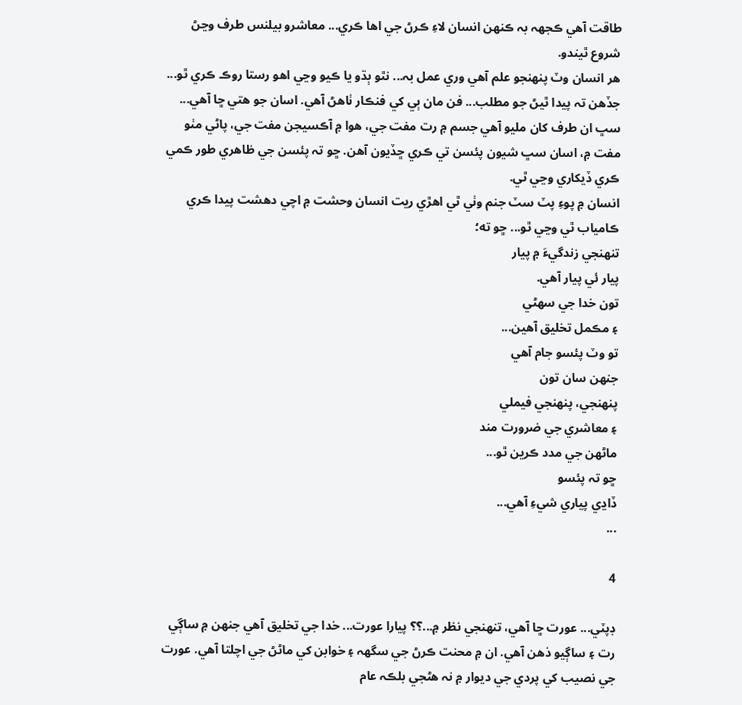طاقت آھي ڪجهہ بہ ڪنھن انسان لاءِ ڪرڻ جي اھا ڪري... معاشرو بيلنس طرف وڃڻ شروع ٿيندو.
ھر انسان وٽ پنھنجو علم آھي وري عمل بہ... نٿو ٻڌو يا ڪيو وڃي اھو رستا روڪ ڪري ٿو... جڏھن تہ پيدا ٿيڻ جو مطلب... فن مان ٻي کي فنڪار ٺاھڻ آھي. اسان جو ھتي ڇا آھي... سڀ ان طرف کان مليو آھي جسم ۾ رت مفت جي، ھوا ۾ آڪسيجن مفت جي، پاڻي مٺو مفت ۾، اسان سڀ شيون پئسن تي ڪري ڇڏيون آھن. ڇو تہ پئسن جي ظاھري طور ڪمي ڪري ڏيکاري وڃي ٿي.
انسان ۾ پوءِ پٽ سٽ جنم وٺي ٿي اھڙي ريت انسان وحشت ۾ اچي دھشت پيدا ڪري ڪامياب ٿي وڃي ٿو... ڇو ته؛
تنھنجي زندگيءَ ۾ پيار
پيار ئي پيار آھي.
تون خدا جي سھڻي
۽ مڪمل تخليق آھين...
تو وٽ پئسو جام آھي
جنھن سان تون
پنھنجي، پنھنجي فيملي
۽ معاشري جي ضرورت مند
ماڻھن جي مدد ڪرين ٿو...
ڇو تہ پئسو
ڏاڍي پياري شيءِ آھي...
...

4

ڊپٽي... عورت ڇا آھي، تنھنجي نظر ۾...؟؟ پيارا عورت... خدا جي تخليق آھي جنھن ۾ ساڳي رت ۽ ساڳيو ذھن آھي. ان ۾ محنت ڪرڻ جي سگهہ ۽ خوابن کي ماڻڻ جي اچلتا آھي. عورت جي نصيب کي پردي جي ديوار ۾ نہ ھڻجي بلڪہ عام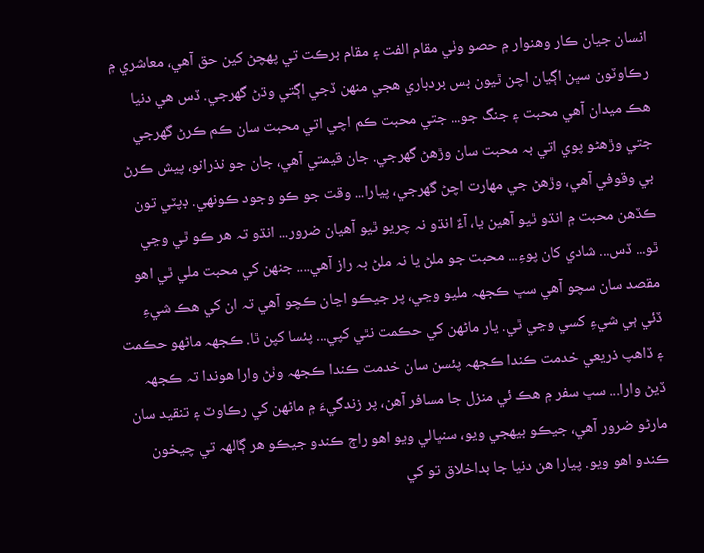انسان جيان ڪار وھنوار ۾ حصو وٺي مقام الفت ۽ مقام برڪت تي پھچڻ کين حق آھي، معاشري ۾ رڪاوٽون سڀن اڳيان اچن ٿيون بس بردباري ھجي منھن ڏجي اڳتي وڌڻ گهرجي. ڏس ھي دنيا ھڪ ميدان آھي محبت ۽ جنگ جو... جتي محبت ڪم اچي اتي محبت سان ڪم ڪرڻ گهرجي جتي وڙھڻو پوي اتي بہ محبت سان وڙھڻ گهرجي. جان قيمتي آھي، جان جو نذرانو، پيش ڪرڻ بي وقوفي آھي، وڙھڻ جي مھارت اچڻ گهرجي، پيارا... وقت جو ڪو وجود ڪونھي. ڊپٽي تون ڪڏھن محبت ۾ انڌو ٿيو آھين يا، آءٌ انڌو نہ چريو ٿيو آھيان ضرور... انڌو تہ ھر ڪو ٿي وڃي ٿو... ڏس... شادي کان پوءِ... محبت جو ملڻ يا نہ ملڻ بہ راز آھي.... جنھن کي محبت ملي ٿي اھو مقصد سان سچو آھي سڀ ڪجهہ مليو وڃي، پر جيڪو اڃان ڪچو آھي تہ ان کي ھڪ شيءِ ڏئي ٻي شيءِ کسي وڃي ٿي. يار ماڻھن کي حڪمت نٿي کپي... پئسا کپن ٿا. ڪجهہ ماڻھو حڪمت ۽ ڏاھپ ذريعي خدمت ڪندا ڪجهہ پئسن سان خدمت ڪندا ڪجهہ وٺڻ وارا ھوندا تہ ڪجهہ ڏيڻ وارا... سڀ سفر ۾ ھڪ ئي منزل جا مسافر آھن، پر زندگيءَ ۾ ماڻھن کي رڪاوٽ ۽ تنقيد سان مارڻو ضرور آھي، جيڪو بيھجي ويو، سنڀالي ويو اھو راڄ ڪندو جيڪو ھر ڳالھہ تي چيخون ڪندو اھو ويو. پيارا ھن دنيا جا بداخلاق تو کي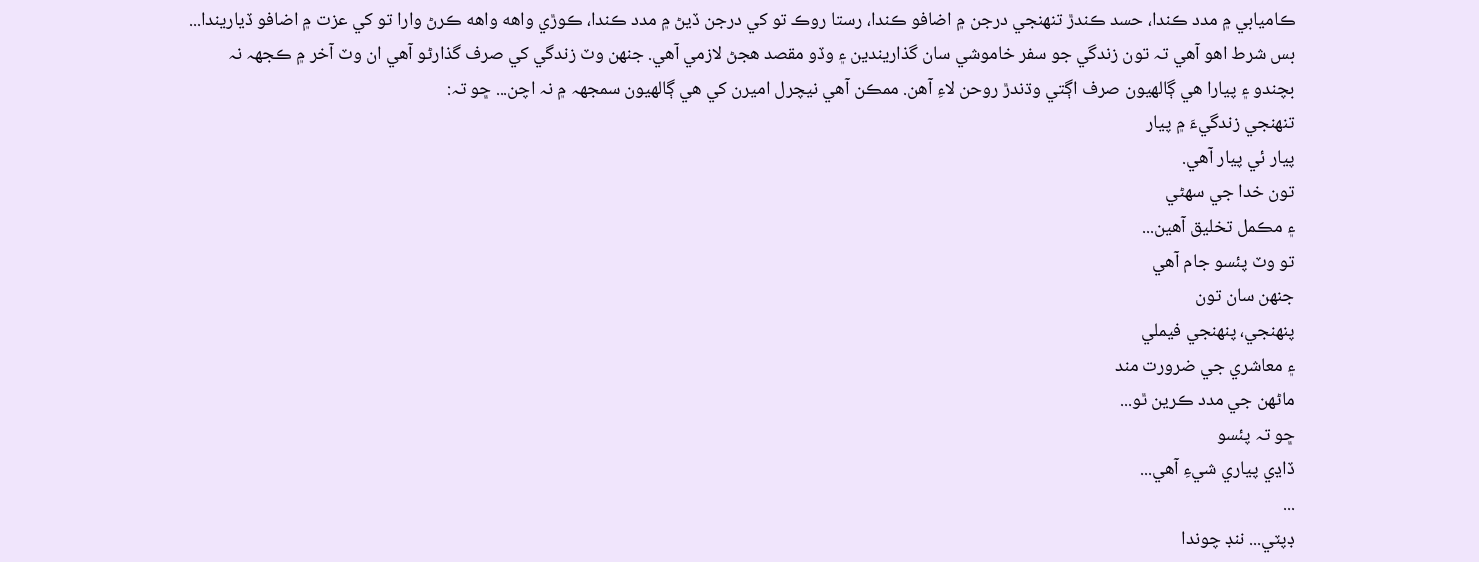ڪاميابي ۾ مدد ڪندا، حسد ڪندڙ تنھنجي درجن ۾ اضافو ڪندا، رستا روڪ تو کي درجن ڏيڻ ۾ مدد ڪندا، ڪوڙي واھه واھه ڪرڻ وارا تو کي عزت ۾ اضافو ڏياريندا... بس شرط اھو آھي تہ تون زندگي جو سفر خاموشي سان گذاريندين ۽ وڏو مقصد ھجڻ لازمي آھي. جنھن وٽ زندگي کي صرف گذارڻو آھي ان وٽ آخر ۾ ڪجهہ نہ بچندو ۽ پيارا ھي ڳالھيون صرف اڳتي وڌندڙ روحن لاءِ آھن. ممڪن آھي نيچرل اميرن کي ھي ڳالھيون سمجهہ ۾ نہ اچن... ڇو تہ:
تنھنجي زندگيءَ ۾ پيار
پيار ئي پيار آھي.
تون خدا جي سھڻي
۽ مڪمل تخليق آھين...
تو وٽ پئسو جام آھي
جنھن سان تون
پنھنجي، پنھنجي فيملي
۽ معاشري جي ضرورت مند
ماڻھن جي مدد ڪرين ٿو...
ڇو تہ پئسو
ڏاڍي پياري شيءِ آھي...
...
ڊپٽي... ننڊ چوندا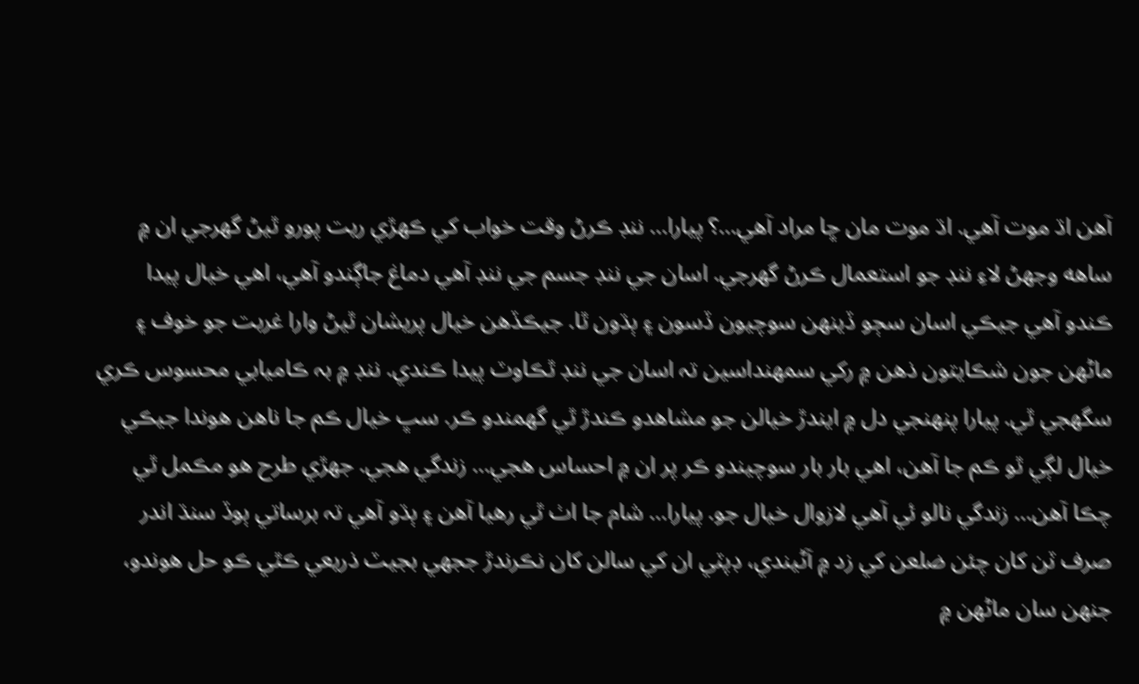آھن اڌ موت آھي. اڌ موت مان ڇا مراد آھي...؟ پيارا... ننڊ ڪرڻ وقت خواب کي ڪھڙي ريت پورو ٿيڻ گهرجي ان ۾ ساھه وجهڻ لاءِ ننڊ جو استعمال ڪرڻ گهرجي. اسان جي ننڊ جسم جي ننڊ آھي دماغ جاڳندو آھي، اھي خيال پيدا ڪندو آھي جيڪي اسان سڄو ڏينھن سوچيون ڏسون ۽ ٻڌون ٿا. جيڪڏھن خيال پريشان ٿيڻ وارا غربت جو خوف ۽ ماڻھن جون شڪايتون ذھن ۾ رکي سمھنداسين تہ اسان جي ننڊ ٿڪاوٽ پيدا ڪندي. ننڊ ۾ بہ ڪاميابي محسوس ڪري سگهجي ٿي. پيارا پنھنجي دل ۾ ايندڙ خيالن جو مشاھدو ڪندڙ ٿي گهمندو ڪر. سڀ خيال ڪم جا ناھن ھوندا جيڪي خيال لڳي ٿو ڪم جا آھن، اهي بار بار سوچيندو ڪر پر ان ۾ احساس ھجي... زندگي ھجي. جهڙي طرح ھو مڪمل ٿي چڪا آھن... زندگي نالو ئي آھي لازوال خيال جو. پيارا... شام جا اٺ ٿي رھيا آھن ۽ ٻڌو آھي تہ برساتي ٻوڏ سنڌ اندر صرف ٽن کان چئن ضلعن کي زد ۾ آڻيندي، ڊپٽي ان کي سالن کان نڪرندڙ ججهي بجيٽ ذريعي ڪٿي ڪو حل ھوندو، جنھن سان ماڻھن ۾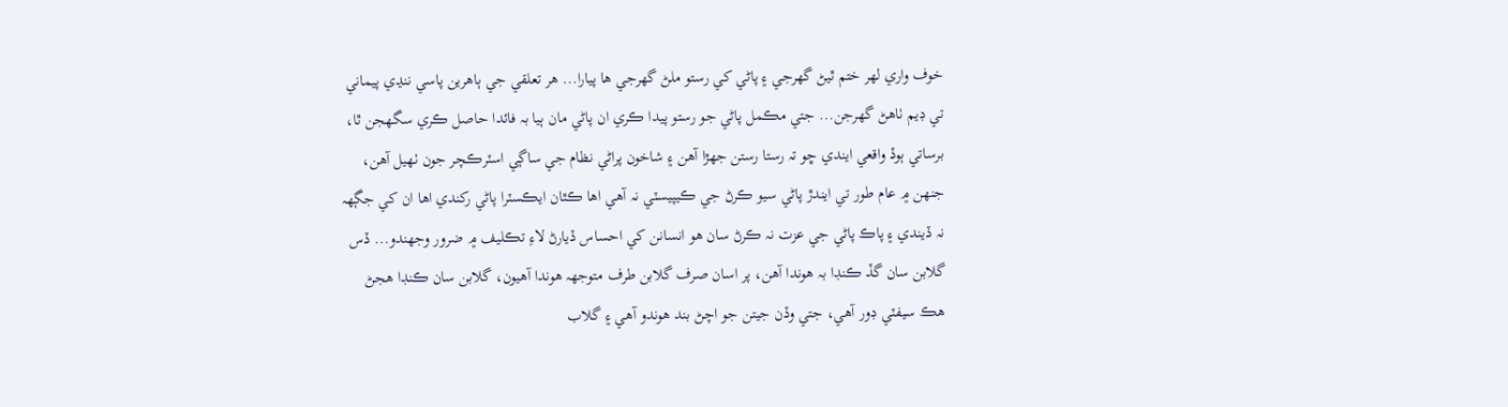خوف واري لھر ختم ٿيڻ گهرجي ۽ پاڻي کي رستو ملڻ گهرجي ھا پيارا... ھر تعلقي جي ٻاھرين پاسي ننڍي پيماني تي ڊيم ٺاھڻ گهرجن... جتي مڪمل پاڻي جو رستو پيدا ڪري ان پاڻي مان ٻيا بہ فائدا حاصل ڪري سگهجن ٿا، برساتي ٻوڏ واقعي ايندي ڇو تہ رستا رستن جھڙا آھن ۽ شاخون پراڻي نظام جي ساڳي اسٽرڪچر جون ٺھيل آھن، جنھن ۾ عام طور تي ايندڙ پاڻي سيو ڪرڻ جي ڪيپيسٽي نہ آھي اھا ڪٿان ايڪسٽرا پاڻي رکندي اھا ان کي جڳھہ نہ ڏيندي ۽ پاڪ پاڻي جي عزت نہ ڪرڻ سان ھو انسانن کي احساس ڏيارڻ لاءِ تڪليف ۾ ضرور وجهندو... ڏس گلابن سان گڏ ڪنڊا بہ ھوندا آھن، پر اسان صرف گلابن طرف متوجھہ ھوندا آھيون، گلابن سان ڪنڊا ھجڻ ھڪ سيفٽي ڊور آھي، جتي وڏن جيتن جو اچڻ بند ھوندو آھي ۽ گلاب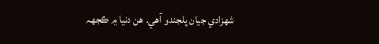شھزادي جيان پلجندو آھي. ھن دنيا ۾ ڪجهہ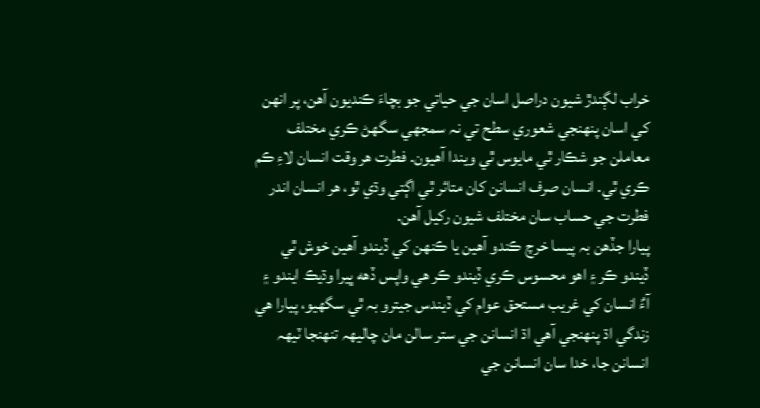خراب لڳندڙ شيون دراصل اسان جي حياتي جو بچاءَ ڪنديون آھن، پر انھن کي اسان پنھنجي شعوري سطح تي نہ سمجهي سگهڻ ڪري مختلف معاملن جو شڪار ٿي مايوس ٿي ويندا آھيون. فطرت ھر وقت انسان لاءِ ڪم ڪري ٿي. انسان صرف انسانن کان متاثر ٿي اڳتي وڌي ٿو، ھر انسان اندر فطرت جي حساب سان مختلف شيون رکيل آھن.
پيارا جڏھن بہ پيسا خرچ ڪندو آھين يا ڪنھن کي ڏيندو آھين خوش ٿي ڏيندو ڪر ۽ اھو محسوس ڪري ڏيندو ڪر ھي واپس ڏھه ڀيرا وڌيڪ ايندو ۽ آءٌ انسان کي غريب مستحق عوام کي ڏيندس جيترو بہ ٿي سگهيو، پيارا ھي زندگي اڌ پنھنجي آھي اڌ انسانن جي ستر سالن مان چاليھہ تنھنجا ٽيھہ انسانن جا، خدا سان انسانن جي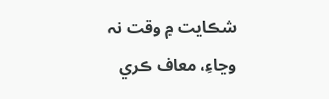شڪايت ۾ وقت نہ وڃاءِ، معاف ڪري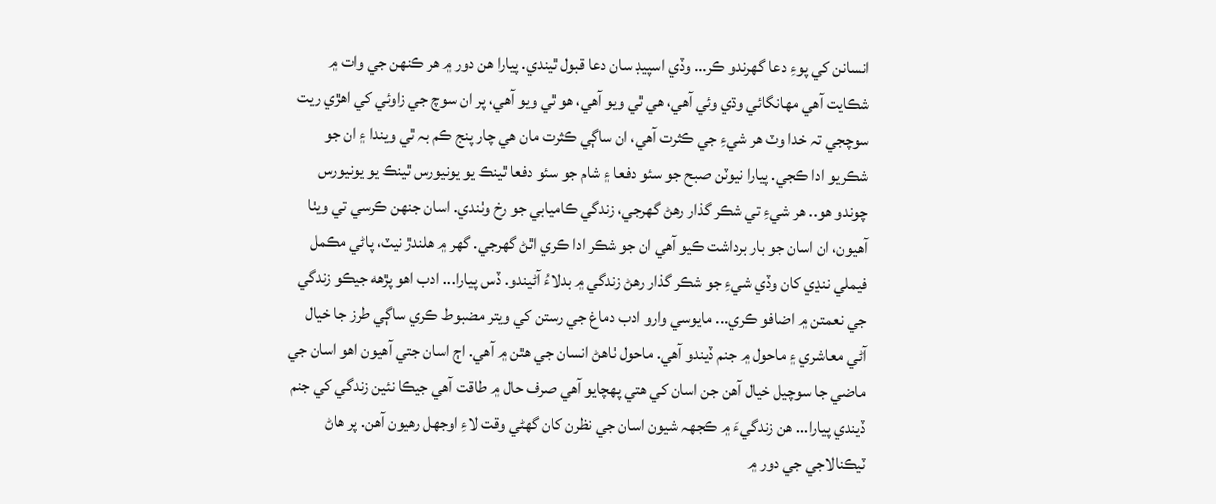انسانن کي پوءِ دعا گهرندو ڪر... وڏي اسپيڊ سان دعا قبول ٿيندي. پيارا ھن دور ۾ ھر ڪنھن جي وات ۾ شڪايت آھي مھانگائي وڌي وئي آھي، ھي ٿي ويو آھي، ھو ٿي ويو آھي، پر ان سوچ جي زاوئي کي اھڙي ريت سوچجي تہ خدا وٽ ھر شيءِ جي ڪثرت آھي، ان ساڳي ڪثرت مان ھي چار پنج ڪم بہ ٿي ويندا ۽ ان جو شڪريو ادا ڪجي. پيارا نيوٽن صبح جو سئو دفعا ۽ شام جو سئو دفعا ٿينڪ يو يونيورس ٿينڪ يو يونيورس چوندو ھو.. ھر شيءِ تي شڪر گذار رھڻ گهرجي، زندگي ڪاميابي جو رخ وٺندي. اسان جنھن ڪرسي تي ويٺا آھيون، ان اسان جو بار برداشت ڪيو آھي ان جو شڪر ادا ڪري اٿڻ گهرجي. گهر ۾ ھلندڙ نيٽ، پاڻي مڪمل فيملي ننڍي کان وڏي شيءِ جو شڪر گذار رھڻ زندگي ۾ بدلاءُ آڻيندو. ڏس پيارا... ادب اھو پڙھه جيڪو زندگي جي نعمتن ۾ اضافو ڪري... مايوسي وارو ادب دماغ جي رستن کي ويتر مضبوط ڪري ساڳي طرز جا خيال آڻي معاشري ۽ ماحول ۾ جنم ڏيندو آھي. ماحول ٺاھڻ انسان جي ھٿن ۾ آھي. اڄ اسان جتي آھيون اھو اسان جي ماضي جا سوچيل خيال آھن جن اسان کي ھتي پھچايو آھي صرف حال ۾ طاقت آھي جيڪا نئين زندگي کي جنم ڏيندي پيارا... ھن زندگيءَ ۾ ڪجهہ شيون اسان جي نظرن کان گهڻي وقت لاءِ اوجهل رھيون آھن. پر ھاڻ ٽيڪنالاجي جي دور ۾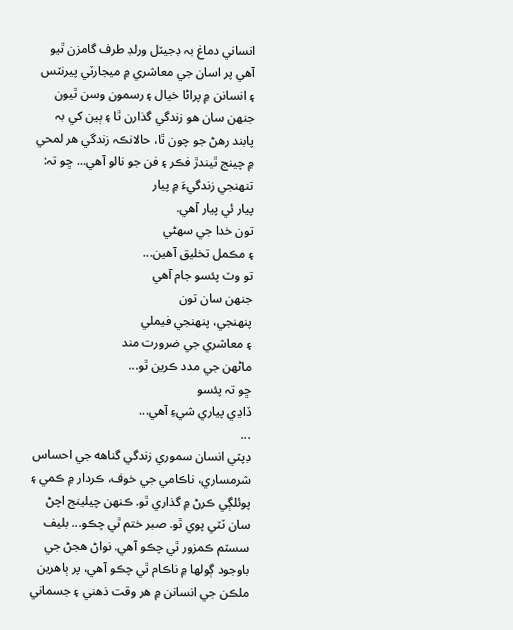انساني دماغ بہ ڊجيٽل ورلڊ طرف گامزن ٿيو آھي پر اسان جي معاشري ۾ ميجارٽي پيرنٽس ۽ انسانن ۾ پراڻا خيال ۽ رسمون وسن ٿيون جنھن سان ھو زندگي گذارن ٿا ۽ ٻين کي بہ پابند رھڻ جو چون ٿا، حالانڪہ زندگي ھر لمحي ۾ چينج ٿيندڙ فڪر ۽ فن جو نالو آھي... ڇو تہ:
تنھنجي زندگيءَ ۾ پيار
پيار ئي پيار آھي.
تون خدا جي سھڻي
۽ مڪمل تخليق آھين...
تو وٽ پئسو جام آھي
جنھن سان تون
پنھنجي، پنھنجي فيملي
۽ معاشري جي ضرورت مند
ماڻھن جي مدد ڪرين ٿو...
ڇو تہ پئسو
ڏاڍي پياري شيءِ آھي...
...
ڊپٽي انسان سموري زندگي گناھه جي احساس شرمساري، ناڪامي جي خوف، ڪردار ۾ ڪمي ۽ پوئلڳي ڪرڻ ۾ گذاري ٿو. ڪنھن چيلينج اچڻ سان ٽٽي پوي ٿو. صبر ختم ٿي چڪو... بليف سسٽم ڪمزور ٿي چڪو آھي. نواڻ ھجڻ جي باوجود ڳولھا ۾ ناڪام ٿي چڪو آھي، پر ٻاھرين ملڪن جي انسانن ۾ ھر وقت ذھني ۽ جسماني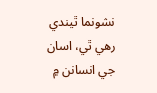نشونما ٿيندي رھي ٿي، اسان جي انسانن ۾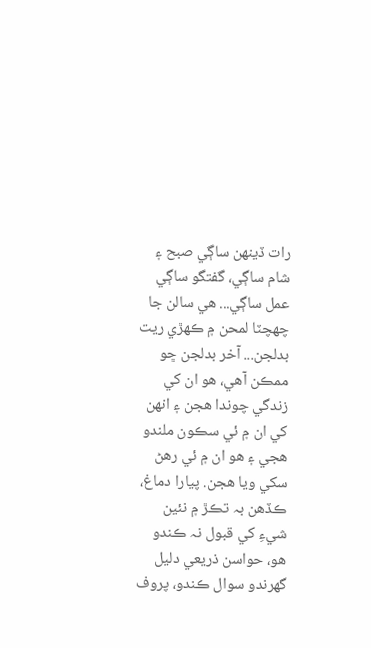رات ڏينھن ساڳي صبح ۽ شام ساڳي، گفتگو ساڳي عمل ساڳي... ھي سالن جا چھچٽا لمحن ۾ ڪھڙي ريت بدلجن... آخر بدلجن ڇو ممڪن آھي، ھو ان کي زندگي چوندا ھجن ۽ انھن کي ان ۾ ئي سڪون ملندو ھجي ۽ ھو ان ۾ ئي رھڻ سکي ويا ھجن. پيارا دماغ، ڪڏھن بہ تڪڙ ۾ نئين شيءِ کي قبول نہ ڪندو ھو، حواسن ذريعي دليل گهرندو سوال ڪندو، پروف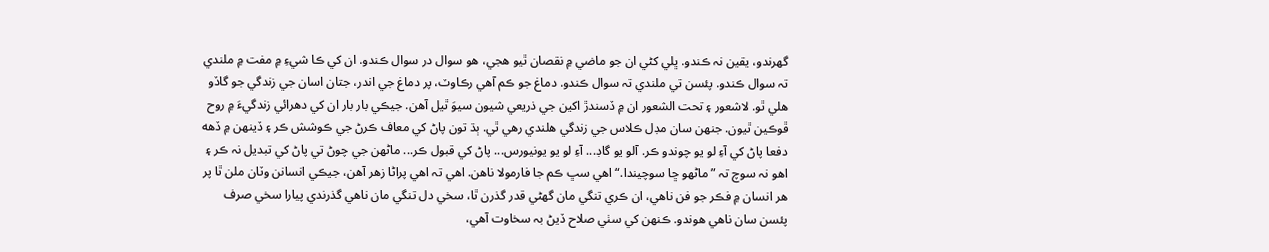گهرندو، يقين نہ ڪندو. ڀلي کڻي ان جو ماضي ۾ نقصان ٿيو ھجي، ھو سوال در سوال ڪندو. ان کي ڪا شيءِ ۾ مفت ۾ ملندي تہ سوال ڪندو. پئسن تي ملندي تہ سوال ڪندو. دماغ جو ڪم آھي رڪاوٽ، پر دماغ جي اندر، جتان اسان جي زندگي جو گاڏو ھلي ٿو. لاشعور ۽ تحت الشعور ان ۾ ڏسندڙ اکين جي ذريعي شيون سيوَ ٿيل آھن. جيڪي بار بار ان کي دھرائي زندگيءَ ۾ روح ڦوڪين ٿيون. جنھن سان مڊل ڪلاس جي زندگي ھلندي رھي ٿي. ٻڌ تون پاڻ کي معاف ڪرڻ جي ڪوشش ڪر ۽ ڏينھن ۾ ڏھه دفعا پاڻ کي آءِ لو يو چوندو ڪر. آلو يو گاڊ... آءِ لو يو يونيورس... پاڻ کي قبول ڪر... ماڻھن جي چوڻ تي پاڻ کي تبديل نہ ڪر ۽ اھو نہ سوچ تہ ”ماڻھو ڇا سوچيندا.“ اھي سڀ ڪم جا فارمولا ناھن. اھي تہ اھي پراڻا زھر آھن، جيڪي انسانن وٽان ملن ٿا پر ھر انسان ۾ فڪر جو فن ناھي، ان ڪري تنگي مان گهڻي قدر گذرن ٿا، سخي دل تنگي مان ناھي گذرندي پيارا سخي صرف پئسن سان ناھي ھوندو. ڪنھن کي سٺي صلاح ڏيڻ بہ سخاوت آھي،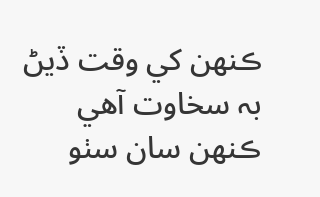ڪنھن کي وقت ڏيڻ بہ سخاوت آھي ڪنھن سان سٺو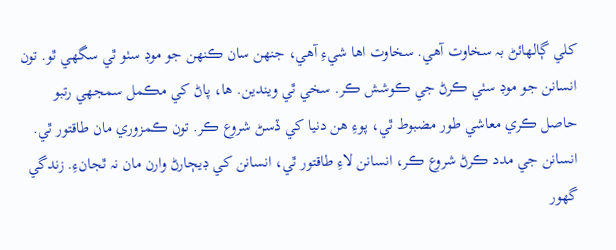کلي ڳالھائڻ بہ سخاوت آھي. سخاوت اھا شيءِ آھي، جنھن سان ڪنھن جو موڊ سٺو ٿي سگهي ٿو. تون انسانن جو موڊ سٺي ڪرڻ جي ڪوشش ڪر. سخي ٿي ويندين. ھا، پاڻ کي مڪمل سمجهي رتبو حاصل ڪري معاشي طور مضبوط ٿي، پوءِ ھن دنيا کي ڏسڻ شروع ڪر. تون ڪمزوري مان طاقتور ٿي. انسانن جي مدد ڪرڻ شروع ڪر، انسانن لاءِ طاقتور ٿي، انسانن کي ڊيڄارڻ وارن مان نہ ٿجانءِ. زندگي گهور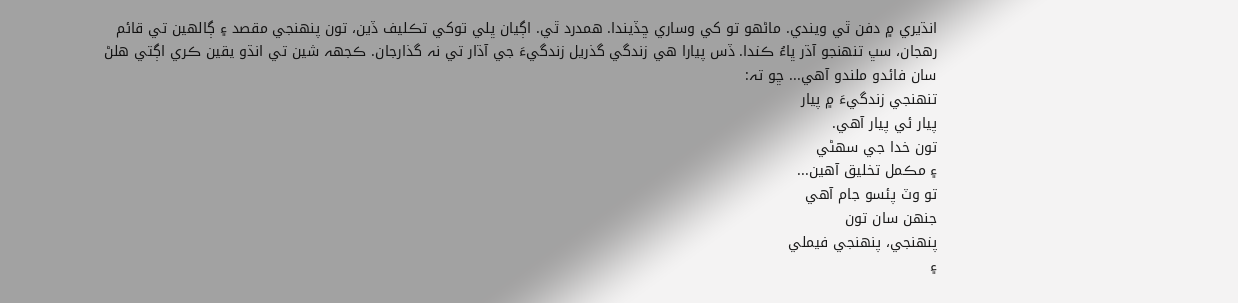انڌيري ۾ دفن ٿي ويندي. ماڻھو تو کي وساري ڇڏيندا. ھمدرد ٿي. اڳيان ڀلي توکي تڪليف ڏين، تون پنھنجي مقصد ۽ ڳالھين تي قائم رھجان، سڀ تنھنجو آڌر ڀاءُ ڪندا. ڏس پيارا ھي زندگي گذريل زندگيءَ جي آڌار تي نہ گذارجان. ڪجهہ شين تي انڌو يقين ڪري اڳتي ھلڻ سان فائدو ملندو آھي... ڇو تہ:
تنھنجي زندگيءَ ۾ پيار
پيار ئي پيار آھي.
تون خدا جي سھڻي
۽ مڪمل تخليق آھين...
تو وٽ پئسو جام آھي
جنھن سان تون
پنھنجي، پنھنجي فيملي
۽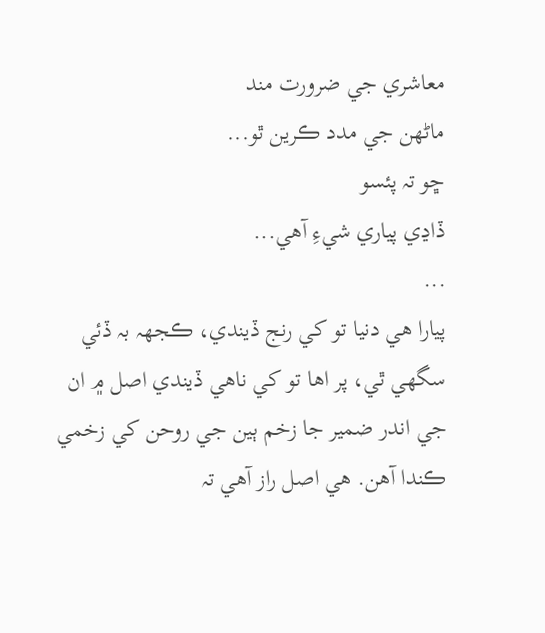معاشري جي ضرورت مند
ماڻھن جي مدد ڪرين ٿو...
ڇو تہ پئسو
ڏاڍي پياري شيءِ آھي...
...
پيارا ھي دنيا تو کي رنج ڏيندي، ڪجهہ بہ ڏئي سگهي ٿي، پر اھا تو کي ناھي ڏيندي اصل ۾ ان جي اندر ضمير جا زخم ٻين جي روحن کي زخمي ڪندا آھن. ھي اصل راز آھي تہ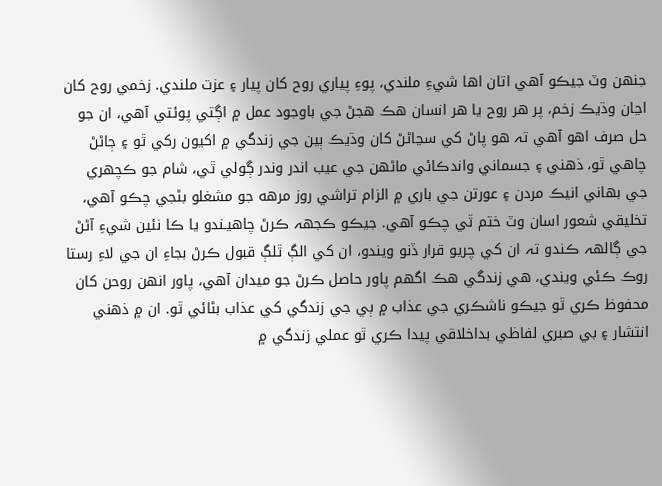جنھن وٽ جيڪو آھي اتان اھا شيءِ ملندي، پوءِ پياري روح کان پيار ۽ عزت ملندي. زخمي روح کان اڃان وڌيڪ زخم، پر ھر روح يا ھر انسان ھڪ ھجڻ جي باوجود عمل ۾ اڳتي پوئتي آھي، ان جو حل صرف اھو آھي تہ ھو پاڻ کي سڃاڻڻ کان وڌيڪ ٻين جي زندگي ۾ اکيون رکي ٿو ۽ ڄاڻڻ چاھي ٿو، ذھني ۽ جسماني واندڪائي ماڻھن جي عيب اندر وندر ڳولي ٿي، شام جو ڪچھري جي بھاني انيڪ مردن ۽ عورتن جي باري ۾ الزام تراشي روز مرھه جو مشغلو بڻجي چڪو آھي، تخليقي شعور اسان وٽ ختم ٿي چڪو آھي. جيڪو ڪجهہ ڪرڻ چاھيـندو يا ڪا نئين شيءِ آڻڻ جي ڳالھہ ڪندو تہ ان کي چريو قرار ڏنو ويندو، ان کي الڳ ٿلڳ قبول ڪرڻ بجاءِ ان جي لاءِ رستا روڪ ڪئي ويندي، ھي زندگي ھڪ اگهم پاور حاصل ڪرڻ جو ميدان آھي، پاور انھن روحن کان محفوظ ڪري ٿو جيڪو ناشڪري جي عذاب ۾ ٻي جي زندگي کي عذاب بڻائي ٿو. ان ۾ ذھني انتشار ۽ بي صبري لفاظي بداخلاقي پيدا ڪري ٿو عملي زندگي ۾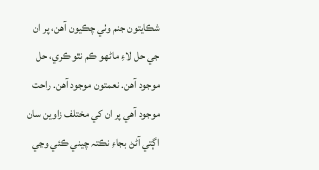شڪايتون جنم وٺي چڪيون آھن، پر ان جي حل لاءِ ماڻھو ڪم نٿو ڪري، حل موجود آھن. نعمتون موجود آھن. راحت موجود آھي پر ان کي مختلف زاوين سان اڳتي آڻڻ بجاءِ نڪتہ چيني ڪئي وڃي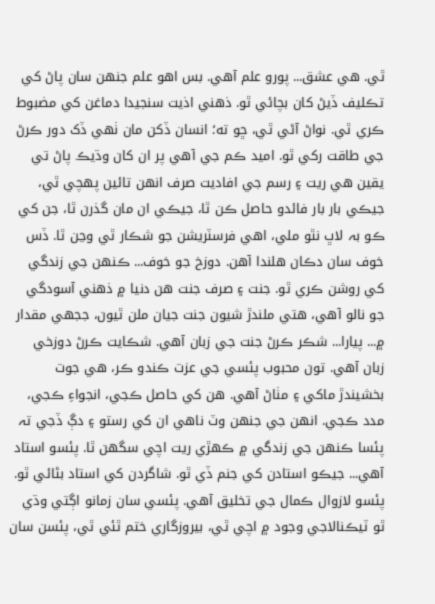ٿي. ھي عشق... پورو علم آھي. بس اھو علم جنھن سان پاڻ کي تڪليف ڏيڻ کان بچائي ٿو. ذھني اذيت سنجيدا دماغن کي مضبوط ڪري ٿي. نواڻ آڻي ٿي، ڇو ته؛ انسان ڏکن مان ٺھي ڏک دور ڪرڻ جي طاقت رکي ٿو. اميد ڪم جي آھي پر ان کان وڌيڪ پاڻ تي يقين ھي ريت ۽ رسم جي افاديت صرف انھن تائين پھچي ٿي، جيڪي بار بار فائدو حاصل ڪن ٿا، جيڪي ان مان گذرن ٿا، جن کي ڪو بہ لاڀ نٿو ملي، اھي فرسٽريشن جو شڪار ٿي وڃن ٿا. ڏس خوف سان دڪان ھلندا آھن. دوزخ جو خوف... ڪنھن جي زندگي کي روشن ڪري ٿو. جنت ۽ صرف جنت ھن دنيا ۾ ذھني آسودگي جو نالو آھي، ھتي ملندڙ شيون جنت جيان ملن ٿيون، ججهي مقدار ۾... پيارا... شڪر ڪرڻ جنت جي زبان آھي. شڪايت ڪرڻ دوزخي زبان آھي. تون محبوب پئسي جي عزت ڪندو ڪر، ھي جوت بخشيندڙ ماکي ۽ مٺاڻ آھي. ھن کي حاصل ڪجي، انجواءِ ڪجي، مدد ڪجي. انھن جي جنھن وٽ ناھي ان کي رستو ۽ دڳ ڏجي تہ پئسا ڪنھن جي زندگي ۾ ڪھڙي ريت اچي سگهن ٿا. پئسو استاد آھي... جيڪو استادن کي جنم ڏي ٿو. شاگردن کي استاد بڻائي ٿو. پئسو لازوال ڪمال جي تخليق آھي. پئسي سان زمانو اڳتي وڌي ٿو ٽيڪنالاجي وجود ۾ اچي ٿي، بيروزگاري ختم ٿئي ٿي، پئسن سان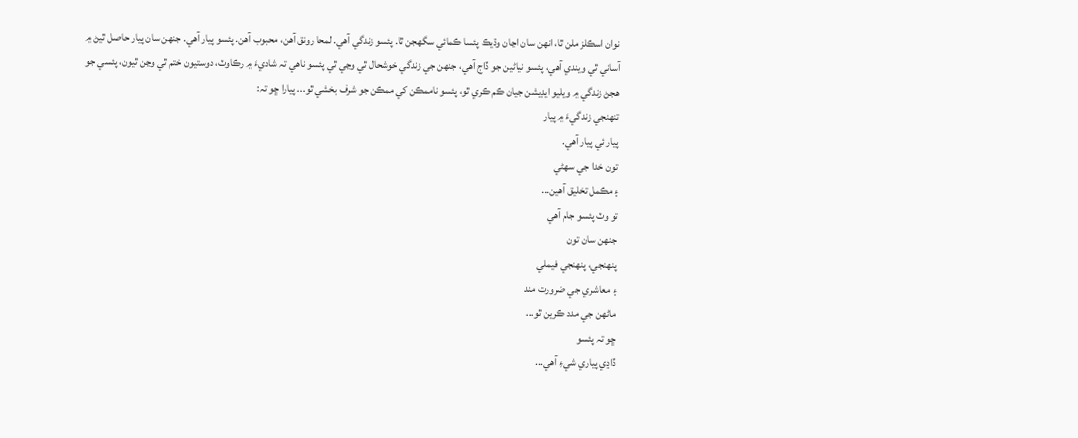نوان اسڪلز ملن ٿا، انھن سان اڃان وڌيڪ پئسا ڪمائي سگهجن ٿا. پئسو زندگي آھي. لمحا رونق آھن، محبوب آھن. پئسو پيار آھي. جنھن سان پيار حاصل ٿيڻ ۾ آساني ٿي ويندي آھي، پئسو نياڻين جو ڏاج آھي، جنھن جي زندگي خوشحال ٿي وڃي ٿي پئسو ناھي تہ شاديءَ ۾ رڪاوٽ، دوستيون ختم ٿي وڃن ٿيون، پئسي جو ھجڻ زندگي ۾ ويليو ايڊيشن جيان ڪم ڪري ٿو، پئسو ناممڪن کي ممڪن جو شرف بخشي ٿو... پيارا ڇو تہ:
تنھنجي زندگيءَ ۾ پيار
پيار ئي پيار آھي.
تون خدا جي سھڻي
۽ مڪمل تخليق آھين...
تو وٽ پئسو جام آھي
جنھن سان تون
پنھنجي، پنھنجي فيملي
۽ معاشري جي ضرورت مند
ماڻھن جي مدد ڪرين ٿو...
ڇو تہ پئسو
ڏاڍي پياري شيءِ آھي...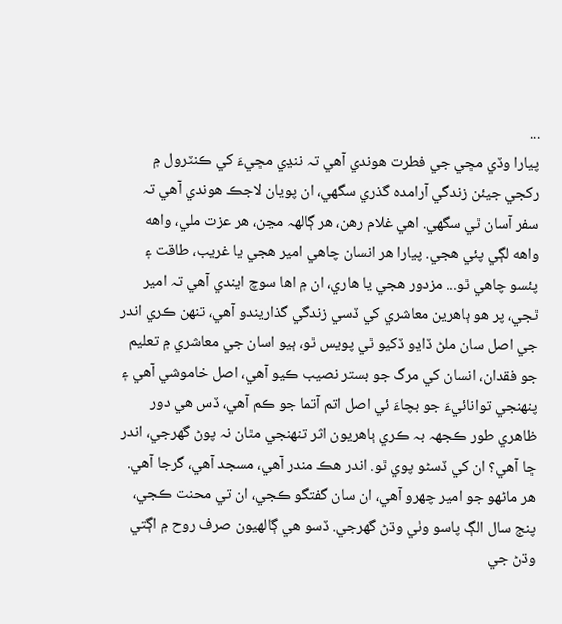...
پيارا وڏي مڇي جي فطرت ھوندي آھي تہ ننڍي مڇيءَ کي ڪنٽرول ۾ رکجي جيئن زندگي آرامدہ گذري سگهي، ان پويان لاجڪ ھوندي آھي تہ سفر آسان ٿي سگهي. اھي غلام رھن، ھر ڳالھہ مڃن، ھر عزت ملي، واھه واھه لڳي پئي ھجي. پيارا ھر انسان چاھي امير ھجي يا غريب، طاقت ۽ پئسو چاھي ٿو... مزدور ھجي يا ھاري، ان ۾ اھا سوچ ايندي آھي تہ امير ٿجي، پر ھو ٻاھرين معاشري کي ڏسي زندگي گذاريندو آھي، تنھن ڪري اندر جي اصل سان ملڻ ڏاڍو ڏکيو ٿي پويس ٿو، ٻيو اسان جي معاشري ۾ تعليم جو فقدان، انسان کي مرگ جو بستر نصيب ڪيو آھي، اصل خاموشي آھي ۽ پنھنجي توانائيءَ جو بچاءَ ئي اصل اتم آتما جو ڪم آھي، ڏس ھي دور ظاھري طور ڪجهہ بہ ڪري ٻاھريون اثر تنھنجي مٿان نہ پوڻ گهرجي، اندر ڇا آھي؟ ان کي ڏسڻو پوي ٿو. اندر ھڪ مندر آھي، مسجد آھي، گرجا آھي. ھر ماڻھو جو امير چھرو آھي، ان سان گفتگو ڪجي، ان تي محنت ڪجي، پنج سال الڳ پاسو وٺي وڌڻ گهرجي. ڏسو ھي ڳالھيون صرف روح ۾ اڳتي وڌڻ جي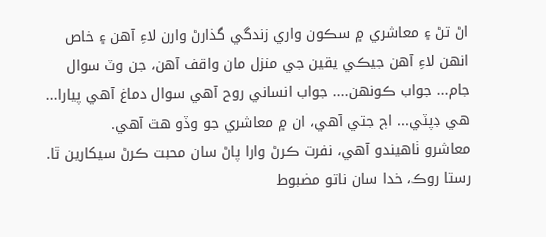اڻ تڻ ۽ معاشري ۾ سڪون واري زندگي گذارڻ وارن لاءِ آھن ۽ خاص انھن لاءِ آھن جيڪي يقين جي منزل مان واقف آھن، جن وٽ سوال جام... جواب ڪونھن.... جواب انساني روح آھي سوال دماغ آھي پيارا... ھي ڊپٽي... اڄ جتي آھي، ان ۾ معاشري جو وڏو ھٿ آھي.
معاشرو ٺاھيندو آھي، نفرت ڪرڻ وارا پاڻ سان محبت ڪرڻ سيکارين ٿا. رستا روڪ، خدا سان ناتو مضبوط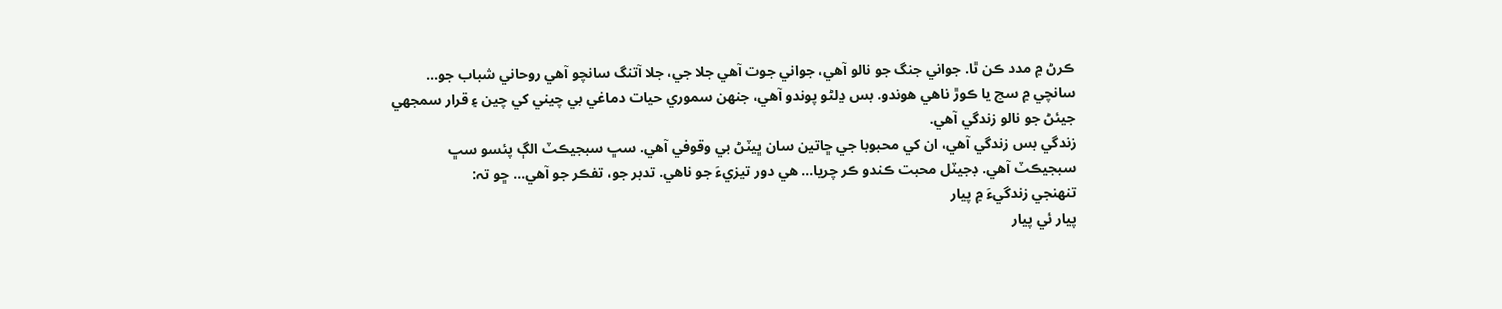ڪرڻ ۾ مدد ڪن ٿا. جواني جنگ جو نالو آھي، جواني جوت آھي جلا جي، جلا آتنگ سانچو آھي روحاني شباب جو... سانچي ۾ سچ يا ڪوڙ ناھي ھوندو. بس ڍلڻو پوندو آھي، جنھن سموري حيات دماغي بي چيني کي چين ۽ قرار سمجهي جيئڻ جو نالو زندگي آھي.
زندگي بس زندگي آھي، ان کي محبوبا جي ڇاتين سان ڀيٽڻ بي وقوفي آھي. سڀ سبجيڪٽ الڳ پئسو سڀ سبجيڪٽ آھي. ڊجيٽل محبت ڪندو ڪر چريا... ھي دور تيزيءَ جو ناھي. تدبر جو، تفڪر جو آھي... ڇو تہ:
تنھنجي زندگيءَ ۾ پيار
پيار ئي پيار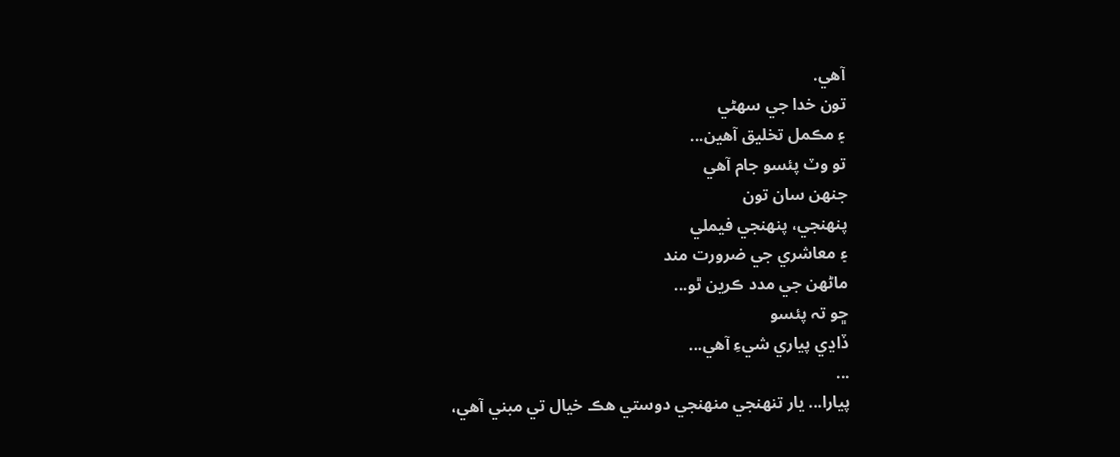آھي.
تون خدا جي سھڻي
۽ مڪمل تخليق آھين...
تو وٽ پئسو جام آھي
جنھن سان تون
پنھنجي، پنھنجي فيملي
۽ معاشري جي ضرورت مند
ماڻھن جي مدد ڪرين ٿو...
ڇو تہ پئسو
ڏاڍي پياري شيءِ آھي...
...
پيارا... يار تنھنجي منھنجي دوستي ھڪ خيال تي مبني آھي،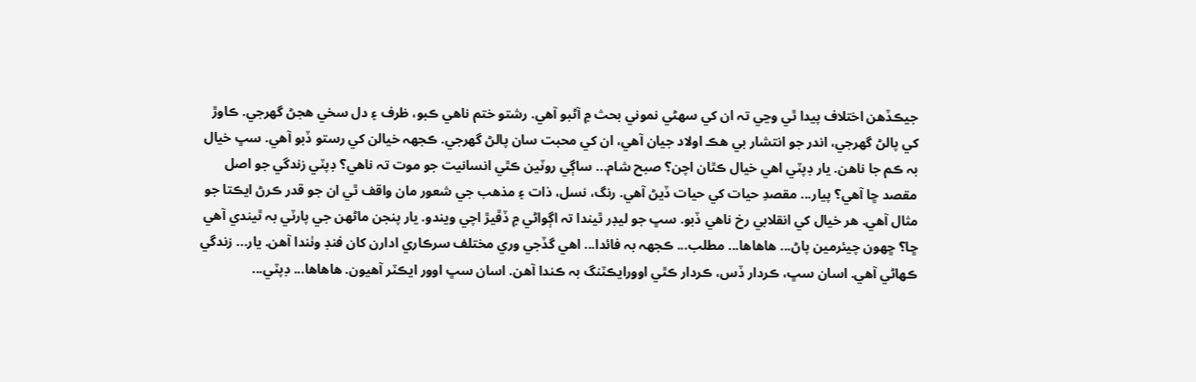جيڪڏھن اختلاف پيدا ٿي وڃي تہ ان کي سھڻي نموني بحث ۾ آڻبو آھي. رشتو ختم ناھي ڪبو، ظرف ۽ دل سخي ھجڻ گهرجي. ڪاوڙ کي پالڻ گهرجي، اندر جو انتشار بي ھڪ اولاد جيان آھي، ان کي محبت سان پالڻ گهرجي. ڪجهہ خيالن کي رستو ڏبو آھي. سڀ خيال بہ ڪم جا ناھن. يار ڊپٽي اھي خيال ڪٿان اچن؟ صبح شام... ساڳي روٽين ڪٿي انسانيت جو موت تہ ناھي؟ ڊپٽي زندگي جو اصل مقصد ڇا آھي؟ پيار... مقصدِ حيات کي حيات ڏيڻ آھي. رنگ، نسل، ذات ۽ مذھب جي شعور مان واقف ٿي ان جو قدر ڪرڻ ايڪتا جو مثال آھي. ھر خيال کي انقلابي رخ ناھي ڏبو. سڀ جو ليڊر ٿيندا تہ اڳواڻي ۾ ڏڦيڙ اچي ويندو. يار پنجن ماڻھن جي پارٽي بہ ٿيندي آھي ڇا؟ ڇھون چيئرمين پاڻ... ھاھاھا... مطلب... ڪجهہ بہ فائدا... اھي گڏجي وري مختلف سرڪاري ادارن کان فنڊ وٺندا آھن. يار... زندگي ڪھاڻي آھي. اسان سڀ، ڪردار ڏس، ڪردار ڪٿي اوورايڪٽنگ بہ ڪندا آھن. اسان سڀ اوور ايڪٽر آھيون. ھاھاھا... ڊپٽي...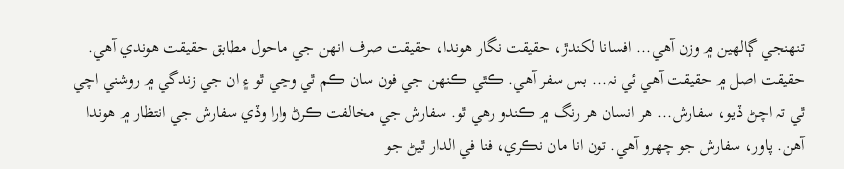تنھنجي ڳالھين ۾ وزن آھي... افسانا لکندڙ، حقيقت نگار ھوندا، حقيقت صرف انھن جي ماحول مطابق حقيقت ھوندي آھي. حقيقت اصل ۾ حقيقت آھي ئي نہ... بس سفر آھي. ڪٿي ڪنھن جي فون سان ڪم ٿي وڃي ٿو ۽ ان جي زندگي ۾ روشني اچي ٿي تہ اچڻ ڏيو، سفارش... ھر انسان ھر رنگ ۾ ڪندو رھي ٿو. سفارش جي مخالفت ڪرڻ وارا وڏي سفارش جي انتظار ۾ ھوندا آھن. پاور، سفارش جو چھرو آھي. تون انا مان نڪري، فنا في الدار ٿيڻ جو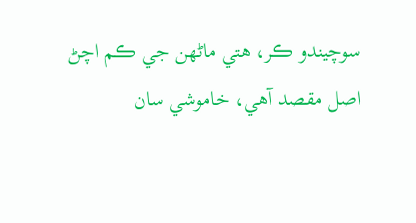سوچيندو ڪر، ھتي ماڻھن جي ڪم اچڻ اصل مقصد آھي، خاموشي سان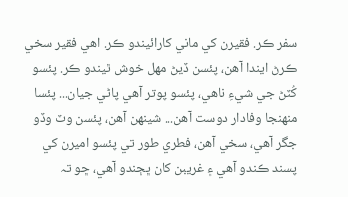سفر ڪر. فقيرن کي ماني کارائيندو ڪر. اھي فقير سخي ڪرڻ ايندا آھن، پئسن ڏيڻ مھل خوش ٿيندو ڪر. پئسو کُٽڻ جي شيءِ ناھي، پئسو پوتر آھي پاڻي جيان... پئسا منھنجا وفادار دوست آھن... شينھن آھن، پئسن وٽ وڏو جگر آھي، سخي آھن، فطري طور تي پئسو اميرن کي پسند ڪندو آھي ۽ غريبن کان ڀڄندو آھي، ڇو تہ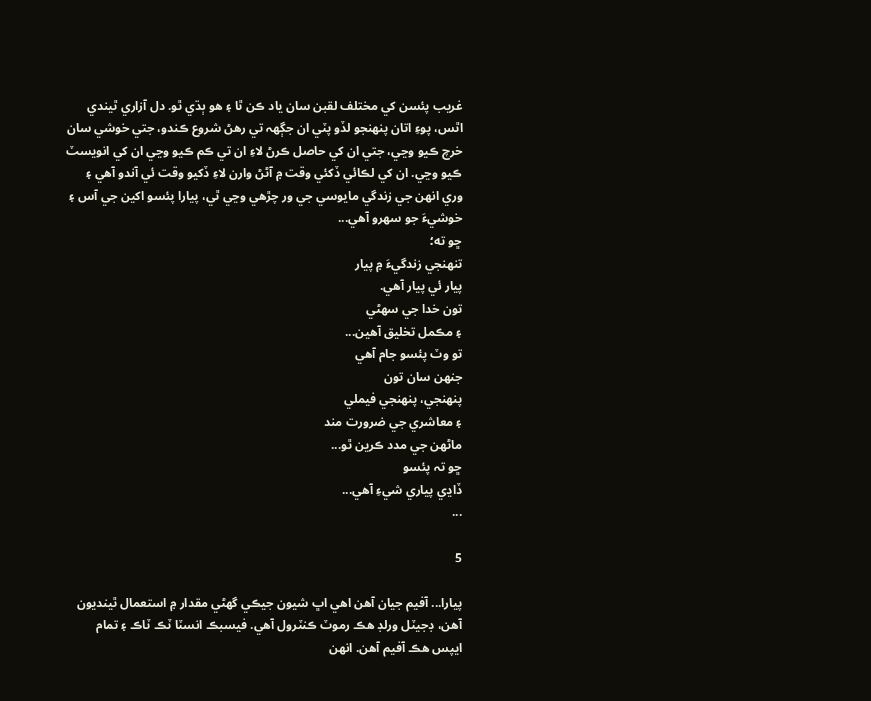غريب پئسن کي مختلف لقبن سان ياد ڪن ٿا ۽ ھو ٻڌي ٿو. دل آزاري ٿيندي اٿس، پوءِ اتان پنھنجو لڏو پٽي ان جڳھہ تي رھڻ شروع ڪندو، جتي خوشي سان خرچ ڪيو وڃي، جتي ان کي حاصل ڪرڻ لاءِ ان تي ڪم ڪيو وڃي ان کي انويسٽ ڪيو وڃي. ان کي لڪائي ڏکئي وقت ۾ آڻڻ وارن لاءِ ڏکيو وقت ئي آندو آھي ۽ وري انھن جي زندگي مايوسي جي ور چڙھي وڃي ٿي، پيارا پئسو اکين جي آس ۽ خوشيءَ جو سھرو آھي...
ڇو ته؛
تنھنجي زندگيءَ ۾ پيار
پيار ئي پيار آھي.
تون خدا جي سھڻي
۽ مڪمل تخليق آھين...
تو وٽ پئسو جام آھي
جنھن سان تون
پنھنجي، پنھنجي فيملي
۽ معاشري جي ضرورت مند
ماڻھن جي مدد ڪرين ٿو...
ڇو تہ پئسو
ڏاڍي پياري شيءِ آھي...
...

5

پيارا... آفيم جيان آھن اھي اڀ شيون جيڪي گهڻي مقدار ۾ استعمال ٿينديون آھن، ڊجيٽل ورلڊ ھڪ رموٽ ڪنٽرول آھي. فيسبڪ انسٽا ٽڪ ٽاڪ ۽ تمام ايپس ھڪ آفيم آھن. انھن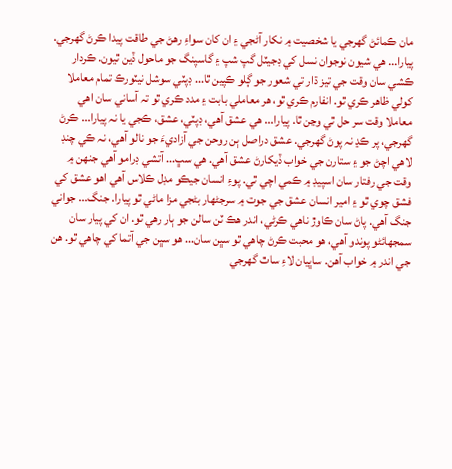مان ڪمائڻ گهرجي يا شخصيت ۾ نکار آڻجي ۽ ان کان سواءِ رھڻ جي طاقت پيدا ڪرڻ گهرجي. پيارا... ھي شيون نوجوان نسل کي ڊجيٽل گپ شپ ۽ گاسپنگ جو ماحول ڏين ٿيون. ڪردار ڪشي سان وقت جي تيز ڌار تي شعور جو ڳلو ڪپين ٿا... ڊپٽي سوشل نيٽورڪ تمام معاملا کولي ظاھر ڪري ٿو. انفارم ڪري ٿو، ھر معاملي بابت ۽ مدد ڪري ٿو تہ آساني سان اھي معاملا وقت سر حل ٿي وڃن ٿا. پيارا... ھي عشق آھي، ڊپٽي، عشق، ڪجي يا نہ پيارا... ڪرڻ گهرجي، پر ڪڍ نہ پوڻ گهرجي. عشق دراصل ٻن روحن جي آزاديءَ جو نالو آھي، نہ ڪي چنڊ لاھي اچڻ جو ۽ ستارن جي خواب ڏيکارڻ عشق آھي. ھي سڀ... آتشي ڊرامو آھي جنھن ۾ وقت جي رفتار سان اسپيڊ ۾ ڪمي اچي ٿي. پوءِ انسان جيڪو مڊل ڪلاس آھي اھو عشق کي فشق چوي ٿو ۽ امير انسان عشق جي جوت ۾ سرجڻھار بڻجي مزا ماڻي ٿو پيارا. جنگ... جواني جنگ آھي. پاڻ سان ڪاوڙ ناھي ڪرڻي، اندر ھڪ ٽن سالن جو ٻار رھي ٿو. ان کي پيار سان سمجهائڻو پوندو آھي، ھو محبت ڪرڻ چاھي ٿو سڀن سان... ھو سڀن جي آتما کي چاھي ٿو. ھن جي اندر ۾ خواب آھن. ساڀيان لاءِ ساٿ گهرجي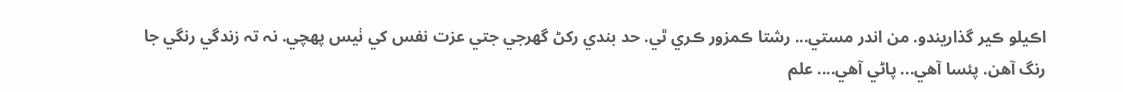اڪيلو ڪير گذاريندو. من اندر مستي... رشتا ڪمزور ڪري ٿي. حد بندي رکڻ گهرجي جتي عزت نفس کي ٺيس پھچي. نہ تہ زندگي رنگي جا رنگ آھن. پئسا آھي... پاڻي آھي.... علم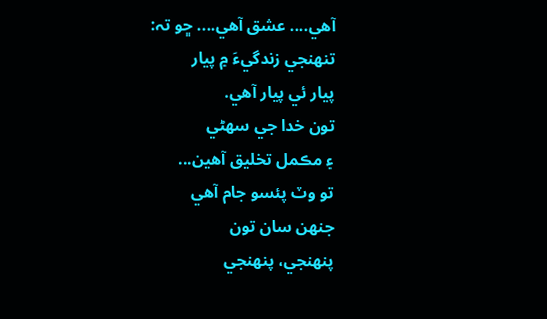آھي.... عشق آھي.... ڇو تہ:
تنھنجي زندگيءَ ۾ پيار
پيار ئي پيار آھي.
تون خدا جي سھڻي
۽ مڪمل تخليق آھين...
تو وٽ پئسو جام آھي
جنھن سان تون
پنھنجي، پنھنجي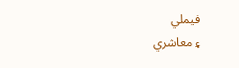فيملي
۽ معاشري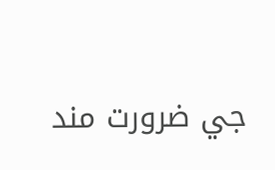جي ضرورت مند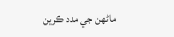ماڻھن جي مدد ڪرين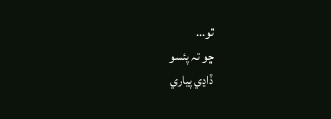ٿو...
ڇو تہ پئسو
ڏاڍي پياري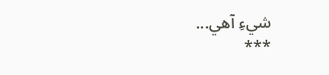شيءِ آھي...
***